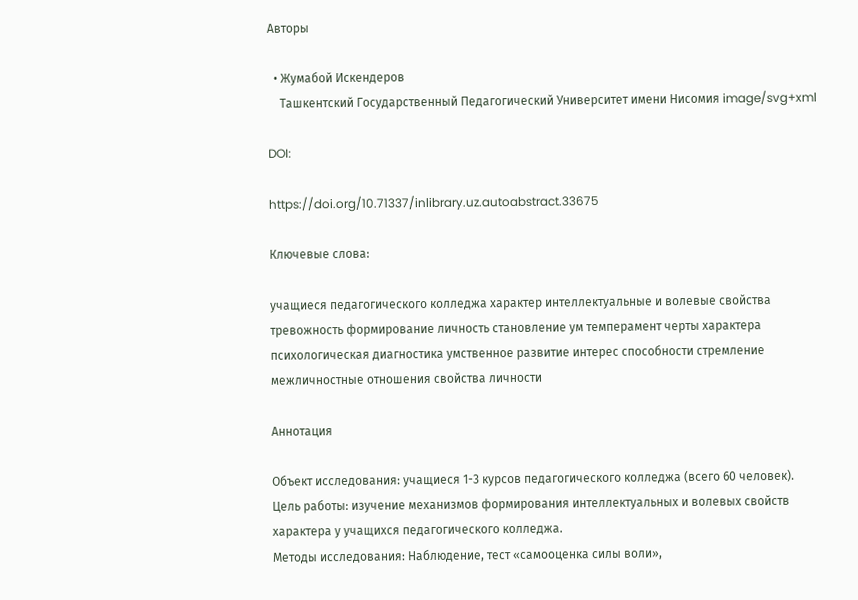Авторы

  • Жумабой Искендеров
    Ташкентский Государственный Педагогический Университет имени Нисомия image/svg+xml

DOI:

https://doi.org/10.71337/inlibrary.uz.autoabstract.33675

Ключевые слова:

учащиеся педагогического колледжа характер интеллектуальные и волевые свойства тревожность формирование личность становление ум темперамент черты характера психологическая диагностика умственное развитие интерес способности стремление межличностные отношения свойства личности

Аннотация

Объект исследования: учащиеся 1-3 курсов педагогического колледжа (всего 60 человек).
Цель работы: изучение механизмов формирования интеллектуальных и волевых свойств характера у учащихся педагогического колледжа.
Методы исследования: Наблюдение, тест «самооценка силы воли»,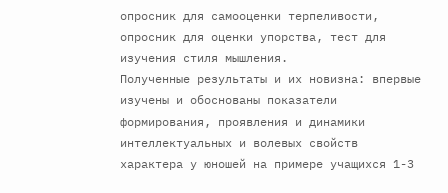опросник для самооценки терпеливости, опросник для оценки упорства, тест для изучения стиля мышления.
Полученные результаты и их новизна: впервые изучены и обоснованы показатели формирования, проявления и динамики интеллектуальных и волевых свойств характера у юношей на примере учащихся 1-3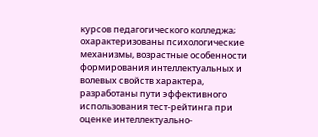курсов педагогического колледжа; охарактеризованы психологические механизмы, возрастные особенности формирования интеллектуальных и волевых свойств характера, разработаны пути эффективного использования тест-рейтинга при оценке интеллектуально-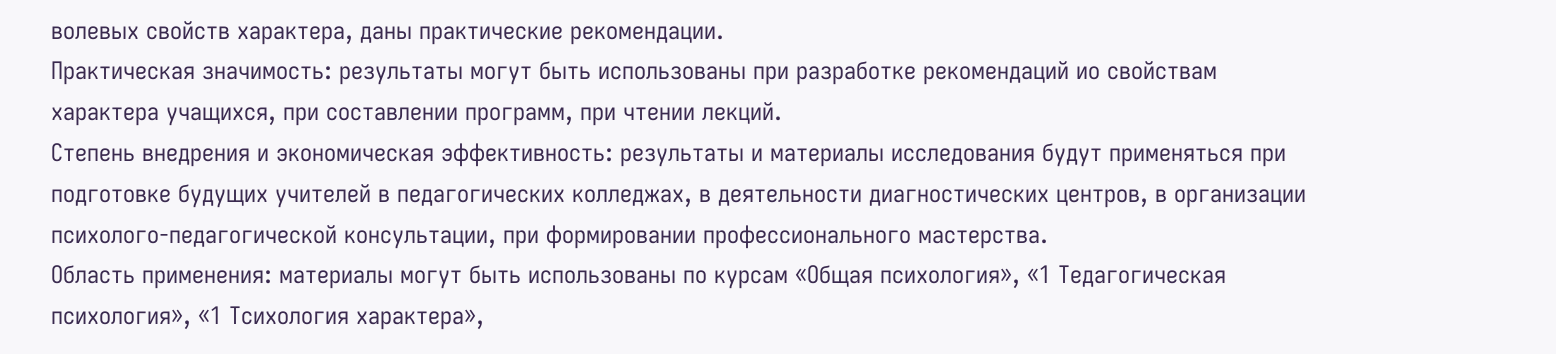волевых свойств характера, даны практические рекомендации.
Практическая значимость: результаты могут быть использованы при разработке рекомендаций ио свойствам характера учащихся, при составлении программ, при чтении лекций.
Степень внедрения и экономическая эффективность: результаты и материалы исследования будут применяться при подготовке будущих учителей в педагогических колледжах, в деятельности диагностических центров, в организации психолого-педагогической консультации, при формировании профессионального мастерства.
Область применения: материалы могут быть использованы по курсам «Общая психология», «1 Тедагогическая психология», «1 Тсихология характера»,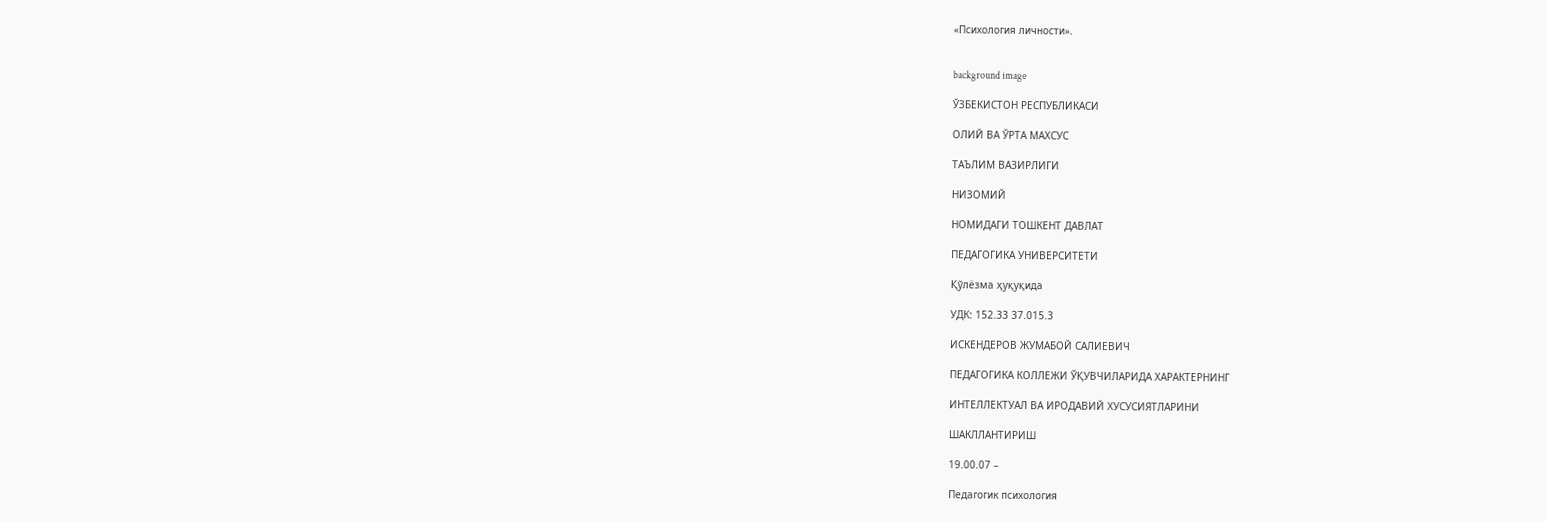«Психология личности».


background image

ЎЗБЕКИСТОН РЕСПУБЛИКАСИ

ОЛИЙ ВА ЎРТА МАХСУС

ТАЪЛИМ ВАЗИРЛИГИ

НИЗОМИЙ

НОМИДАГИ ТОШКЕНТ ДАВЛАТ

ПЕДАГОГИКА УНИВЕРСИТЕТИ

Қўлёзма ҳуқуқида

УДК: 152.33 37.015.3

ИСКЕНДЕРОВ ЖУМАБОЙ САЛИЕВИЧ

ПЕДАГОГИКА КОЛЛЕЖИ ЎҚУВЧИЛАРИДА ХАРАКТЕРНИНГ

ИНТЕЛЛЕКТУАЛ ВА ИРОДАВИЙ ХУСУСИЯТЛАРИНИ

ШАКЛЛАНТИРИШ

19.00.07 –

Педагогик психология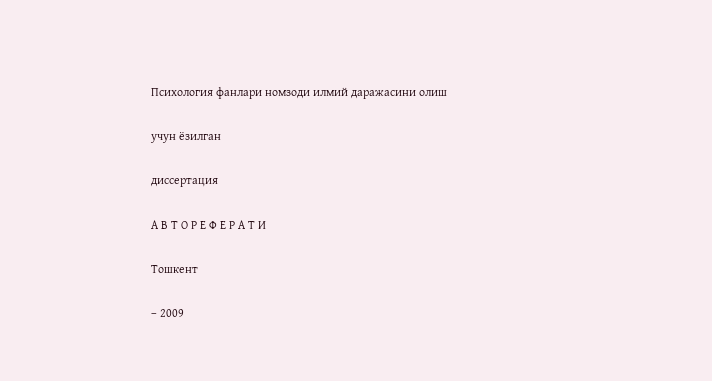Психология фанлари номзоди илмий даражасини олиш

учун ёзилган

диссертация

А В Т О Р Е Ф Е Р А Т И

Тошкент

– 2009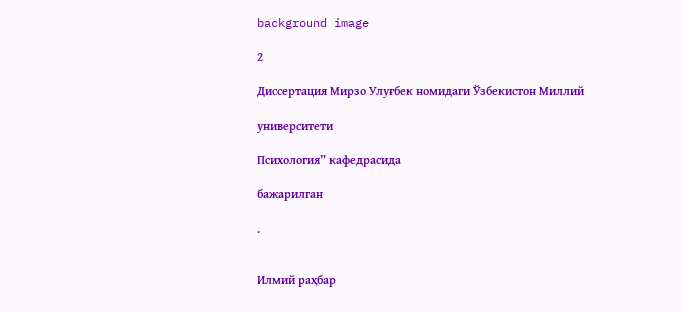background image

2

Диссертация Мирзо Улуғбек номидаги Ўзбекистон Миллий

университети

Психология” кафедрасида

бажарилган

.


Илмий раҳбар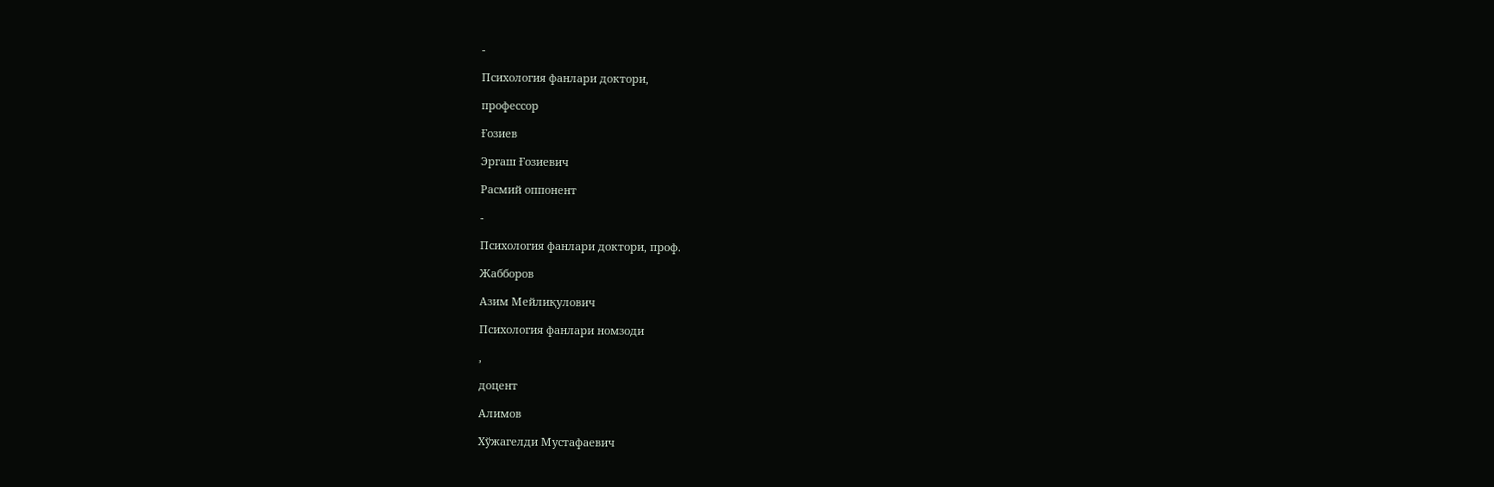-

Психология фанлари доктори,

профессор

Ғозиев

Эргаш Ғозиевич

Расмий оппонент

-

Психология фанлари доктори, проф.

Жабборов

Азим Мейлиқулович

Психология фанлари номзоди

,

доцент

Алимов

Хўжагелди Мустафаевич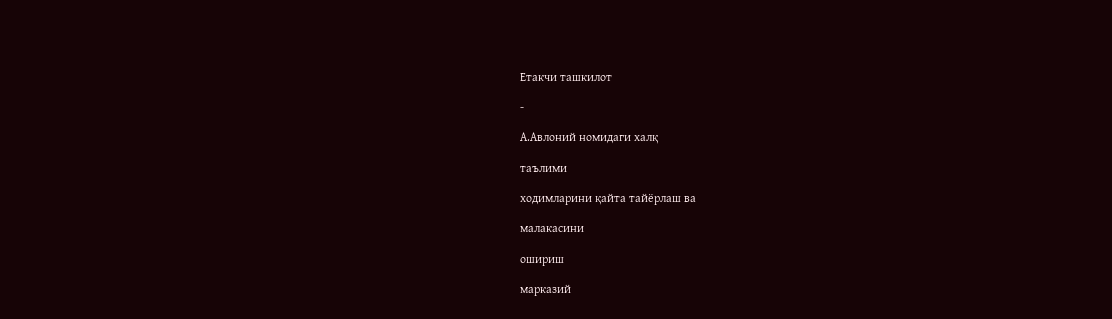Етакчи ташкилот

-

А.Авлоний номидаги халқ

таълими

ходимларини қайта тайёрлаш ва

малакасини

ошириш

марказий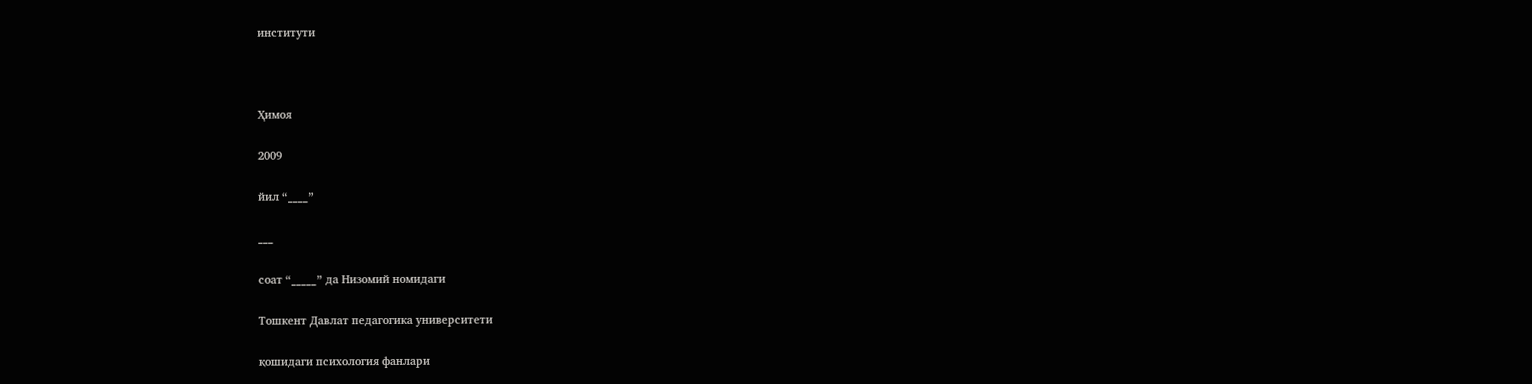институти



Ҳимоя

2009

йил “____”

___

соат “_____” да Низомий номидаги

Тошкент Давлат педагогика университети

қошидаги психология фанлари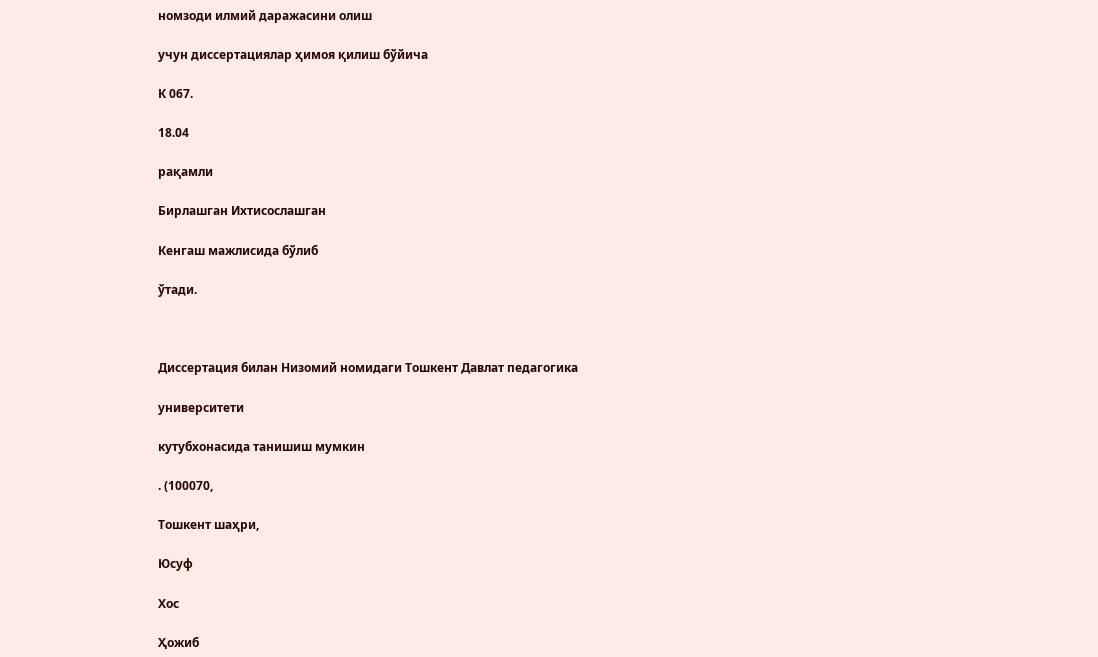номзоди илмий даражасини олиш

учун диссертациялар ҳимоя қилиш бўйича

К 067.

18.04

рақамли

Бирлашган Ихтисослашган

Кенгаш мажлисида бўлиб

ўтади.



Диссертация билан Низомий номидаги Тошкент Давлат педагогика

университети

кутубхонасида танишиш мумкин

. (100070,

Тошкент шаҳри,

Юсуф

Хос

Ҳожиб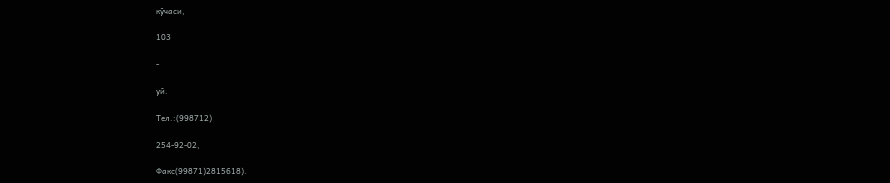кўчаси,

103

-

уй.

Тел.:(998712)

254-92-02,

Факс(99871)2815618).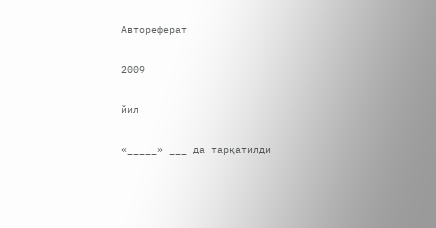Автореферат

2009

йил

«_____» ___ да тарқатилди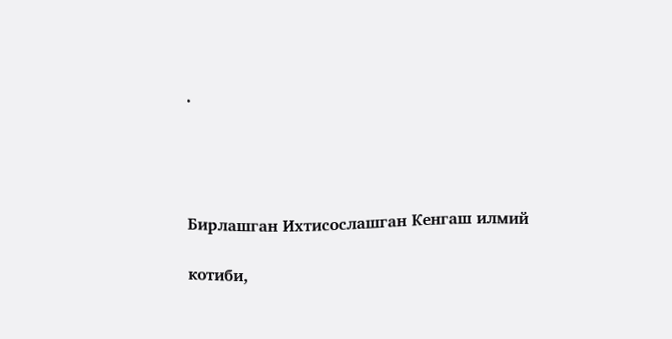.




Бирлашган Ихтисослашган Кенгаш илмий

котиби,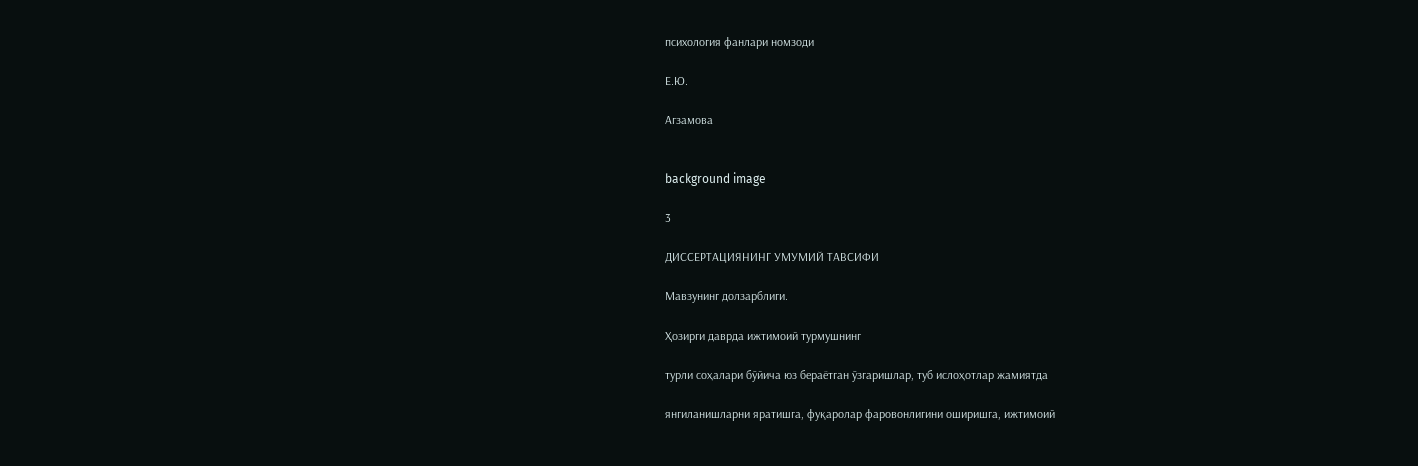психология фанлари номзоди

Е.Ю.

Агзамова


background image

3

ДИССЕРТАЦИЯНИНГ УМУМИЙ ТАВСИФИ

Мавзунинг долзарблиги.

Ҳозирги даврда ижтимоий турмушнинг

турли соҳалари бўйича юз бераётган ўзгаришлар, туб ислоҳотлар жамиятда

янгиланишларни яратишга, фуқаролар фаровонлигини оширишга, ижтимоий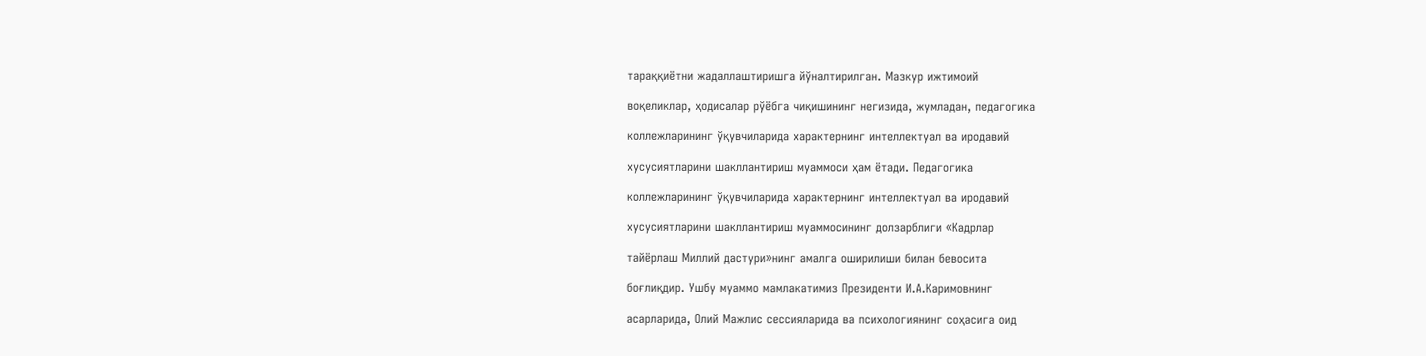тараққиётни жадаллаштиришга йўналтирилган. Мазкур ижтимоий

воқеликлар, ҳодисалар рўёбга чиқишининг негизида, жумладан, педагогика

коллежларининг ўқувчиларида характернинг интеллектуал ва иродавий

хусусиятларини шакллантириш муаммоси ҳам ётади. Педагогика

коллежларининг ўқувчиларида характернинг интеллектуал ва иродавий

хусусиятларини шакллантириш муаммосининг долзарблиги «Кадрлар

тайёрлаш Миллий дастури»нинг амалга оширилиши билан бевосита

боғлиқдир. Ушбу муаммо мамлакатимиз Президенти И.А.Каримовнинг

асарларида, Олий Мажлис сессияларида ва психологиянинг соҳасига оид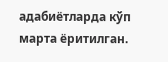адабиётларда кўп марта ёритилган.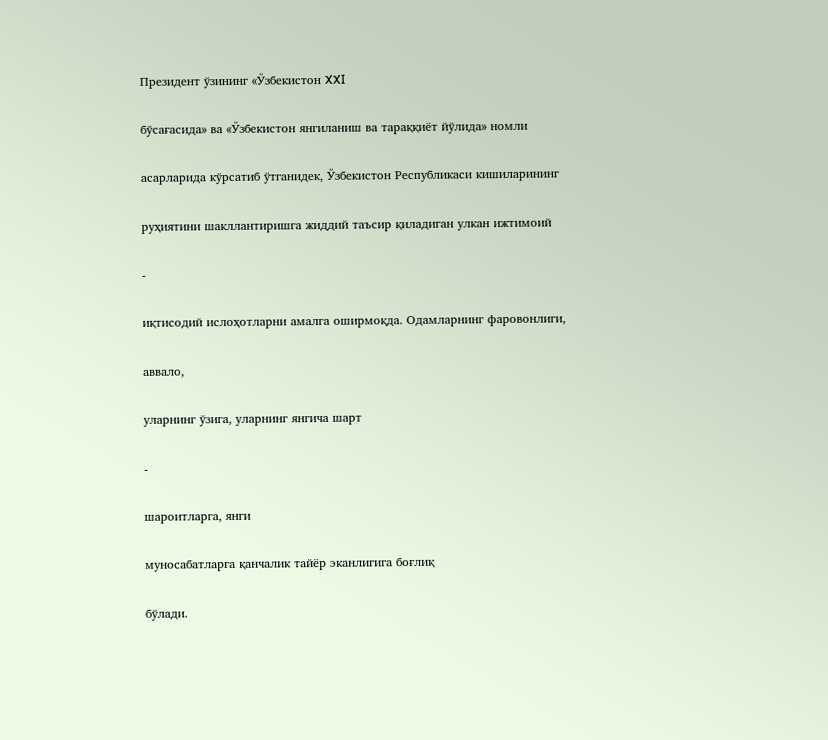Президент ўзининг «Ўзбекистон XXI

бўсағасида» ва «Ўзбекистон янгиланиш ва тараққиёт йўлида» номли

асарларида кўрсатиб ўтганидек, Ўзбекистон Республикаси кишиларининг

руҳиятини шакллантиришга жиддий таъсир қиладиган улкан ижтимоий

-

иқтисодий ислоҳотларни амалга оширмоқда. Одамларнинг фаровонлиги,

аввало,

уларнинг ўзига, уларнинг янгича шарт

-

шароитларга, янги

муносабатларга қанчалик тайёр эканлигига боғлиқ

бўлади.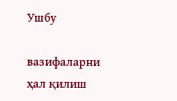Ушбу

вазифаларни ҳал қилиш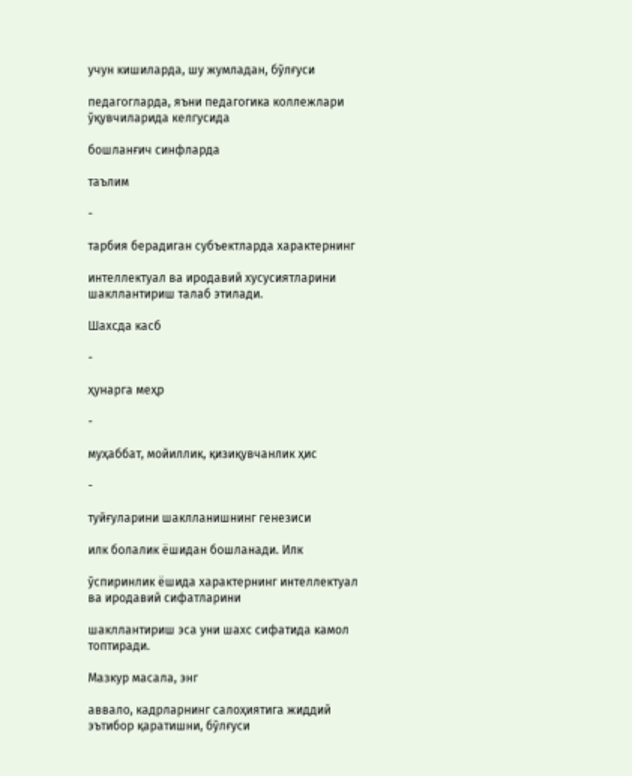учун кишиларда, шу жумладан, бўлғуси

педагогларда, яъни педагогика коллежлари ўқувчиларида келгусида

бошланғич синфларда

таълим

-

тарбия берадиган субъектларда характернинг

интеллектуал ва иродавий хусусиятларини шакллантириш талаб этилади.

Шахсда касб

-

ҳунарга меҳр

-

муҳаббат, мойиллик, қизиқувчанлик ҳис

-

туйғуларини шаклланишнинг генезиси

илк болалик ёшидан бошланади. Илк

ўспиринлик ёшида характернинг интеллектуал ва иродавий сифатларини

шакллантириш эса уни шахс сифатида камол топтиради.

Мазкур масала, энг

аввало, кадрларнинг салоҳиятига жиддий эътибор қаратишни, бўлғуси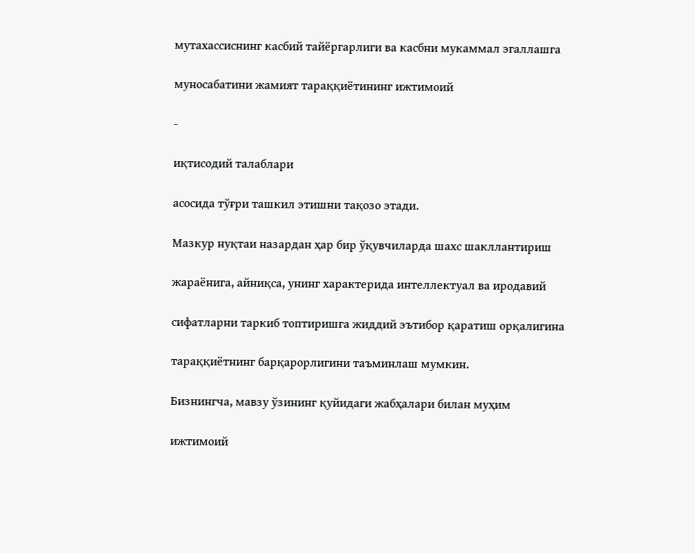мутахассиснинг касбий тайёргарлиги ва касбни мукаммал эгаллашга

муносабатини жамият тараққиётининг ижтимоий

-

иқтисодий талаблари

асосида тўғри ташкил этишни тақозо этади.

Мазкур нуқтаи назардан ҳар бир ўқувчиларда шахс шакллантириш

жараёнига, айниқса, унинг характерида интеллектуал ва иродавий

сифатларни таркиб топтиришга жиддий эътибор қаратиш орқалигина

тараққиётнинг барқарорлигини таъминлаш мумкин.

Бизнингча, мавзу ўзининг қуйидаги жабҳалари билан муҳим

ижтимоий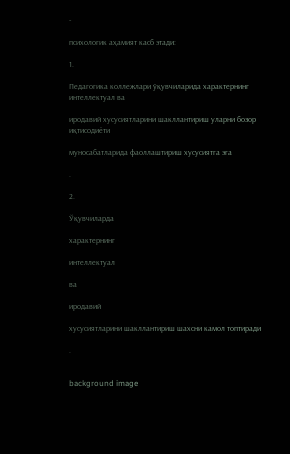-

психологик аҳамият касб этади:

1.

Педагогика коллежлари ўқувчиларида характернинг интеллектуал ва

иродавий хусусиятларини шакллантириш уларни бозор иқтисодиёти

муносабатларида фаоллаштириш хусусиятга эга

.

2.

Ўқувчиларда

характернинг

интеллектуал

ва

иродавий

хусусиятларини шакллантириш шахсни камол топтиради

.


background image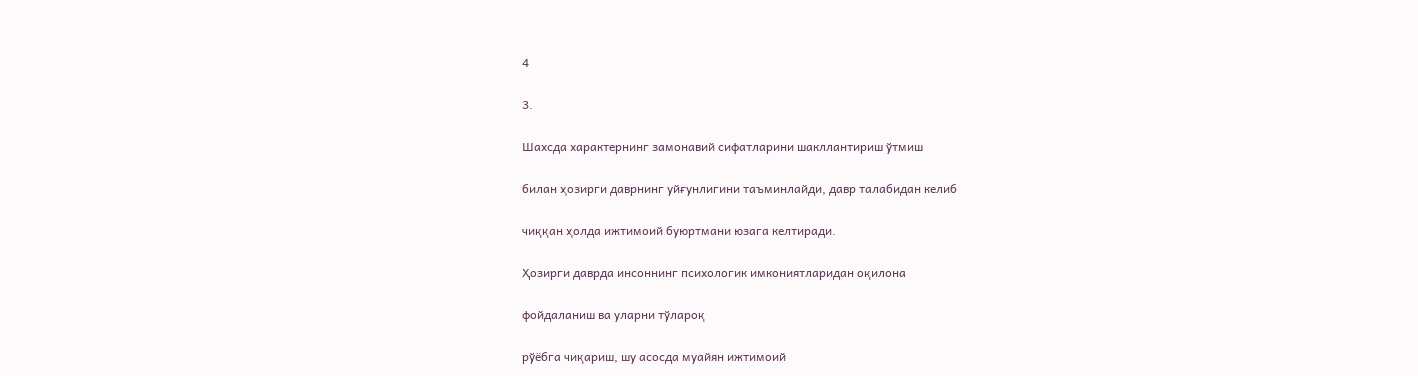4

3.

Шахсда характернинг замонавий сифатларини шакллантириш ўтмиш

билан ҳозирги даврнинг уйғунлигини таъминлайди, давр талабидан келиб

чиққан ҳолда ижтимоий буюртмани юзага келтиради.

Ҳозирги даврда инсоннинг психологик имкониятларидан оқилона

фойдаланиш ва уларни тўлароқ

рўёбга чиқариш, шу асосда муайян ижтимоий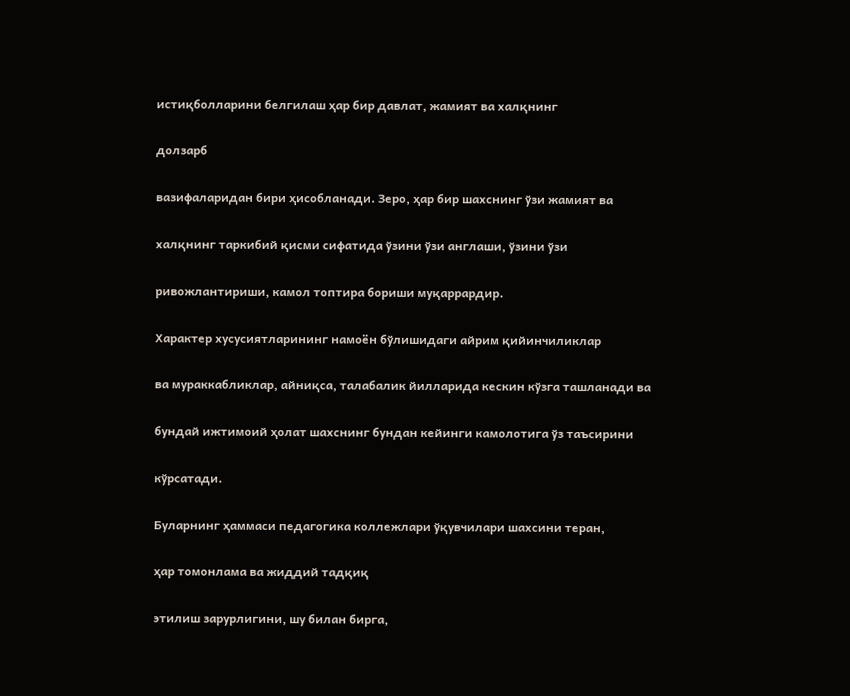истиқболларини белгилаш ҳар бир давлат, жамият ва халқнинг

долзарб

вазифаларидан бири ҳисобланади. Зеро, ҳар бир шахснинг ўзи жамият ва

халқнинг таркибий қисми сифатида ўзини ўзи англаши, ўзини ўзи

ривожлантириши, камол топтира бориши муқаррардир.

Характер хусусиятларининг намоён бўлишидаги айрим қийинчиликлар

ва мураккабликлар, айниқса, талабалик йилларида кескин кўзга ташланади ва

бундай ижтимоий ҳолат шахснинг бундан кейинги камолотига ўз таъсирини

кўрсатади.

Буларнинг ҳаммаси педагогика коллежлари ўқувчилари шахсини теран,

ҳар томонлама ва жиддий тадқиқ

этилиш зарурлигини, шу билан бирга,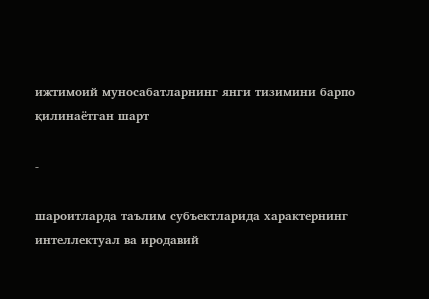ижтимоий муносабатларнинг янги тизимини барпо қилинаётган шарт

-

шароитларда таълим субъектларида характернинг интеллектуал ва иродавий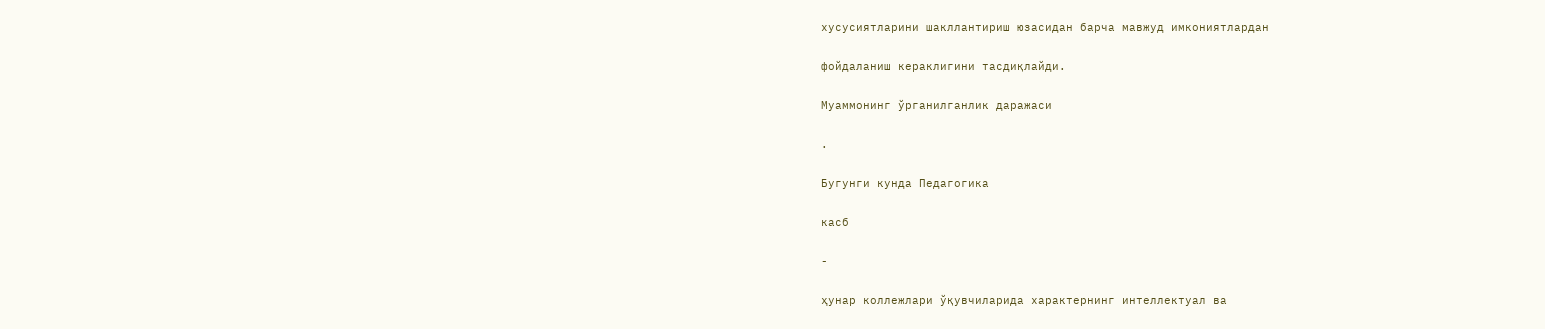хусусиятларини шакллантириш юзасидан барча мавжуд имкониятлардан

фойдаланиш кераклигини тасдиқлайди.

Муаммонинг ўрганилганлик даражаси

.

Бугунги кунда Педагогика

касб

-

ҳунар коллежлари ўқувчиларида характернинг интеллектуал ва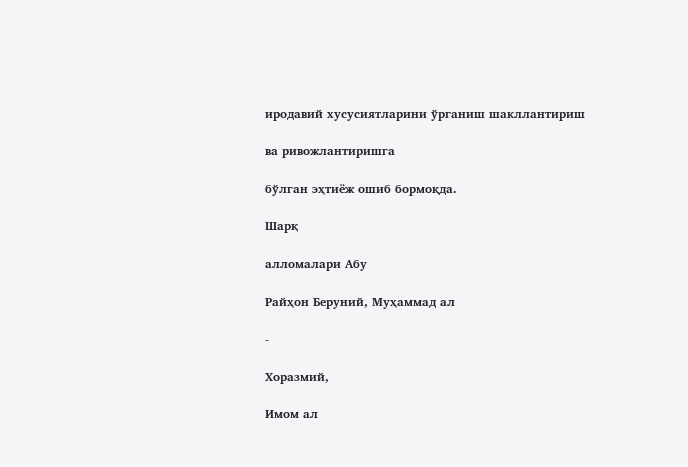иродавий хусусиятларини ўрганиш шакллантириш

ва ривожлантиришга

бўлган эҳтиёж ошиб бормоқда.

Шарқ

алломалари Абу

Райҳон Беруний, Муҳаммад ал

-

Хоразмий,

Имом ал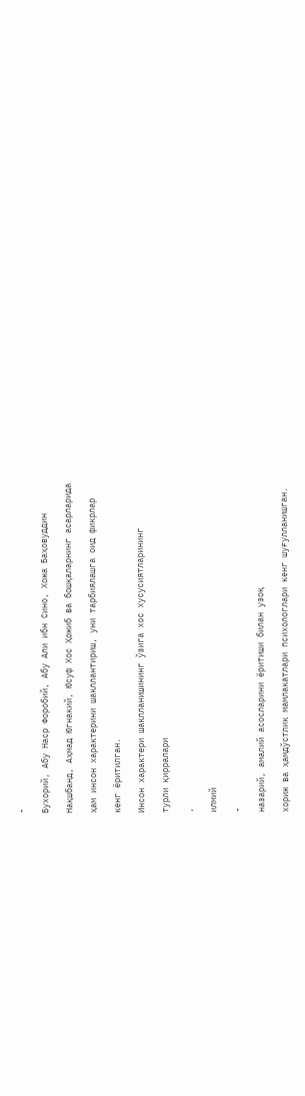-

Бухорий, Абу Наср Форобий, Абу Али ибн Сино, Хожа Баҳовуддин

Нақшбанд, Аҳмад Югнакий, Юсуф Хос Ҳожиб ва бошқаларнинг асарларида

ҳам инсон характерини шакллантириш, уни тарбиялашга оид фикрлар

кенг ёритилган.

Инсон характери шаклланишининг ўзига хос хусусиятларининг

турли қирралари

,

илмий

-

назарий, амалий асосларини ёритиши билан узоқ

хориж ва ҳамдўстлик мамлакатлари психологлари кенг шуғулланишган.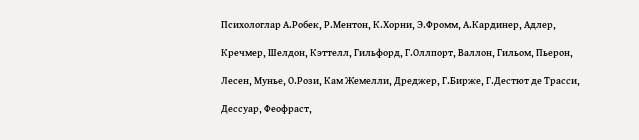Психологлар А.Робек, Р.Ментон, К.Хорни, Э.Фромм, А.Кардинер, Адлер,

Кречмер, Шелдон, Кэттелл, Гильфорд, Г.Оллпорт, Валлон, Гильом, Пьерон,

Лесен, Мунье, О.Рози, Кам Жемелли, Дреджер, Г.Бирже, Г.Дестют де Трасси,

Дессуар, Феофраст,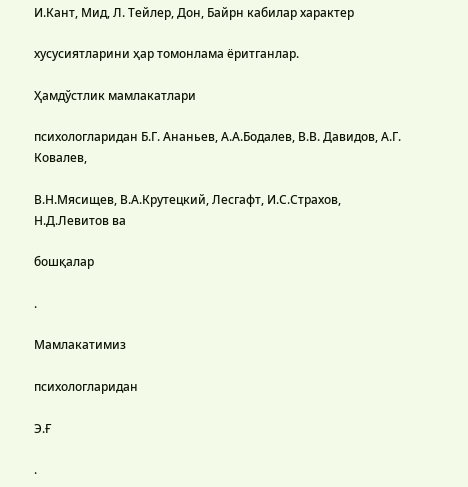И.Кант, Мид, Л. Тейлер, Дон, Байрн кабилар характер

хусусиятларини ҳар томонлама ёритганлар.

Ҳамдўстлик мамлакатлари

психологларидан Б.Г. Ананьев, А.А.Бодалев, В.В. Давидов, А.Г. Ковалев,

В.Н.Мясищев, В.А.Крутецкий, Лесгафт, И.С.Страхов, Н.Д.Левитов ва

бошқалар

.

Мамлакатимиз

психологларидан

Э.Ғ

.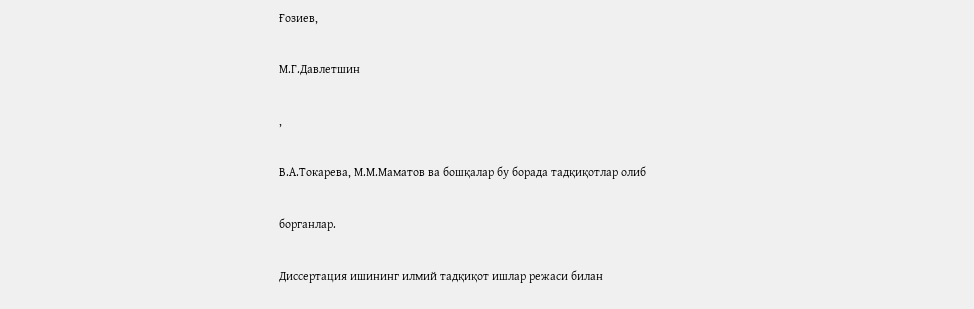Ғозиев,

М.Г.Давлетшин

,

В.А.Токарева, М.М.Маматов ва бошқалар бу борада тадқиқотлар олиб

борганлар.

Диссертация ишининг илмий тадқиқот ишлар режаси билан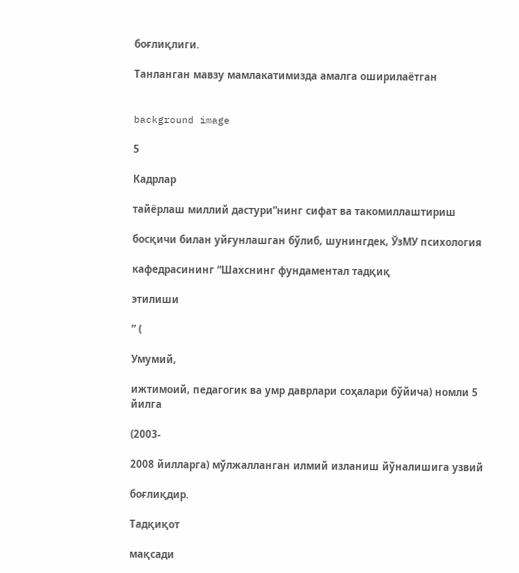боғлиқлиги.

Танланган мавзу мамлакатимизда амалга оширилаётган


background image

5

Кадрлар

тайёрлаш миллий дастури”нинг сифат ва такомиллаштириш

босқичи билан уйғунлашган бўлиб, шунингдек, ЎзМУ психология

кафедрасининг “Шахснинг фундаментал тадқиқ

этилиши

” (

Умумий,

ижтимоий, педагогик ва умр даврлари соҳалари бўйича) номли 5 йилга

(2003-

2008 йилларга) мўлжалланган илмий изланиш йўналишига узвий

боғлиқдир.

Тадқиқот

мақсади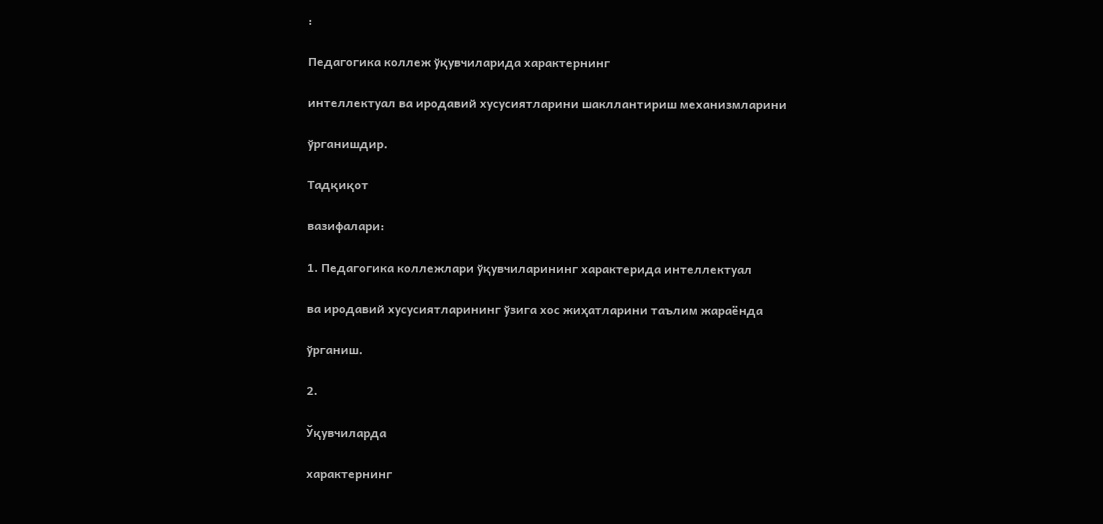:

Педагогика коллеж ўқувчиларида характернинг

интеллектуал ва иродавий хусусиятларини шакллантириш механизмларини

ўрганишдир.

Тадқиқот

вазифалари:

1. Педагогика коллежлари ўқувчиларининг характерида интеллектуал

ва иродавий хусусиятларининг ўзига хос жиҳатларини таълим жараёнда

ўрганиш.

2.

Ўқувчиларда

характернинг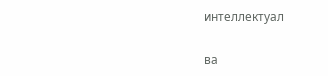интеллектуал

ва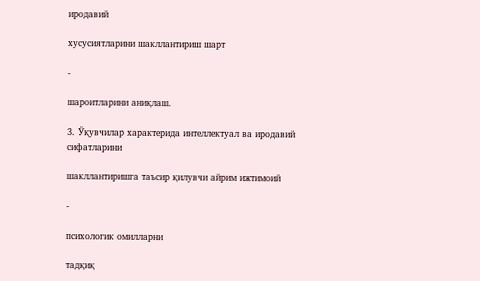иродавий

хусусиятларини шакллантириш шарт

-

шароитларини аниқлаш.

3. Ўқувчилар характерида интеллектуал ва иродавий сифатларини

шакллантиришга таъсир қилувчи айрим ижтимоий

-

психологик омилларни

тадқиқ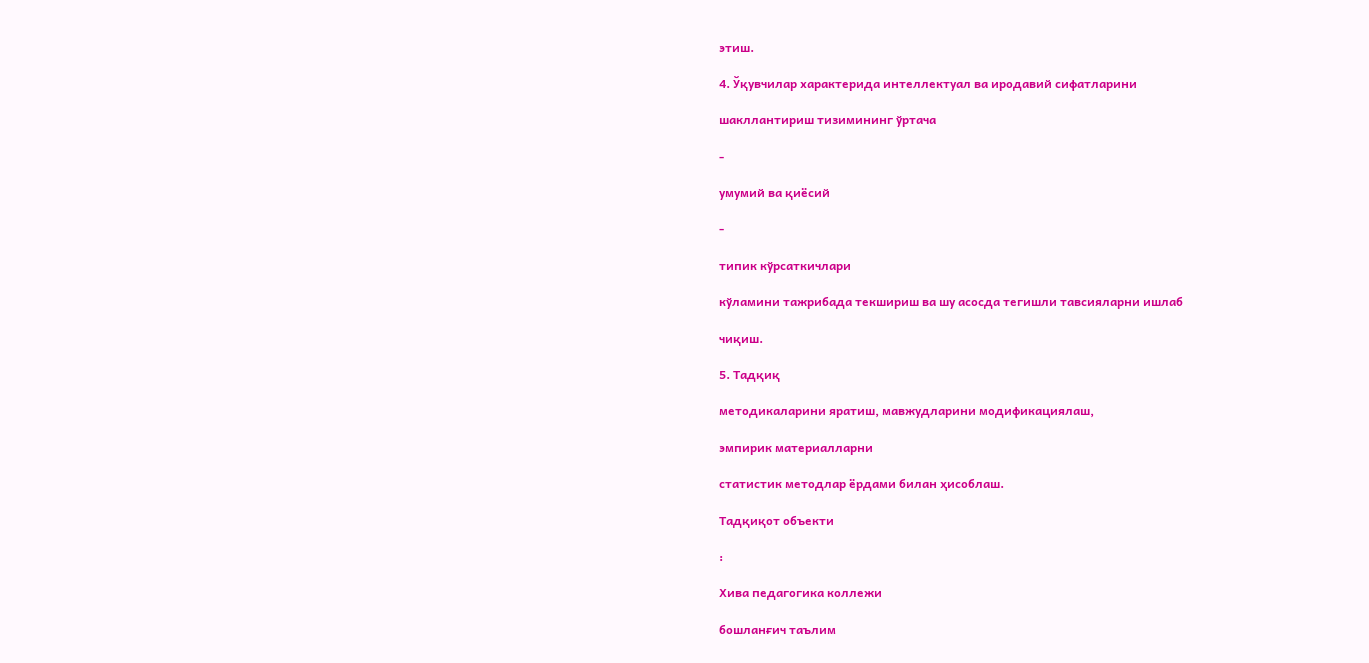этиш.

4. Ўқувчилар характерида интеллектуал ва иродавий сифатларини

шакллантириш тизимининг ўртача

-

умумий ва қиёсий

-

типик кўрсаткичлари

кўламини тажрибада текшириш ва шу асосда тегишли тавсияларни ишлаб

чиқиш.

5. Тадқиқ

методикаларини яратиш, мавжудларини модификациялаш,

эмпирик материалларни

статистик методлар ёрдами билан ҳисоблаш.

Тадқиқот объекти

:

Хива педагогика коллежи

бошланғич таълим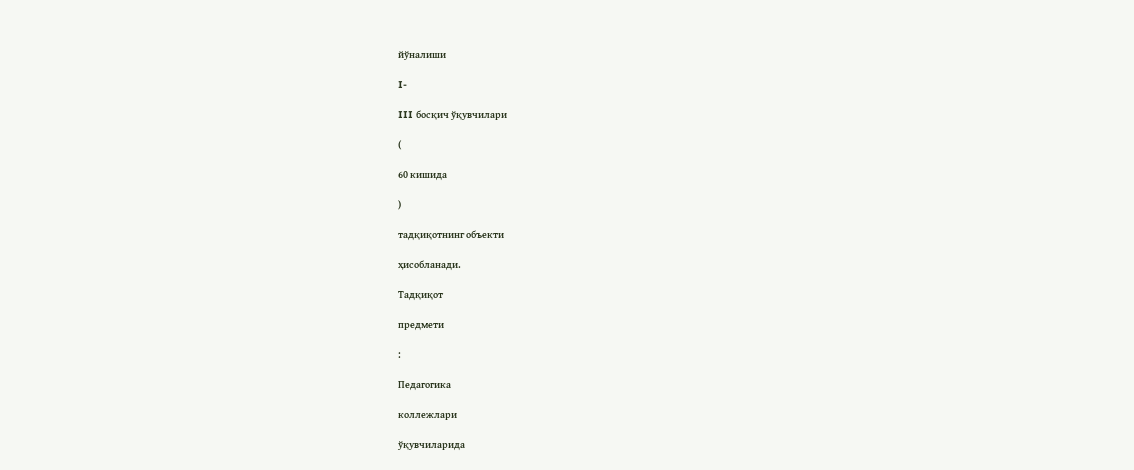йўналиши

I-

III босқич ўқувчилари

(

60 кишида

)

тадқиқотнинг объекти

ҳисобланади.

Тадқиқот

предмети

:

Педагогика

коллежлари

ўқувчиларида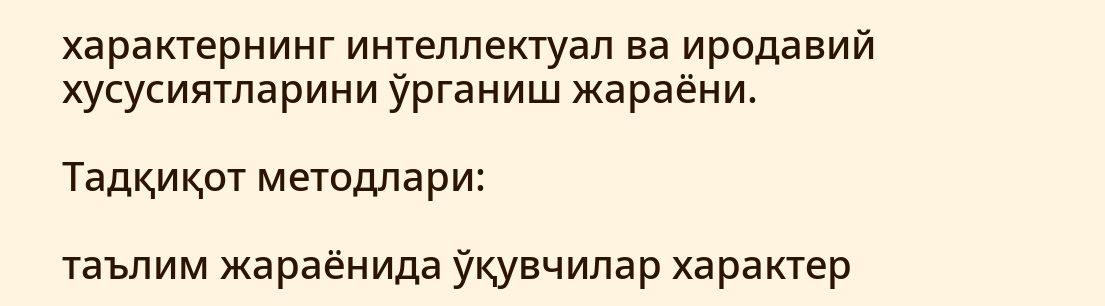характернинг интеллектуал ва иродавий хусусиятларини ўрганиш жараёни.

Тадқиқот методлари:

таълим жараёнида ўқувчилар характер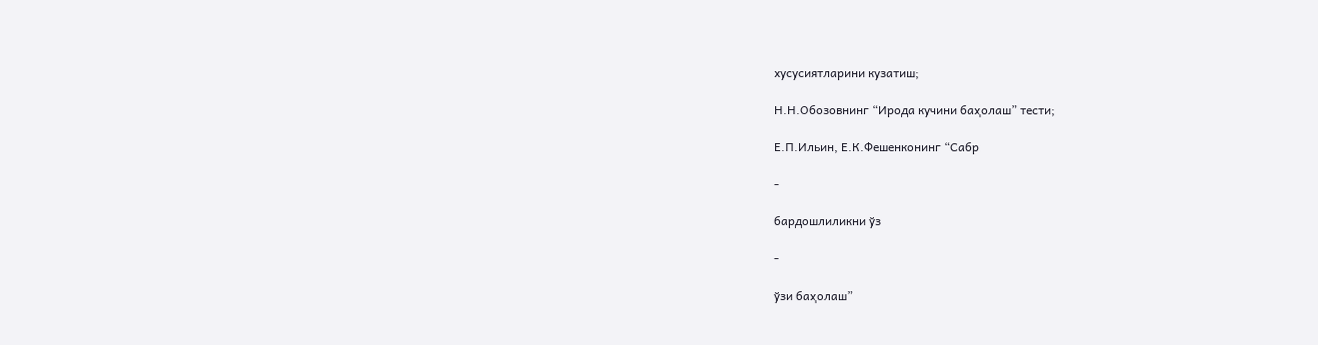хусусиятларини кузатиш;

Н.Н.Обозовнинг “Ирода кучини баҳолаш” тести;

Е.П.Ильин, Е.К.Фешенконинг “Сабр

-

бардошлиликни ўз

-

ўзи баҳолаш”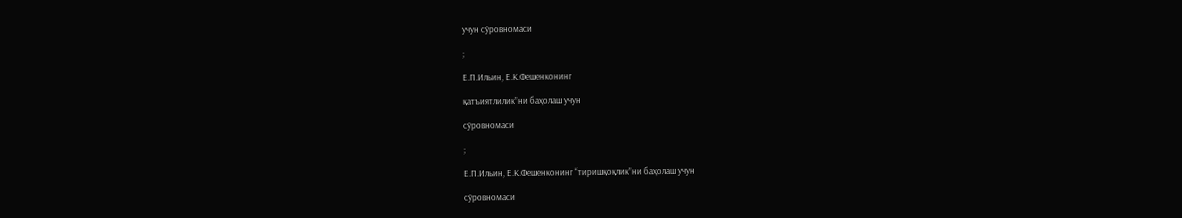учун сўровномаси

;

Е.П.Ильин, Е.К.Фешенконинг

қатъиятлилик”ни баҳолаш учун

сўровномаси

;

Е.П.Ильин, Е.К.Фешенконинг “тиришқоқлик”ни баҳолаш учун

сўровномаси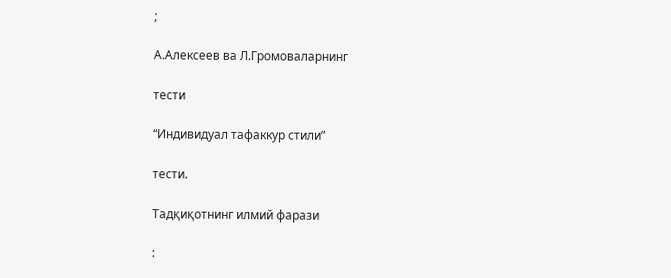;

А.Алексеев ва Л.Громоваларнинг

тести

“Индивидуал тафаккур стили”

тести.

Тадқиқотнинг илмий фарази

: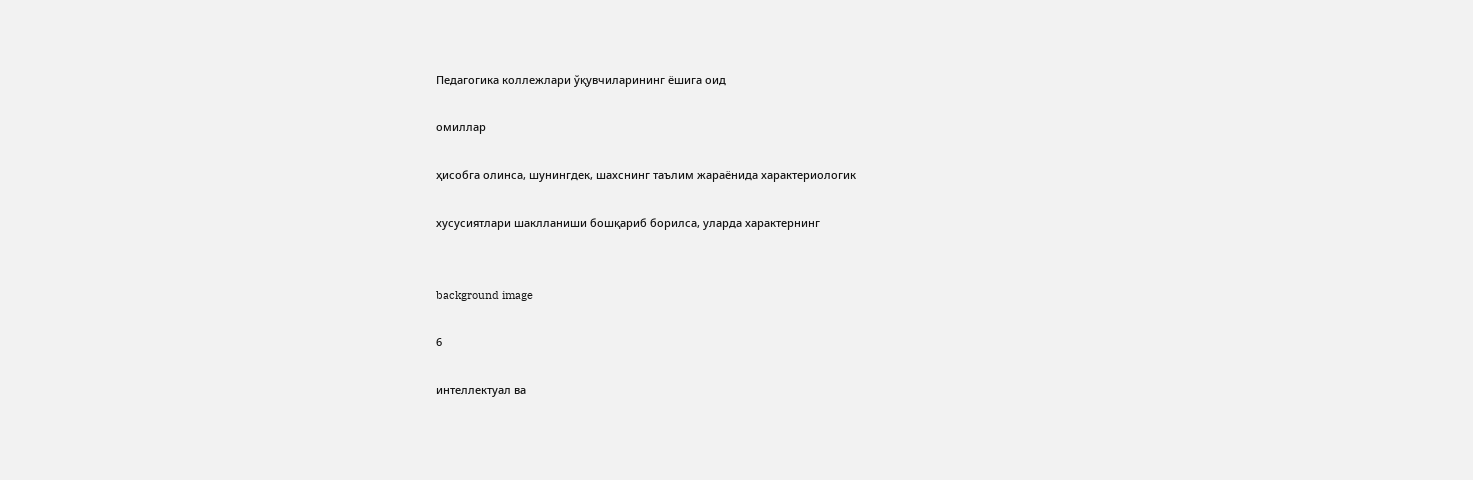Педагогика коллежлари ўқувчиларининг ёшига оид

омиллар

ҳисобга олинса, шунингдек, шахснинг таълим жараёнида характериологик

хусусиятлари шаклланиши бошқариб борилса, уларда характернинг


background image

6

интеллектуал ва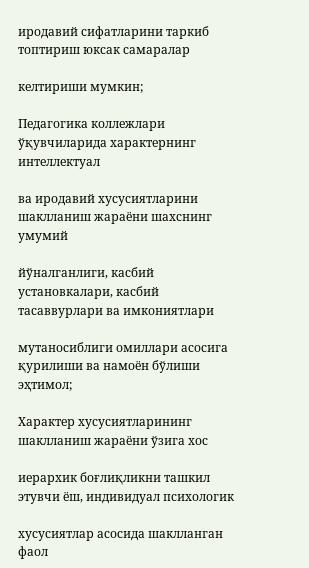иродавий сифатларини таркиб топтириш юксак самаралар

келтириши мумкин;

Педагогика коллежлари ўқувчиларида характернинг интеллектуал

ва иродавий хусусиятларини шаклланиш жараёни шахснинг умумий

йўналганлиги, касбий установкалари, касбий тасаввурлари ва имкониятлари

мутаносиблиги омиллари асосига қурилиши ва намоён бўлиши эҳтимол;

Характер хусусиятларининг шаклланиш жараёни ўзига хос

иерархик боғлиқликни ташкил этувчи ёш, индивидуал психологик

хусусиятлар асосида шаклланган фаол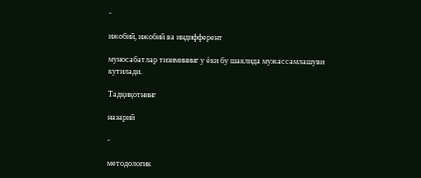-

ижобий, ижобий ва индифферент

муносабатлар тизимининг у ёки бу шаклида мужассамлашуви кутилади.

Тадқиқотнинг

назарий

-

методологик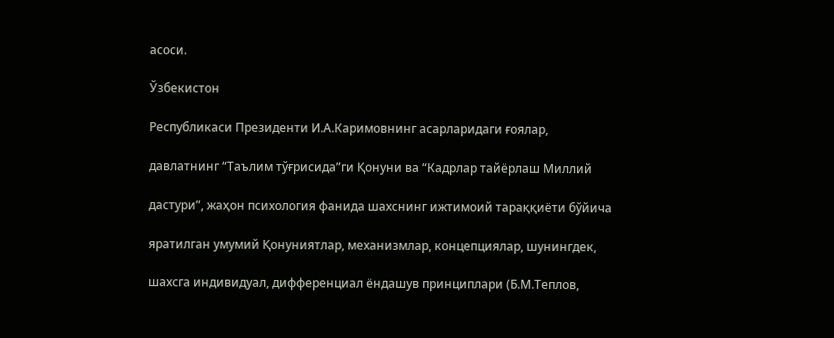асоси.

Ўзбекистон

Республикаси Президенти И.А.Каримовнинг асарларидаги ғоялар,

давлатнинг “Таълим тўғрисида”ги Қонуни ва “Кадрлар тайёрлаш Миллий

дастури”, жаҳон психология фанида шахснинг ижтимоий тараққиёти бўйича

яратилган умумий Қонуниятлар, механизмлар, концепциялар, шунингдек,

шахсга индивидуал, дифференциал ёндашув принциплари (Б.М.Теплов,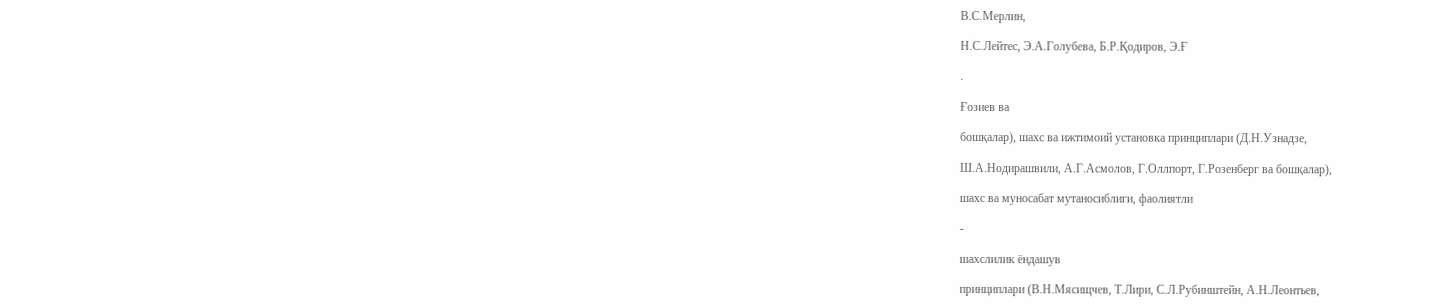В.С.Мерлин,

Н.С.Лейтес, Э.А.Голубева, Б.Р.Қодиров, Э.Ғ

.

Ғозиев ва

бошқалар), шахс ва ижтимоий установка принциплари (Д.Н.Узнадзе,

Ш.А.Нодирашвили, А.Г.Асмолов, Г.Оллпорт, Г.Розенберг ва бошқалар),

шахс ва муносабат мутаносиблиги, фаолиятли

-

шахслилик ёндашув

принциплари (В.Н.Мясищчев, Т.Лири, С.Л.Рубинштейн, А.Н.Леонтьев,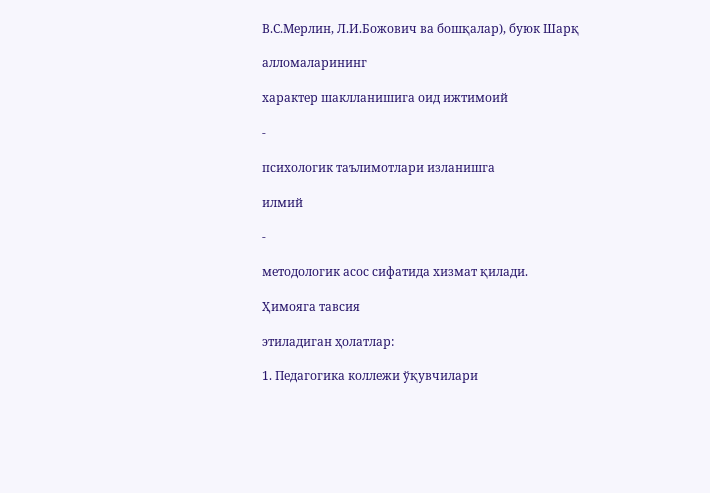В.С.Мерлин, Л.И.Божович ва бошқалар), буюк Шарқ

алломаларининг

характер шаклланишига оид ижтимоий

-

психологик таълимотлари изланишга

илмий

-

методологик асос сифатида хизмат қилади.

Ҳимояга тавсия

этиладиган ҳолатлар:

1. Педагогика коллежи ўқувчилари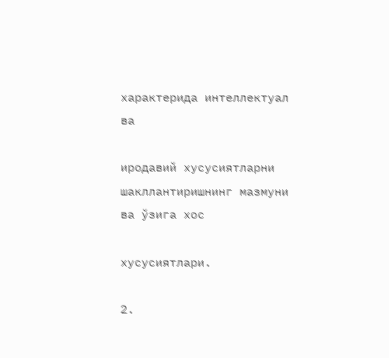характерида интеллектуал ва

иродавий хусусиятларни шакллантиришнинг мазмуни ва ўзига хос

хусусиятлари.

2.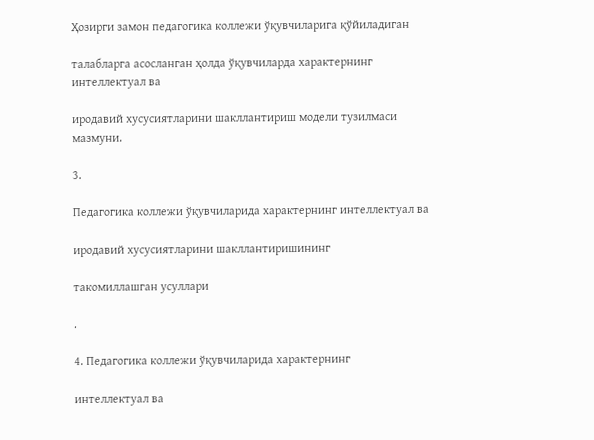Ҳозирги замон педагогика коллежи ўқувчиларига қўйиладиган

талабларга асосланган ҳолда ўқувчиларда характернинг интеллектуал ва

иродавий хусусиятларини шакллантириш модели тузилмаси мазмуни.

3.

Педагогика коллежи ўқувчиларида характернинг интеллектуал ва

иродавий хусусиятларини шакллантиришининг

такомиллашган усуллари

.

4. Педагогика коллежи ўқувчиларида характернинг

интеллектуал ва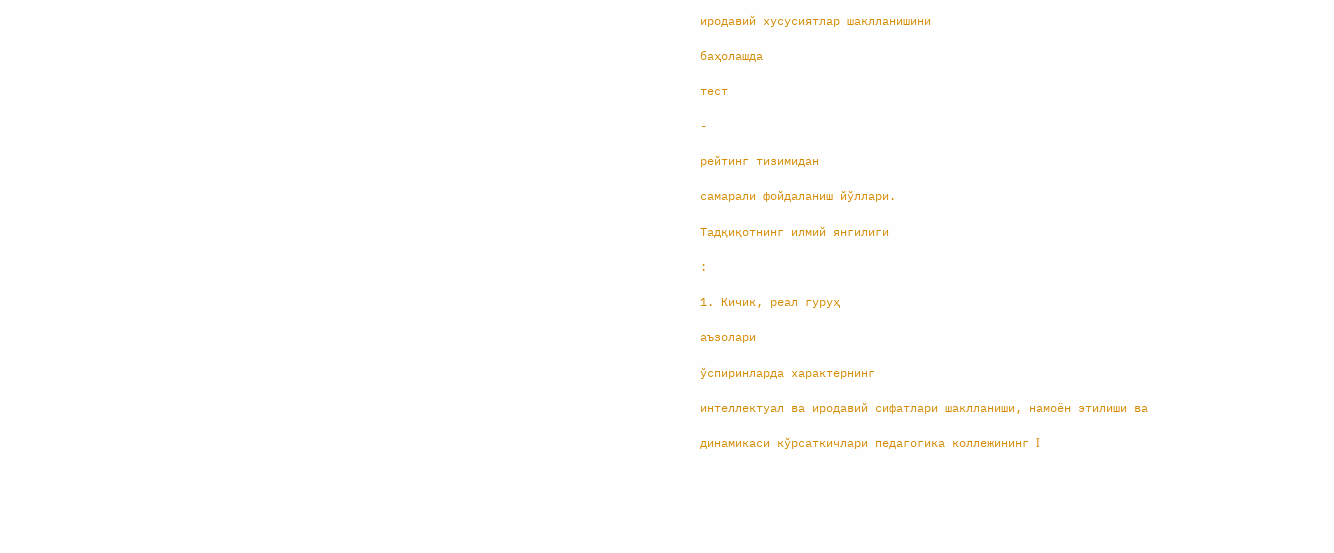иродавий хусусиятлар шаклланишини

баҳолашда

тест

-

рейтинг тизимидан

самарали фойдаланиш йўллари.

Тадқиқотнинг илмий янгилиги

:

1. Кичик, реал гуруҳ

аъзолари

ўспиринларда характернинг

интеллектуал ва иродавий сифатлари шаклланиши, намоён этилиши ва

динамикаси кўрсаткичлари педагогика коллежининг I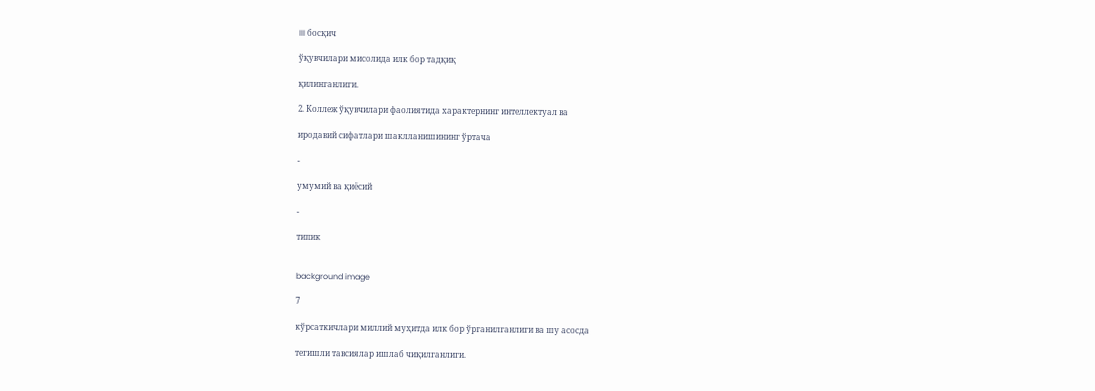III босқич

ўқувчилари мисолида илк бор тадқиқ

қилинганлиги.

2. Коллеж ўқувчилари фаолиятида характернинг интеллектуал ва

иродавий сифатлари шаклланишининг ўртача

-

умумий ва қиёсий

-

типик


background image

7

кўрсаткичлари миллий муҳитда илк бор ўрганилганлиги ва шу асосда

тегишли тавсиялар ишлаб чиқилганлиги.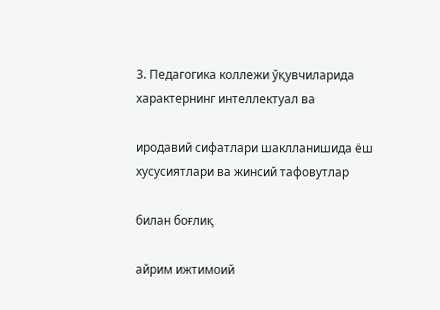3. Педагогика коллежи ўқувчиларида характернинг интеллектуал ва

иродавий сифатлари шаклланишида ёш хусусиятлари ва жинсий тафовутлар

билан боғлиқ

айрим ижтимоий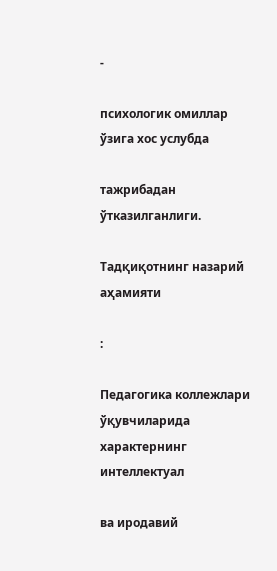-

психологик омиллар ўзига хос услубда

тажрибадан ўтказилганлиги.

Тадқиқотнинг назарий аҳамияти

:

Педагогика коллежлари ўқувчиларида характернинг интеллектуал

ва иродавий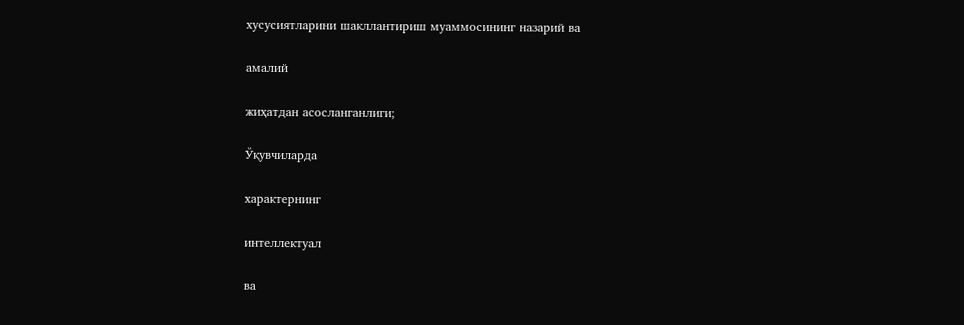хусусиятларини шакллантириш муаммосининг назарий ва

амалий

жиҳатдан асосланганлиги;

Ўқувчиларда

характернинг

интеллектуал

ва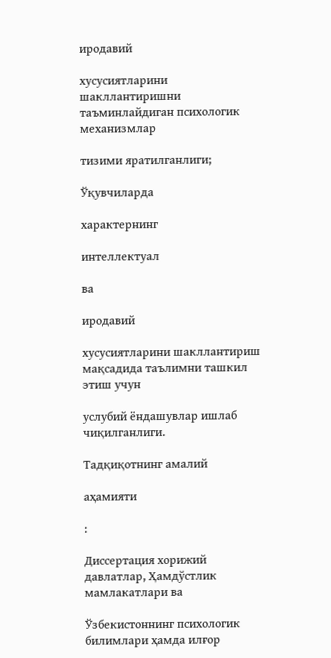иродавий

хусусиятларини шакллантиришни таъминлайдиган психологик механизмлар

тизими яратилганлиги;

Ўқувчиларда

характернинг

интеллектуал

ва

иродавий

хусусиятларини шакллантириш мақсадида таълимни ташкил этиш учун

услубий ёндашувлар ишлаб чиқилганлиги.

Тадқиқотнинг амалий

аҳамияти

:

Диссертация хорижий давлатлар, Ҳамдўстлик мамлакатлари ва

Ўзбекистоннинг психологик билимлари ҳамда илғор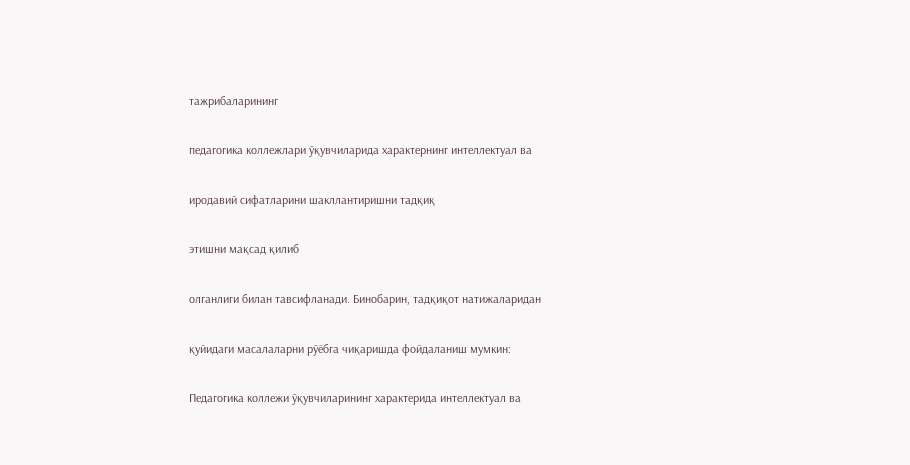тажрибаларининг

педагогика коллежлари ўқувчиларида характернинг интеллектуал ва

иродавий сифатларини шакллантиришни тадқиқ

этишни мақсад қилиб

олганлиги билан тавсифланади. Бинобарин, тадқиқот натижаларидан

қуйидаги масалаларни рўёбга чиқаришда фойдаланиш мумкин:

Педагогика коллежи ўқувчиларининг характерида интеллектуал ва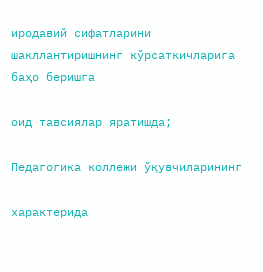иродавий сифатларини шакллантиришнинг кўрсаткичларига баҳо беришга

оид тавсиялар яратишда;

Педагогика коллежи ўқувчиларининг

характерида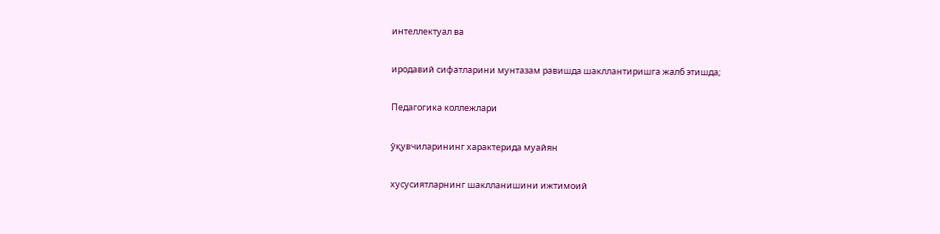интеллектуал ва

иродавий сифатларини мунтазам равишда шакллантиришга жалб этишда;

Педагогика коллежлари

ўқувчиларининг характерида муайян

хусусиятларнинг шаклланишини ижтимоий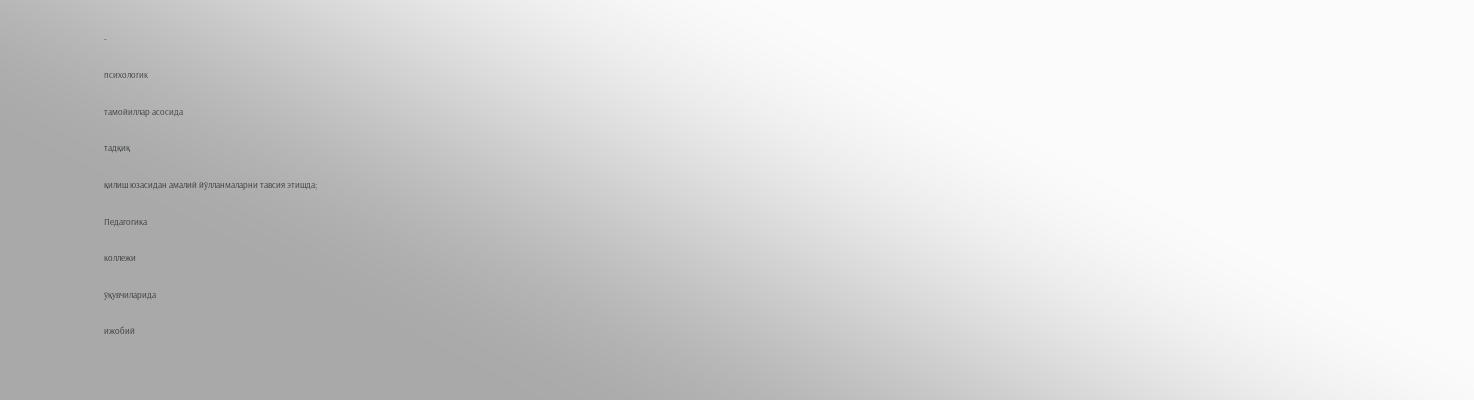-

психологик

тамойиллар асосида

тадқиқ

қилиш юзасидан амалий йўлланмаларни тавсия этишда;

Педагогика

коллежи

ўқувчиларида

ижобий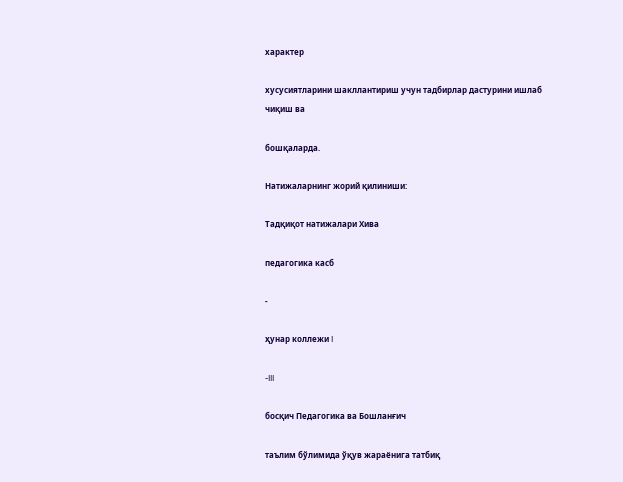характер

хусусиятларини шакллантириш учун тадбирлар дастурини ишлаб чиқиш ва

бошқаларда.

Натижаларнинг жорий қилиниши:

Тадқиқот натижалари Хива

педагогика касб

-

ҳунар коллежи I

-III

босқич Педагогика ва Бошланғич

таълим бўлимида ўқув жараёнига татбиқ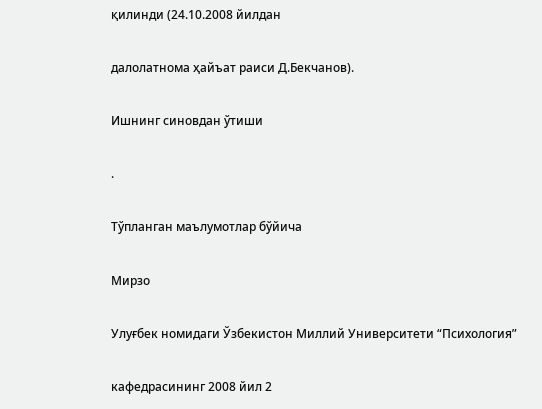қилинди (24.10.2008 йилдан

далолатнома ҳайъат раиси Д.Бекчанов).

Ишнинг синовдан ўтиши

.

Тўпланган маълумотлар бўйича

Мирзо

Улуғбек номидаги Ўзбекистон Миллий Университети “Психология”

кафедрасининг 2008 йил 2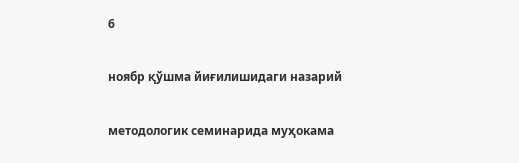6

ноябр қўшма йиғилишидаги назарий

методологик семинарида муҳокама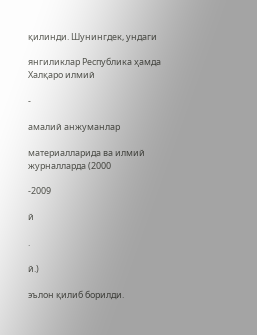қилинди. Шунингдек, ундаги

янгиликлар Республика ҳамда Халқаро илмий

-

амалий анжуманлар

материалларида ва илмий журналларда (2000

-2009

й

.

й.)

эълон қилиб борилди.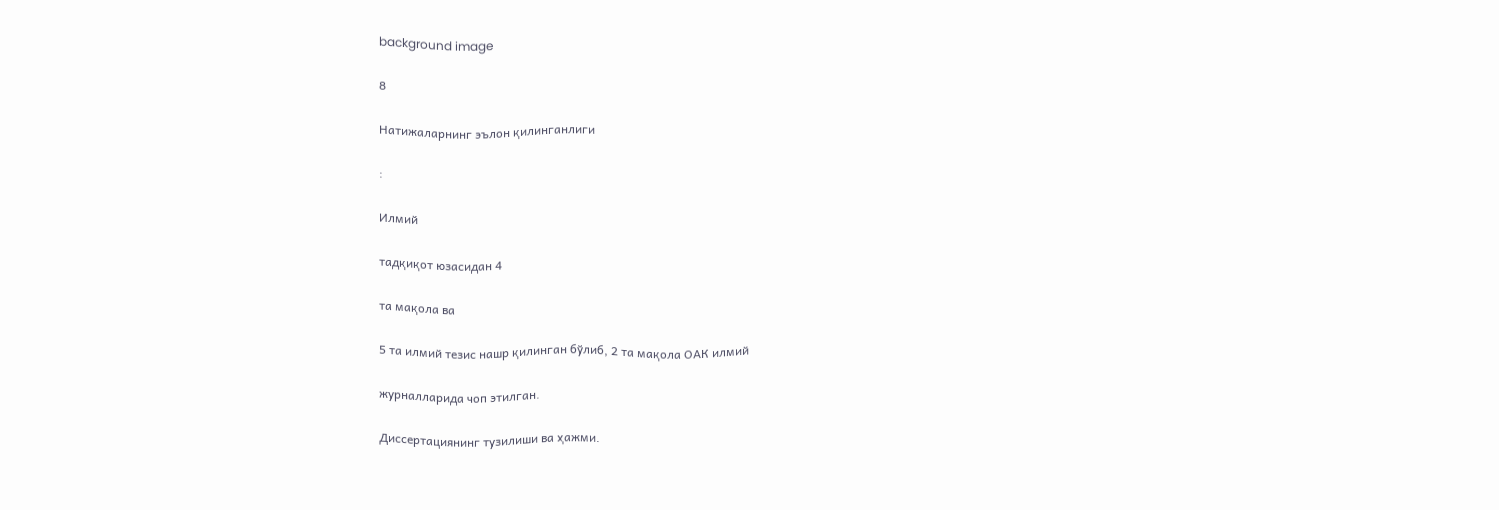background image

8

Натижаларнинг эълон қилинганлиги

:

Илмий

тадқиқот юзасидан 4

та мақола ва

5 та илмий тезис нашр қилинган бўлиб, 2 та мақола ОАК илмий

журналларида чоп этилган.

Диссертациянинг тузилиши ва ҳажми.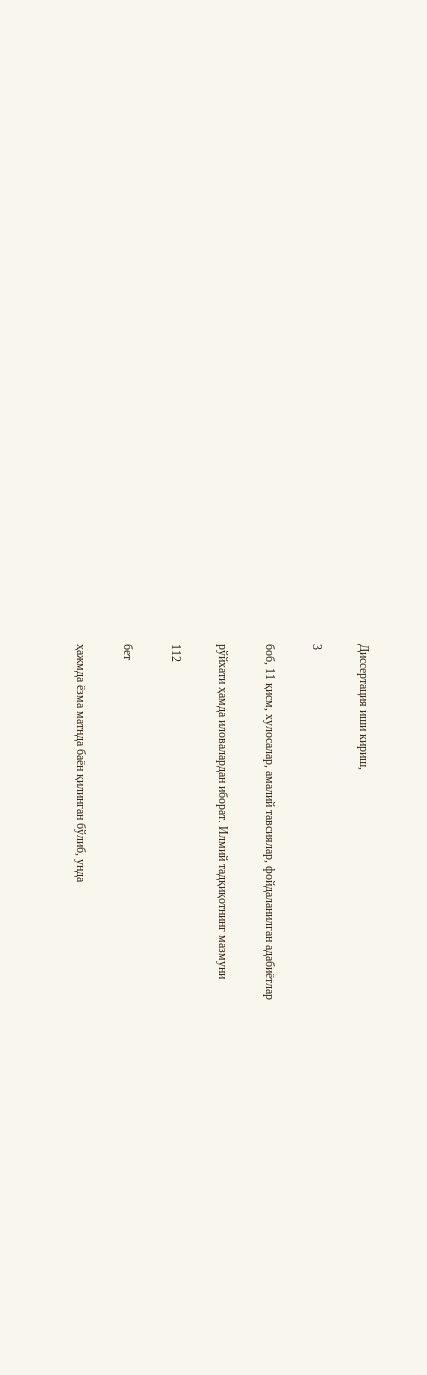Диссертация иши кириш,

3

боб, 11 қисм, хулосалар, амалий тавсиялар, фойдаланилган адабиётлар

рўйхати ҳамда иловалардан иборат. Илмий тадқиқотнинг мазмуни

112

бет

ҳажмда ёзма матнда баён қилинган бўлиб, унда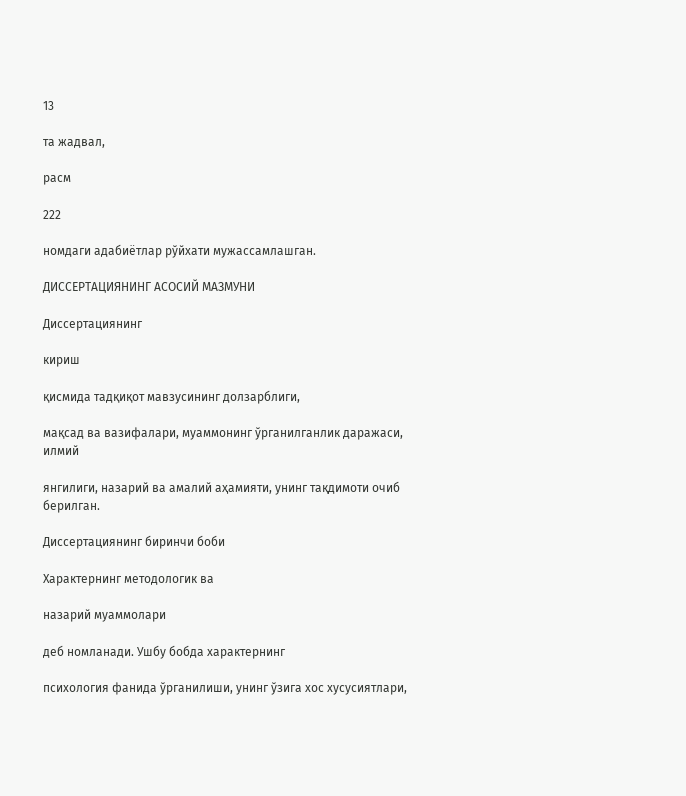13

та жадвал,

расм

222

номдаги адабиётлар рўйхати мужассамлашган.

ДИССЕРТАЦИЯНИНГ АСОСИЙ МАЗМУНИ

Диссертациянинг

кириш

қисмида тадқиқот мавзусининг долзарблиги,

мақсад ва вазифалари, муаммонинг ўрганилганлик даражаси, илмий

янгилиги, назарий ва амалий аҳамияти, унинг тақдимоти очиб берилган.

Диссертациянинг биринчи боби

Характернинг методологик ва

назарий муаммолари

деб номланади. Ушбу бобда характернинг

психология фанида ўрганилиши, унинг ўзига хос хусусиятлари,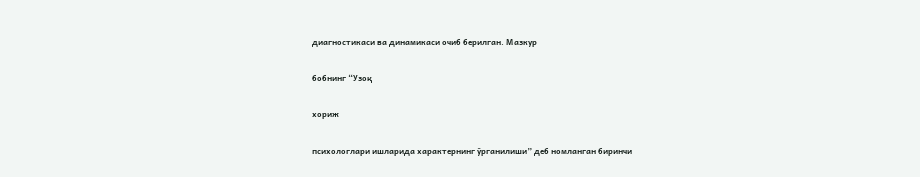диагностикаси ва динамикаси очиб берилган. Мазкур

бобнинг “Узоқ

хориж

психологлари ишларида характернинг ўрганилиши” деб номланган биринчи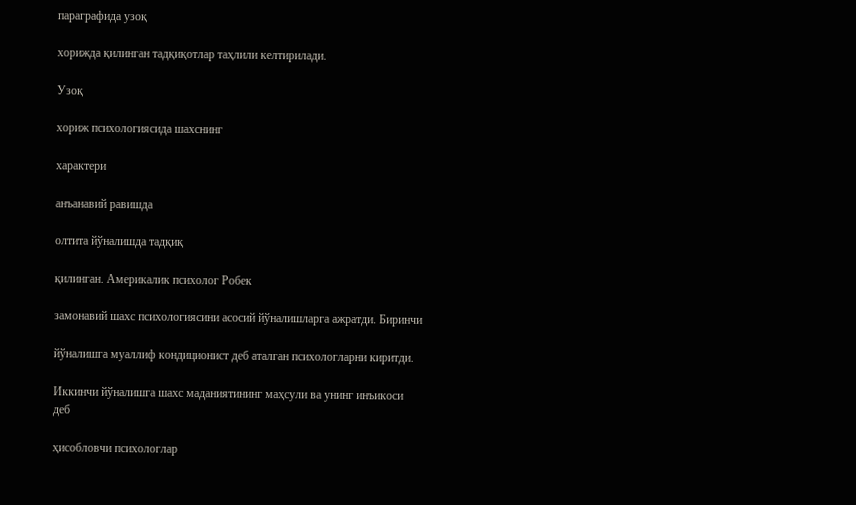параграфида узоқ

хорижда қилинган тадқиқотлар таҳлили келтирилади.

Узоқ

хориж психологиясида шахснинг

характери

анъанавий равишда

олтита йўналишда тадқиқ

қилинган. Америкалик психолог Робек

замонавий шахс психологиясини асосий йўналишларга ажратди. Биринчи

йўналишга муаллиф кондиционист деб аталган психологларни киритди.

Иккинчи йўналишга шахс маданиятининг маҳсули ва унинг инъикоси деб

ҳисобловчи психологлар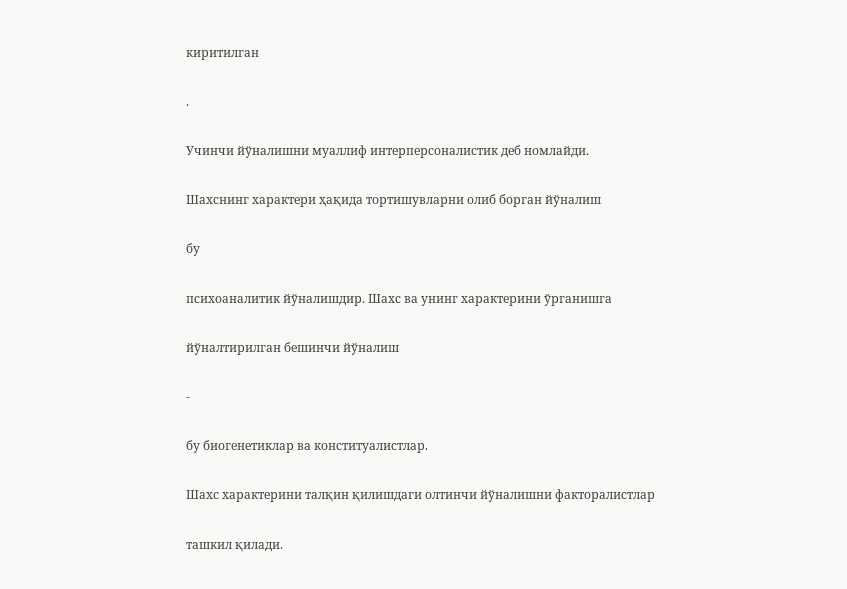киритилган

.

Учинчи йўналишни муаллиф интерперсоналистик деб номлайди.

Шахснинг характери ҳақида тортишувларни олиб борган йўналиш

бу

психоаналитик йўналишдир. Шахс ва унинг характерини ўрганишга

йўналтирилган бешинчи йўналиш

-

бу биогенетиклар ва конституалистлар.

Шахс характерини талқин қилишдаги олтинчи йўналишни факторалистлар

ташкил қилади.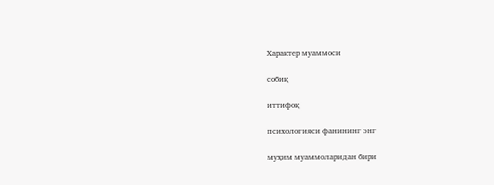Характер муаммоси

собиқ

иттифоқ

психологияси фанининг энг

муҳим муаммоларидан бири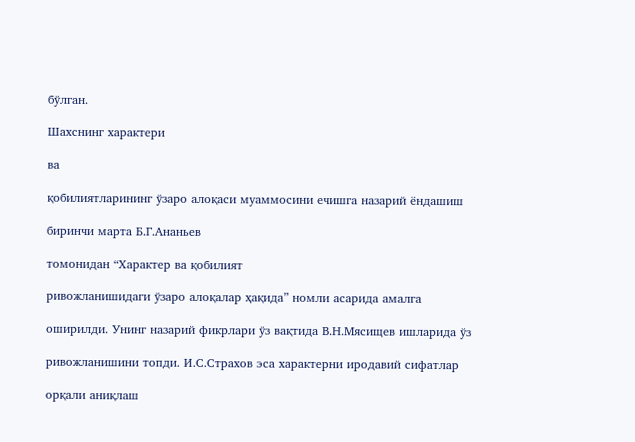бўлган.

Шахснинг характери

ва

қобилиятларининг ўзаро алоқаси муаммосини ечишга назарий ёндашиш

биринчи марта Б.Г.Ананьев

томонидан “Характер ва қобилият

ривожланишидаги ўзаро алоқалар ҳақида” номли асарида амалга

оширилди. Унинг назарий фикрлари ўз вақтида В.Н.Мясищев ишларида ўз

ривожланишини топди. И.С.Страхов эса характерни иродавий сифатлар

орқали аниқлаш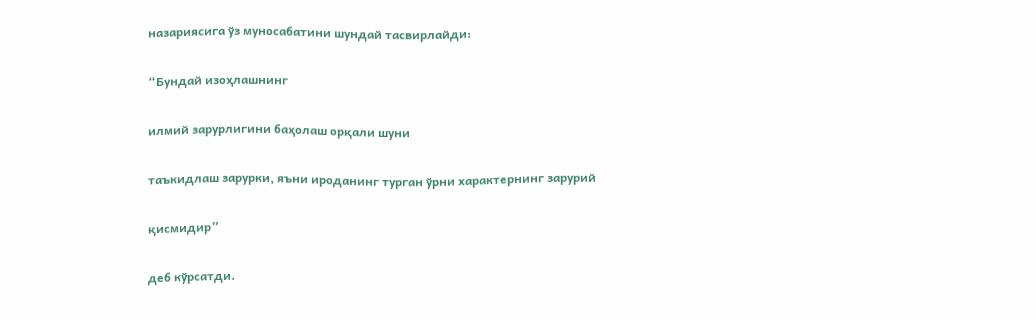назариясига ўз муносабатини шундай тасвирлайди:

“Бундай изоҳлашнинг

илмий зарурлигини баҳолаш орқали шуни

таъкидлаш зарурки, яъни ироданинг турган ўрни характернинг зарурий

қисмидир”

деб кўрсатди.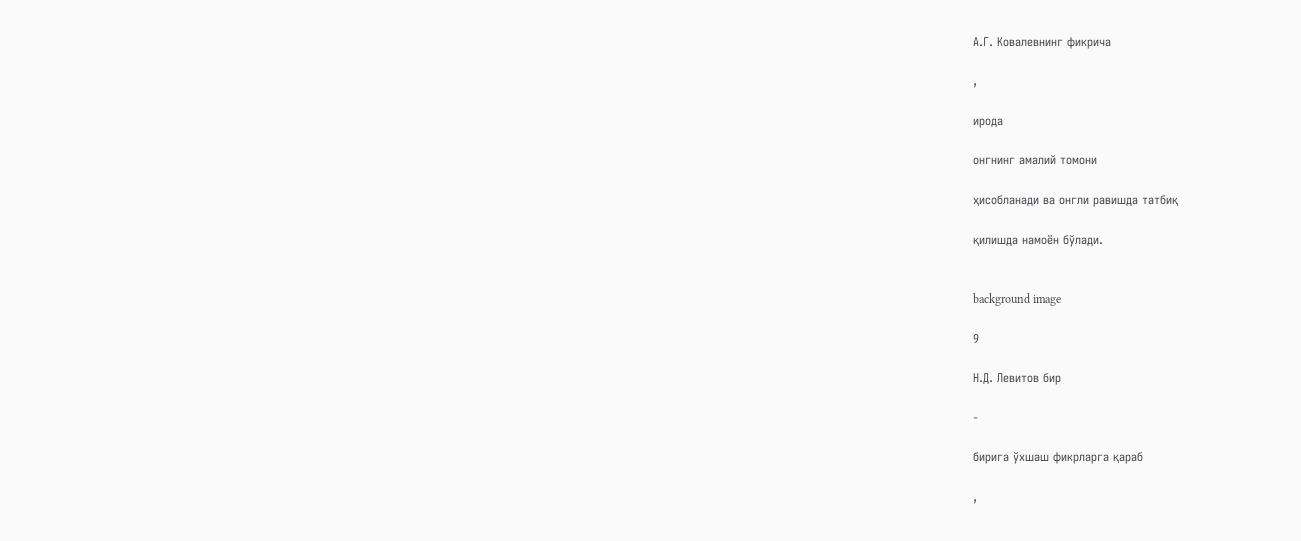А.Г. Ковалевнинг фикрича

,

ирода

онгнинг амалий томони

ҳисобланади ва онгли равишда татбиқ

қилишда намоён бўлади.


background image

9

Н.Д. Левитов бир

-

бирига ўхшаш фикрларга қараб

,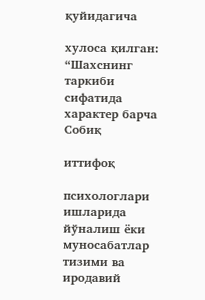қуйидагича

хулоса қилган: “Шахснинг таркиби сифатида характер барча Собиқ

иттифоқ

психологлари ишларида йўналиш ёки муносабатлар тизими ва иродавий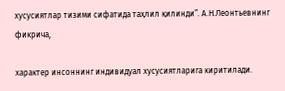хусусиятлар тизими сифатида таҳлил қилинди”. А.Н.Леонтьевнинг фикрича,

характер инсоннинг индивидуал хусусиятларига киритилади.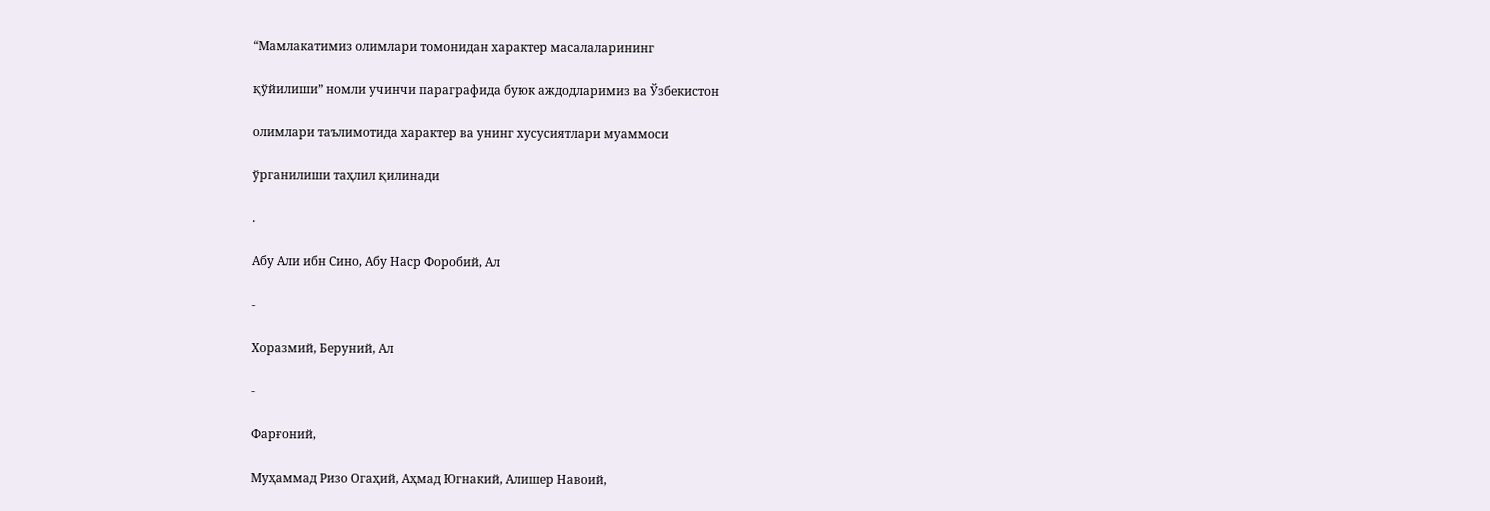“Мамлакатимиз олимлари томонидан характер масалаларининг

қўйилиши” номли учинчи параграфида буюк аждодларимиз ва Ўзбекистон

олимлари таълимотида характер ва унинг хусусиятлари муаммоси

ўрганилиши таҳлил қилинади

.

Абу Али ибн Сино, Абу Наср Форобий, Ал

-

Хоразмий, Беруний, Ал

-

Фарғоний,

Муҳаммад Ризо Огаҳий, Аҳмад Югнакий, Алишер Навоий,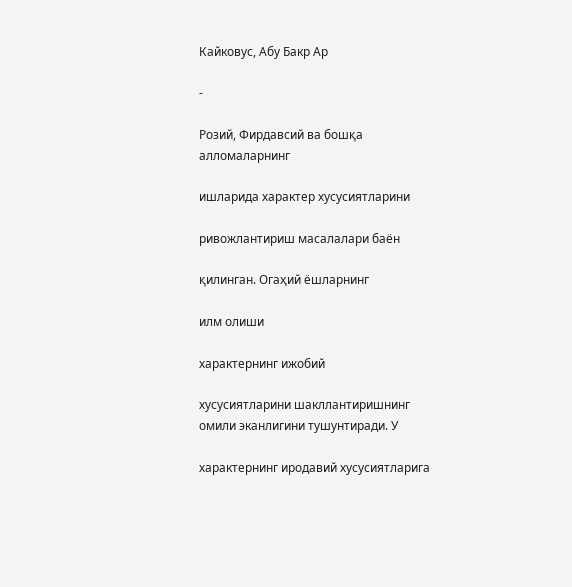Кайковус, Абу Бакр Ар

-

Розий, Фирдавсий ва бошқа алломаларнинг

ишларида характер хусусиятларини

ривожлантириш масалалари баён

қилинган. Огаҳий ёшларнинг

илм олиши

характернинг ижобий

хусусиятларини шакллантиришнинг омили эканлигини тушунтиради. У

характернинг иродавий хусусиятларига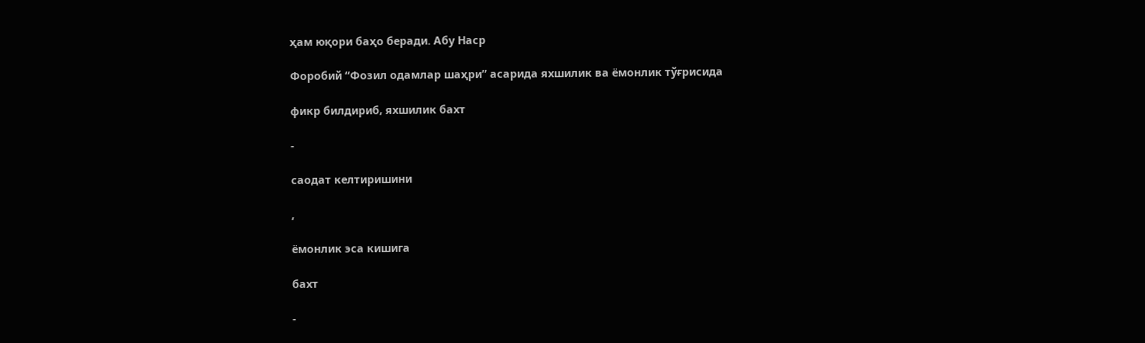ҳам юқори баҳо беради. Абу Наср

Форобий “Фозил одамлар шаҳри” асарида яхшилик ва ёмонлик тўғрисида

фикр билдириб, яхшилик бахт

-

саодат келтиришини

,

ёмонлик эса кишига

бахт

-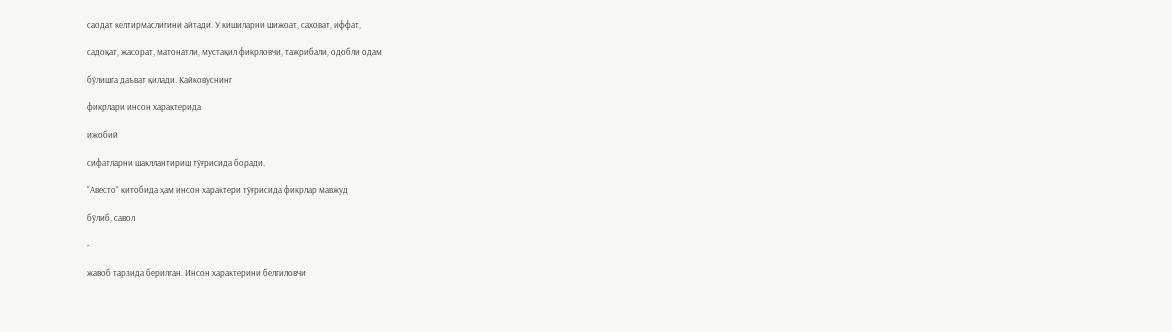саодат келтирмаслигини айтади. У кишиларни шижоат, саховат, иффат,

садоқат, жасорат, матонатли, мустақил фикрловчи, тажрибали, одобли одам

бўлишга даъват қилади. Кайковуснинг

фикрлари инсон характерида

ижобий

сифатларни шакллантириш тўғрисида боради.

“Авесто” китобида ҳам инсон характери тўғрисида фикрлар мавжуд

бўлиб, савол

-

жавоб тарзида берилган. Инсон характерини белгиловчи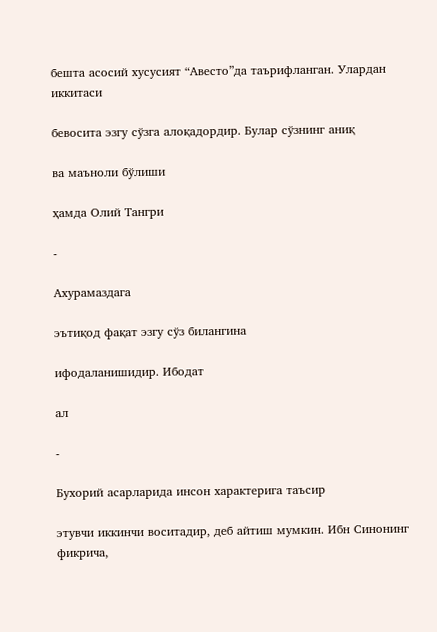бешта асосий хусусият “Авесто”да таърифланган. Улардан иккитаси

бевосита эзгу сўзга алоқадордир. Булар сўзнинг аниқ

ва маъноли бўлиши

ҳамда Олий Тангри

-

Ахурамаздага

эътиқод фақат эзгу сўз билангина

ифодаланишидир. Ибодат

ал

-

Бухорий асарларида инсон характерига таъсир

этувчи иккинчи воситадир, деб айтиш мумкин. Ибн Синонинг фикрича,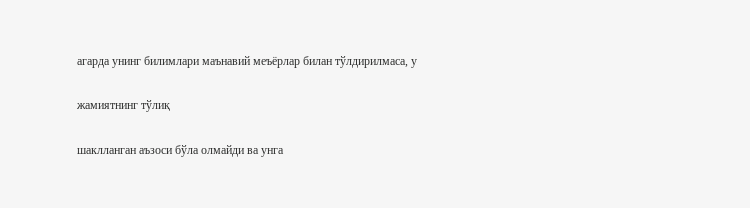агарда унинг билимлари маънавий меъёрлар билан тўлдирилмаса, у

жамиятнинг тўлиқ

шаклланган аъзоси бўла олмайди ва унга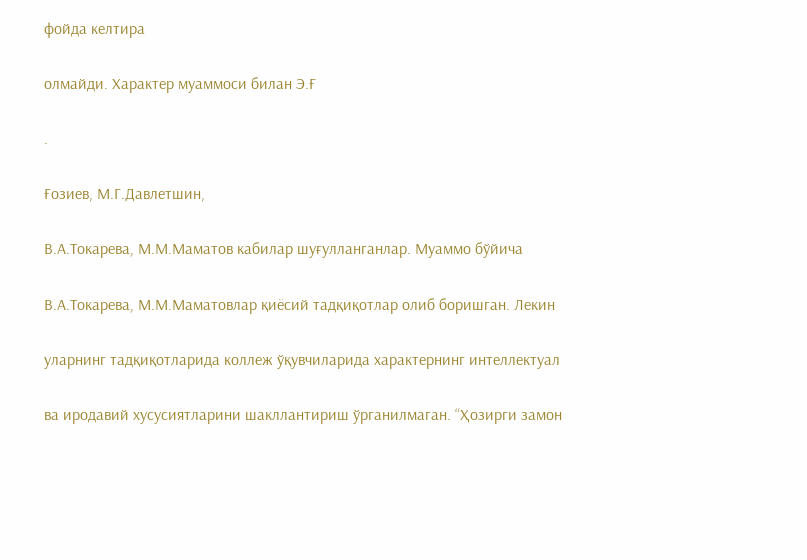фойда келтира

олмайди. Характер муаммоси билан Э.Ғ

.

Ғозиев, М.Г.Давлетшин,

В.А.Токарева, М.М.Маматов кабилар шуғулланганлар. Муаммо бўйича

В.А.Токарева, М.М.Маматовлар қиёсий тадқиқотлар олиб боришган. Лекин

уларнинг тадқиқотларида коллеж ўқувчиларида характернинг интеллектуал

ва иродавий хусусиятларини шакллантириш ўрганилмаган. “Ҳозирги замон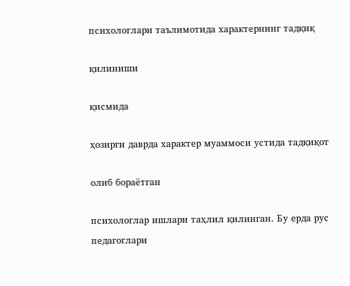психологлари таълимотида характернинг тадқиқ

қилиниши

қисмида

ҳозирги даврда характер муаммоси устида тадқиқот

олиб бораётган

психологлар ишлари таҳлил қилинган. Бу ерда рус педагоглари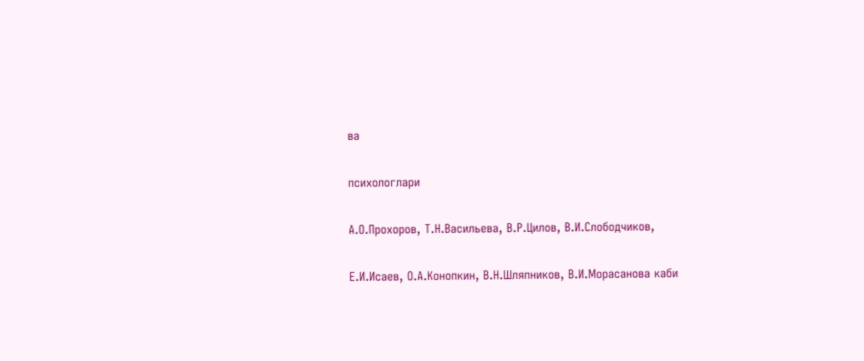ва

психологлари

А.О.Прохоров, Т.Н.Васильева, В.Р.Цилов, В.И.Слободчиков,

Е.И.Исаев, О.А.Конопкин, В.Н.Шляпников, В.И.Морасанова каби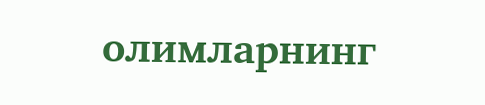олимларнинг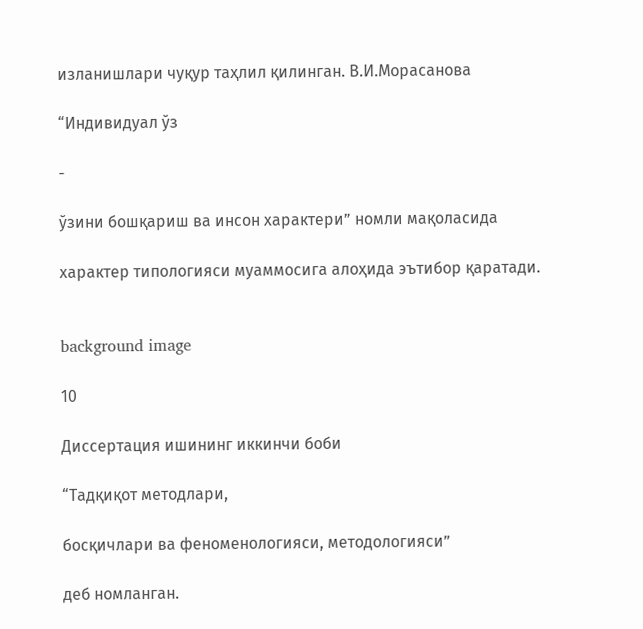изланишлари чуқур таҳлил қилинган. В.И.Морасанова

“Индивидуал ўз

-

ўзини бошқариш ва инсон характери” номли мақоласида

характер типологияси муаммосига алоҳида эътибор қаратади.


background image

10

Диссертация ишининг иккинчи боби

“Тадқиқот методлари,

босқичлари ва феноменологияси, методологияси”

деб номланган.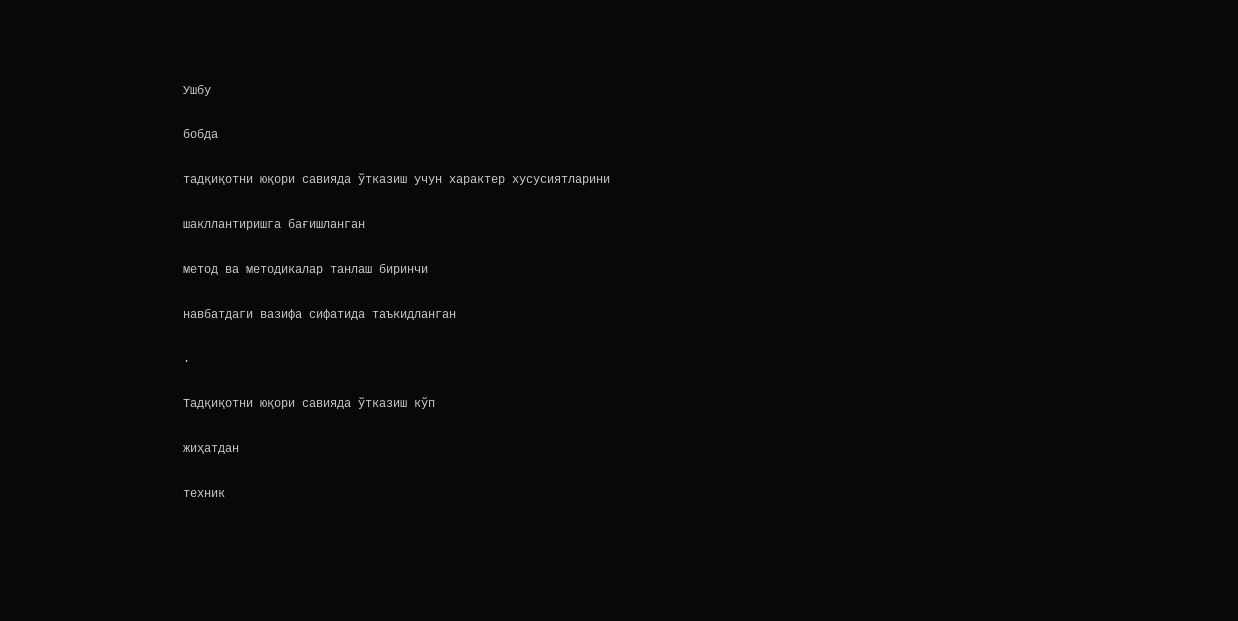Ушбу

бобда

тадқиқотни юқори савияда ўтказиш учун характер хусусиятларини

шакллантиришга бағишланган

метод ва методикалар танлаш биринчи

навбатдаги вазифа сифатида таъкидланган

.

Тадқиқотни юқори савияда ўтказиш кўп

жиҳатдан

техник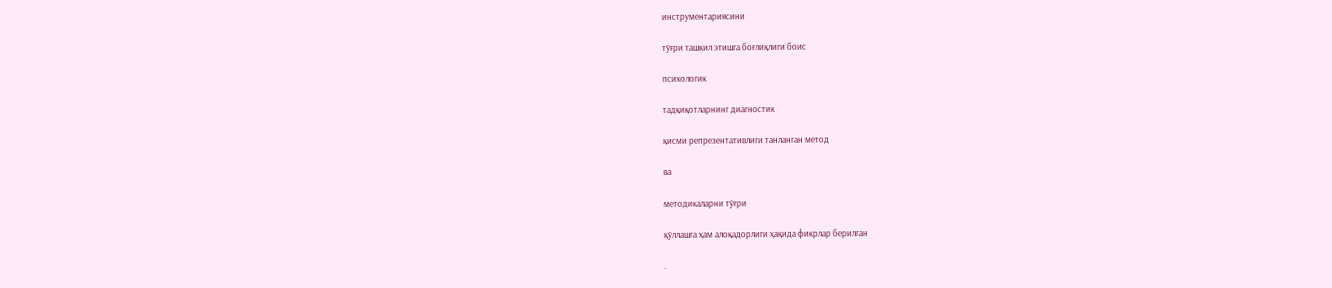инструментариясини

тўғри ташкил этишга боғлиқлиги боис

психологик

тадқиқотларнинг диагностик

қисми репрезентативлиги танланган метод

ва

методикаларни тўғри

қўллашга ҳам алоқадорлиги ҳақида фикрлар берилган

.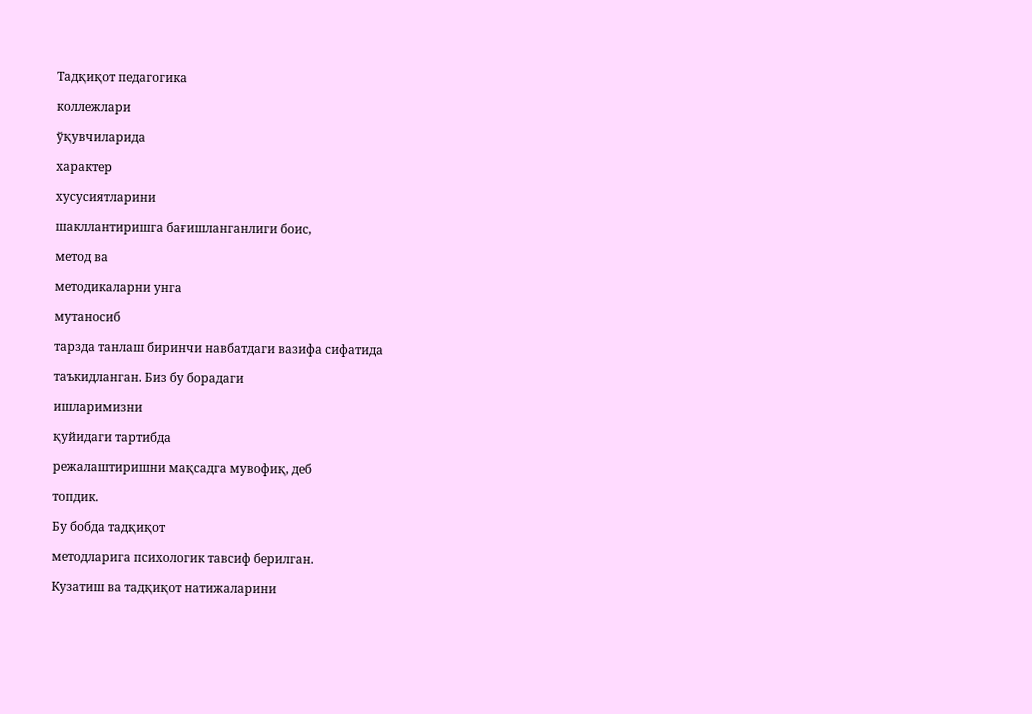Тадқиқот педагогика

коллежлари

ўқувчиларида

характер

хусусиятларини

шакллантиришга бағишланганлиги боис,

метод ва

методикаларни унга

мутаносиб

тарзда танлаш биринчи навбатдаги вазифа сифатида

таъкидланган. Биз бу борадаги

ишларимизни

қуйидаги тартибда

режалаштиришни мақсадга мувофиқ, деб

топдик.

Бу бобда тадқиқот

методларига психологик тавсиф берилган.

Кузатиш ва тадқиқот натижаларини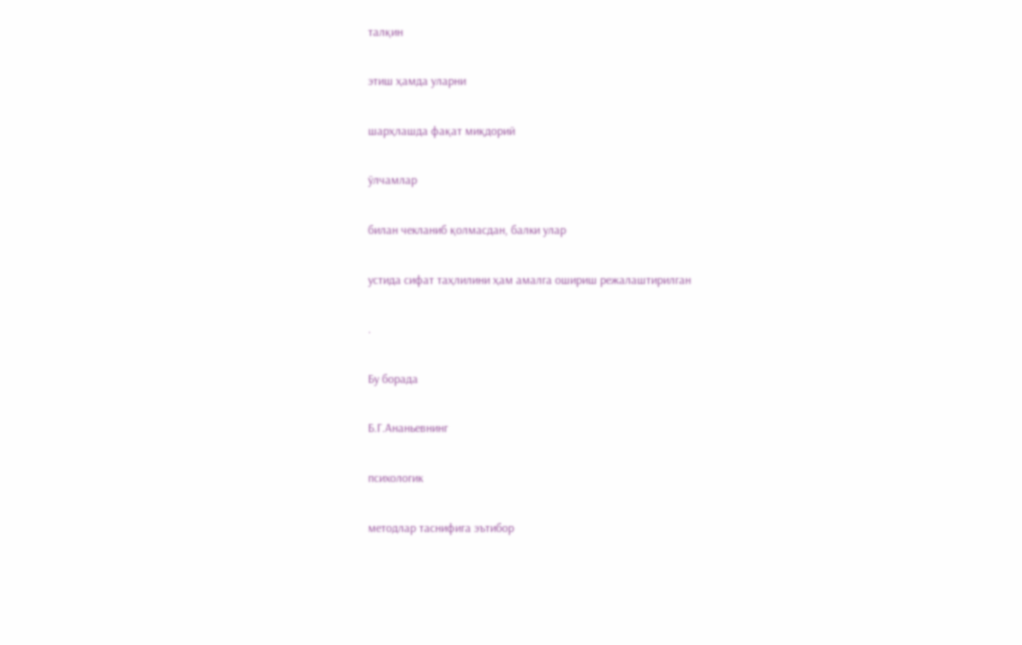талқин

этиш ҳамда уларни

шарҳлашда фақат миқдорий

ўлчамлар

билан чекланиб қолмасдан, балки улар

устида сифат таҳлилини ҳам амалга ошириш режалаштирилган

.

Бу борада

Б.Г.Ананьевнинг

психологик

методлар таснифига эътибор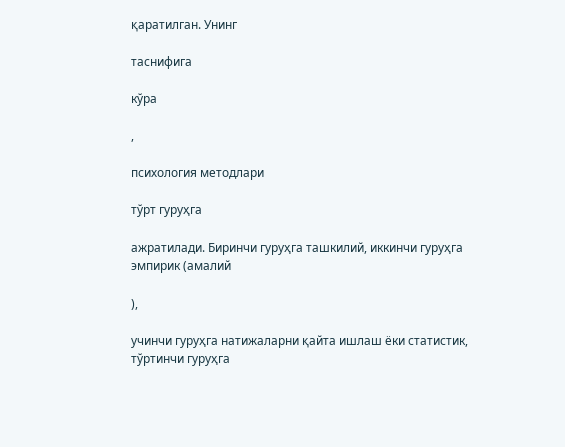қаратилган. Унинг

таснифига

кўра

,

психология методлари

тўрт гуруҳга

ажратилади. Биринчи гуруҳга ташкилий, иккинчи гуруҳга эмпирик (амалий

),

учинчи гуруҳга натижаларни қайта ишлаш ёки статистик, тўртинчи гуруҳга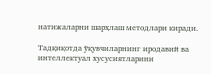натижаларни шарҳлаш методлари киради.

Тадқиқотда ўқувчиларнинг иродавий ва интеллектуал хусусиятларини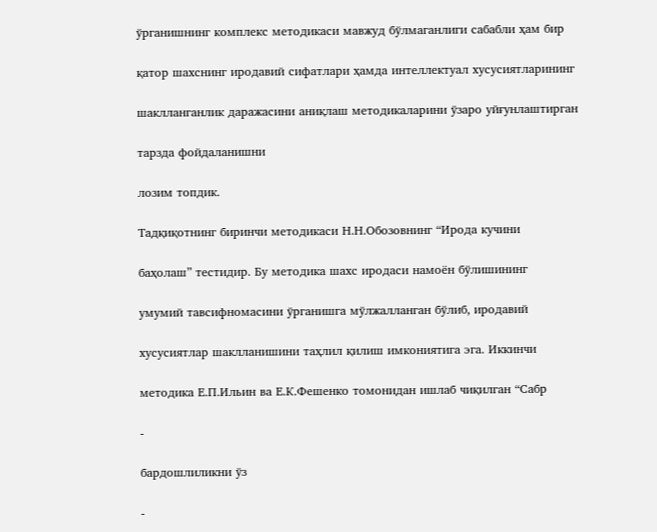ўрганишнинг комплекс методикаси мавжуд бўлмаганлиги сабабли ҳам бир

қатор шахснинг иродавий сифатлари ҳамда интеллектуал хусусиятларининг

шаклланганлик даражасини аниқлаш методикаларини ўзаро уйғунлаштирган

тарзда фойдаланишни

лозим топдик.

Тадқиқотнинг биринчи методикаси Н.Н.Обозовнинг “Ирода кучини

баҳолаш” тестидир. Бу методика шахс иродаси намоён бўлишининг

умумий тавсифномасини ўрганишга мўлжалланган бўлиб, иродавий

хусусиятлар шаклланишини таҳлил қилиш имкониятига эга. Иккинчи

методика Е.П.Ильин ва Е.К.Фешенко томонидан ишлаб чиқилган “Сабр

-

бардошлиликни ўз

-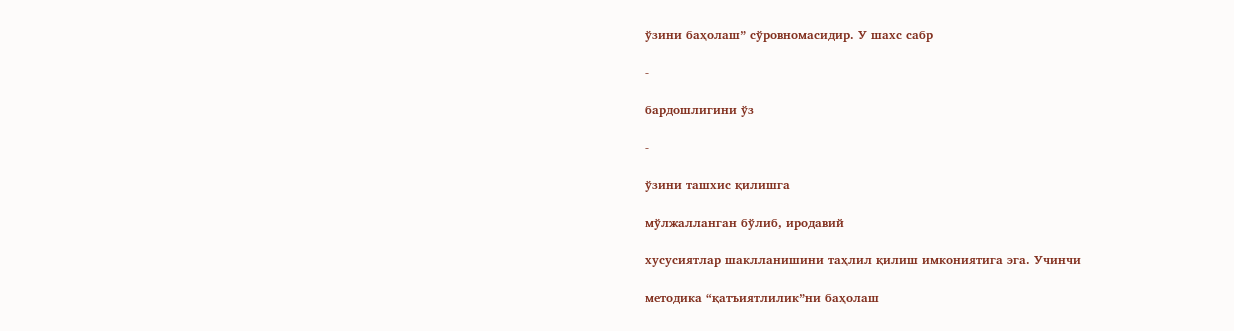ўзини баҳолаш” сўровномасидир. У шахс сабр

-

бардошлигини ўз

-

ўзини ташхис қилишга

мўлжалланган бўлиб, иродавий

хусусиятлар шаклланишини таҳлил қилиш имкониятига эга. Учинчи

методика “қатъиятлилик”ни баҳолаш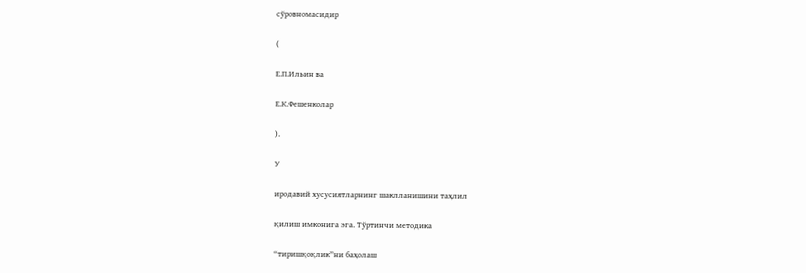сўровномасидир

(

Е.П.Ильин ва

Е.К.Фешенколар

).

У

иродавий хусусиятларнинг шаклланишини таҳлил

қилиш имконига эга. Тўртинчи методика

“тиришқоқлик”ни баҳолаш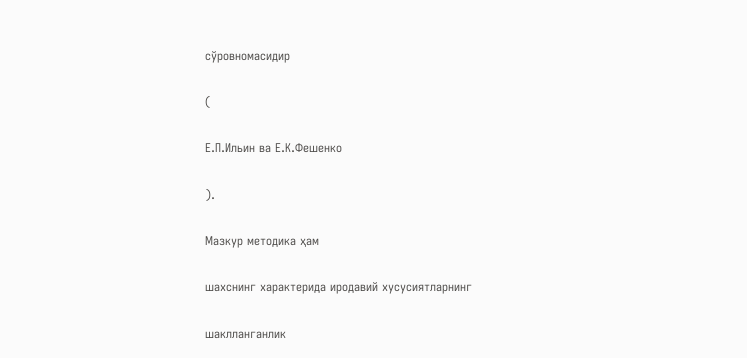сўровномасидир

(

Е.П.Ильин ва Е.К.Фешенко

).

Мазкур методика ҳам

шахснинг характерида иродавий хусусиятларнинг

шаклланганлик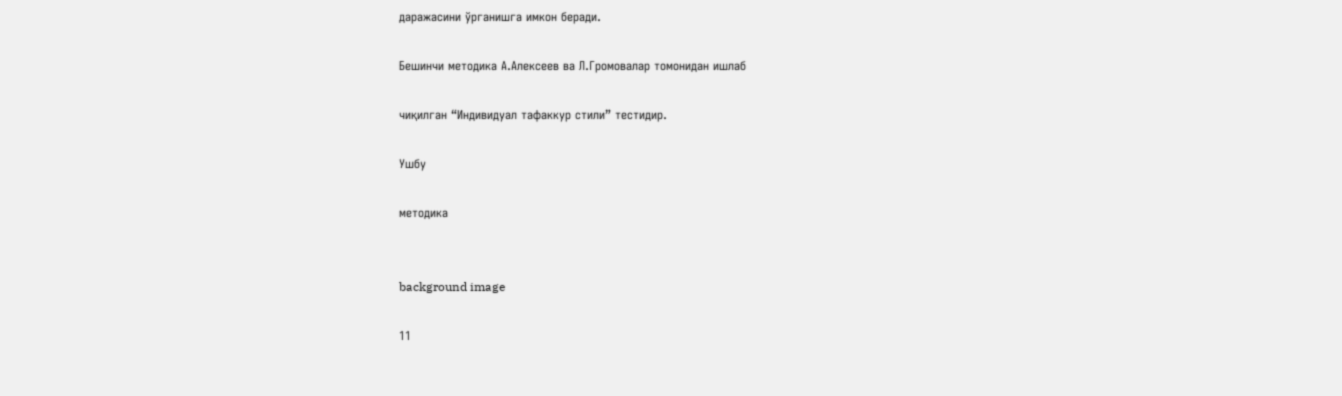даражасини ўрганишга имкон беради.

Бешинчи методика А.Алексеев ва Л.Громовалар томонидан ишлаб

чиқилган “Индивидуал тафаккур стили” тестидир.

Ушбу

методика


background image

11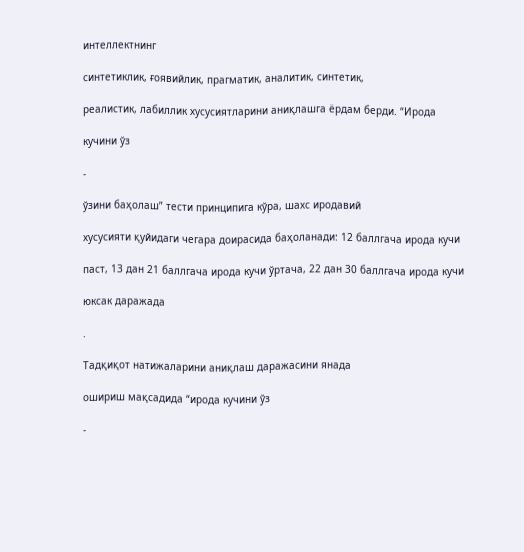интеллектнинг

синтетиклик, ғоявийлик, прагматик, аналитик, синтетик,

реалистик, лабиллик хусусиятларини аниқлашга ёрдам берди. “Ирода

кучини ўз

-

ўзини баҳолаш” тести принципига кўра, шахс иродавий

хусусияти қуйидаги чегара доирасида баҳоланади: 12 баллгача ирода кучи

паст, 13 дан 21 баллгача ирода кучи ўртача, 22 дан 30 баллгача ирода кучи

юксак даражада

.

Тадқиқот натижаларини аниқлаш даражасини янада

ошириш мақсадида “ирода кучини ўз

-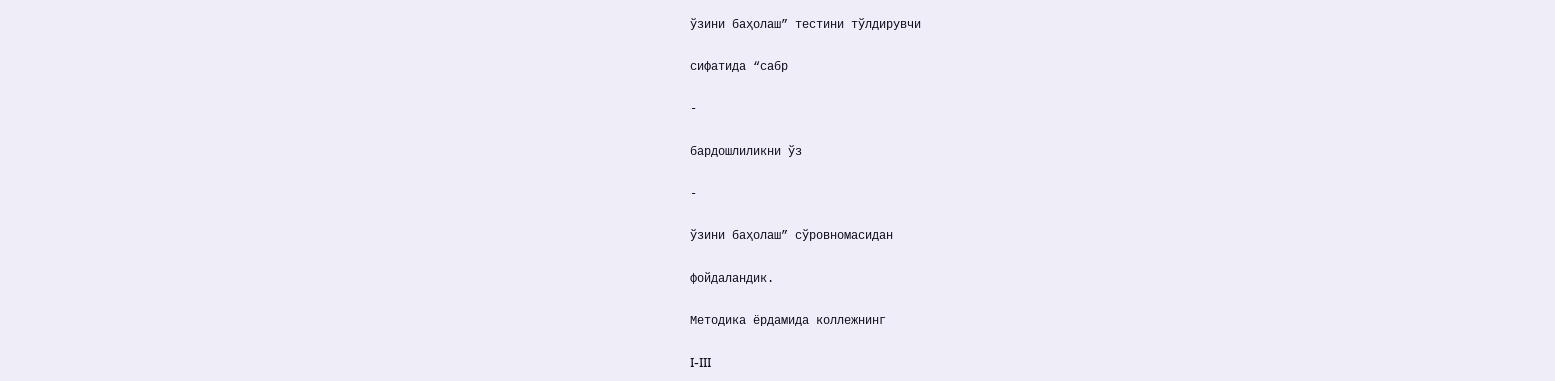ўзини баҳолаш” тестини тўлдирувчи

сифатида “сабр

-

бардошлиликни ўз

-

ўзини баҳолаш” сўровномасидан

фойдаландик.

Методика ёрдамида коллежнинг

I-III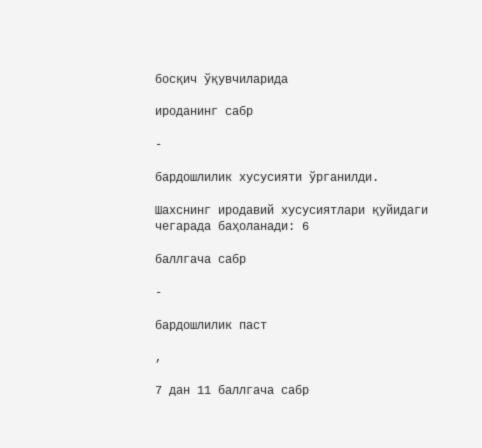босқич ўқувчиларида

ироданинг сабр

-

бардошлилик хусусияти ўрганилди.

Шахснинг иродавий хусусиятлари қуйидаги чегарада баҳоланади: 6

баллгача сабр

-

бардошлилик паст

,

7 дан 11 баллгача сабр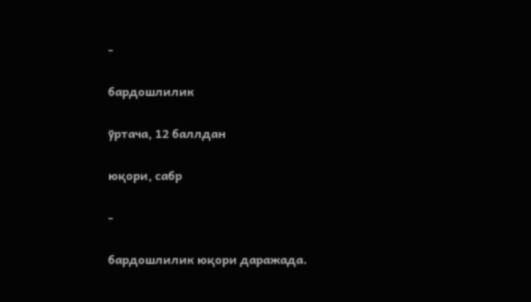-

бардошлилик

ўртача, 12 баллдан

юқори, сабр

-

бардошлилик юқори даражада.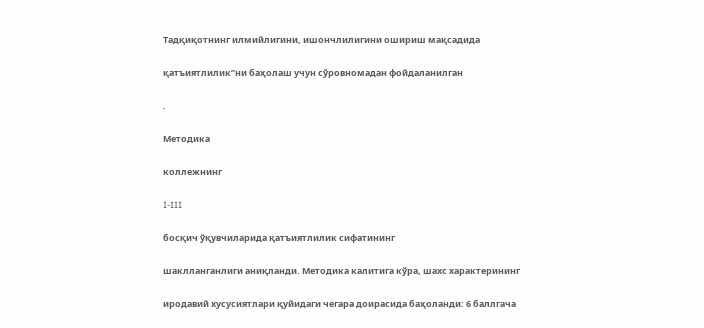Тадқиқотнинг илмийлигини, ишончлилигини ошириш мақсадида

қатъиятлилик”ни баҳолаш учун сўровномадан фойдаланилган

.

Методика

коллежнинг

I-III

босқич ўқувчиларида қатъиятлилик сифатининг

шаклланганлиги аниқланди. Методика калитига кўра, шахс характерининг

иродавий хусусиятлари қуйидаги чегара доирасида баҳоланди: 6 баллгача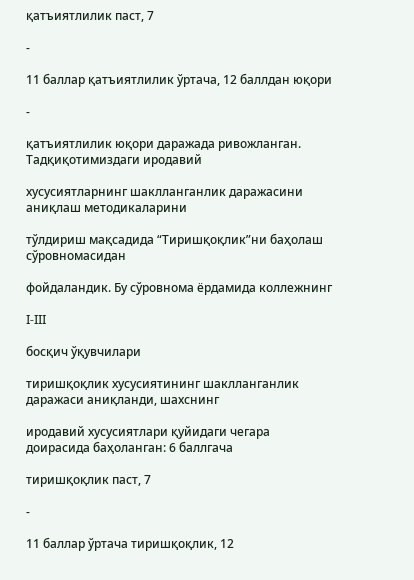қатъиятлилик паст, 7

-

11 баллар қатъиятлилик ўртача, 12 баллдан юқори

-

қатъиятлилик юқори даражада ривожланган. Тадқиқотимиздаги иродавий

хусусиятларнинг шаклланганлик даражасини аниқлаш методикаларини

тўлдириш мақсадида “Тиришқоқлик”ни баҳолаш сўровномасидан

фойдаландик. Бу сўровнома ёрдамида коллежнинг

I-III

босқич ўқувчилари

тиришқоқлик хусусиятининг шаклланганлик даражаси аниқланди, шахснинг

иродавий хусусиятлари қуйидаги чегара доирасида баҳоланган: 6 баллгача

тиришқоқлик паст, 7

-

11 баллар ўртача тиришқоқлик, 12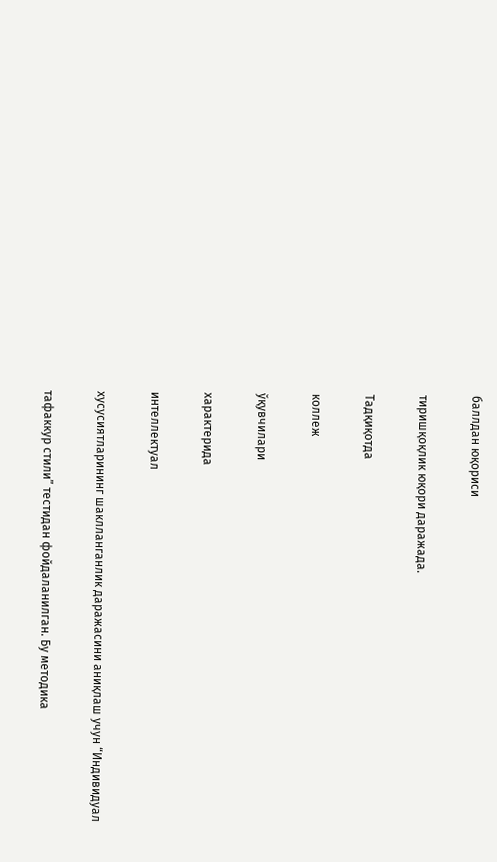баллдан юқориси

тиришқоқлик юқори даражада.

Тадқиқотда

коллеж

ўқувчилари

характерида

интеллектуал

хусусиятларининг шаклланганлик даражасини аниқлаш учун “Индивидуал

тафаккур стили” тестидан фойдаланилган. Бу методика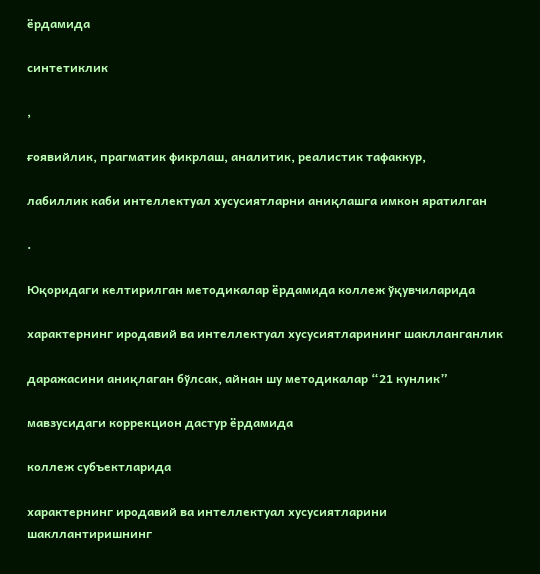ёрдамида

синтетиклик

,

ғоявийлик, прагматик фикрлаш, аналитик, реалистик тафаккур,

лабиллик каби интеллектуал хусусиятларни аниқлашга имкон яратилган

.

Юқоридаги келтирилган методикалар ёрдамида коллеж ўқувчиларида

характернинг иродавий ва интеллектуал хусусиятларининг шаклланганлик

даражасини аниқлаган бўлсак, айнан шу методикалар “21 кунлик”

мавзусидаги коррекцион дастур ёрдамида

коллеж субъектларида

характернинг иродавий ва интеллектуал хусусиятларини шакллантиришнинг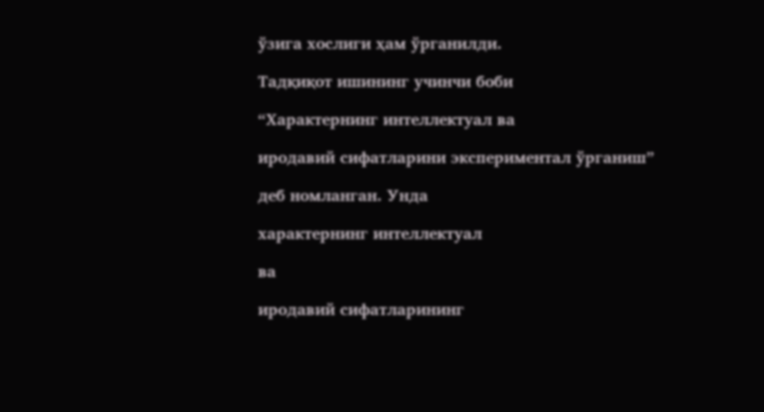ўзига хослиги ҳам ўрганилди.

Тадқиқот ишининг учинчи боби

“Характернинг интеллектуал ва

иродавий сифатларини экспериментал ўрганиш”

деб номланган. Унда

характернинг интеллектуал

ва

иродавий сифатларининг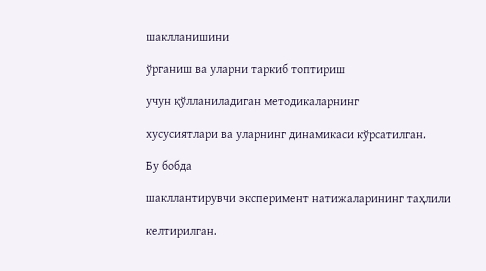шаклланишини

ўрганиш ва уларни таркиб топтириш

учун қўлланиладиган методикаларнинг

хусусиятлари ва уларнинг динамикаси кўрсатилган.

Бу бобда

шакллантирувчи эксперимент натижаларининг таҳлили

келтирилган.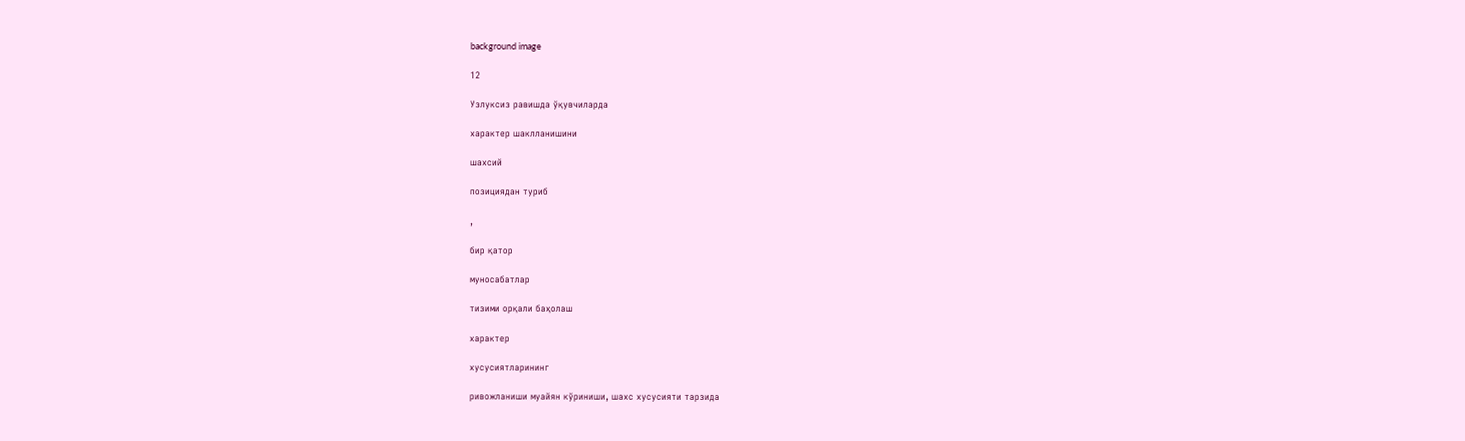background image

12

Узлуксиз равишда ўқувчиларда

характер шаклланишини

шахсий

позициядан туриб

,

бир қатор

муносабатлар

тизими орқали баҳолаш

характер

хусусиятларининг

ривожланиши муайян кўриниши, шахс хусусияти тарзида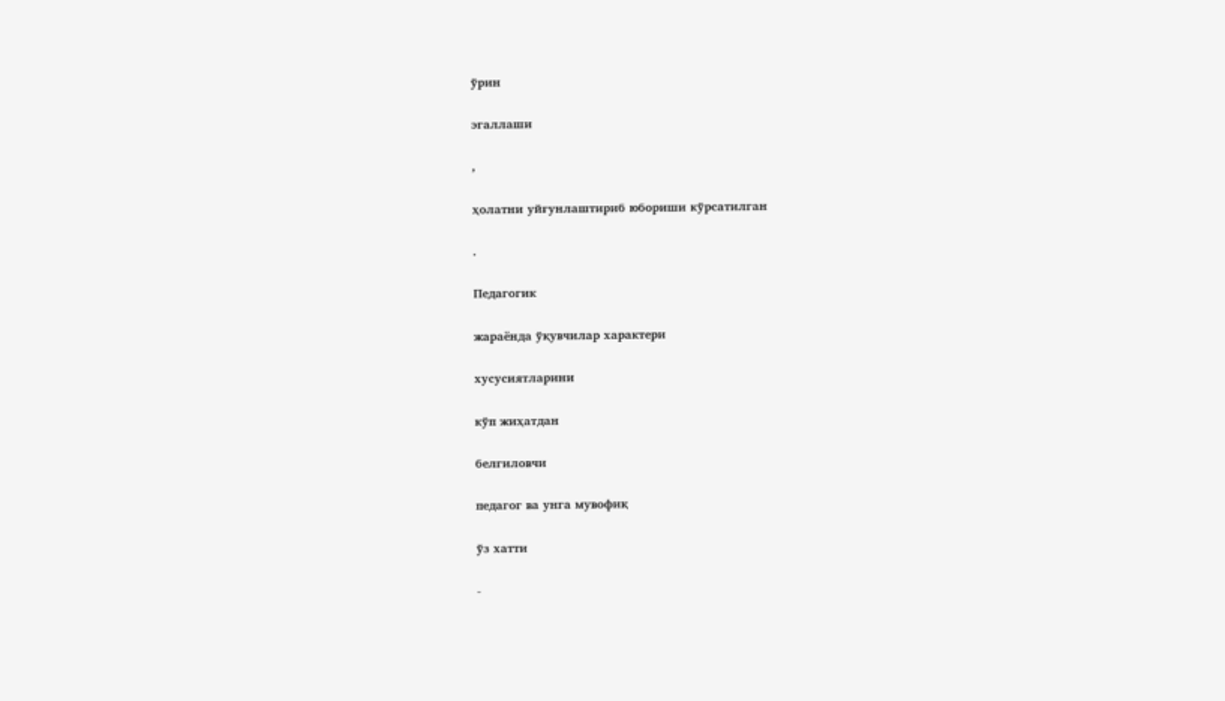ўрин

эгаллаши

,

ҳолатни уйғунлаштириб юбориши кўрсатилган

.

Педагогик

жараёнда ўқувчилар характери

хусусиятларини

кўп жиҳатдан

белгиловчи

педагог ва унга мувофиқ

ўз хатти

-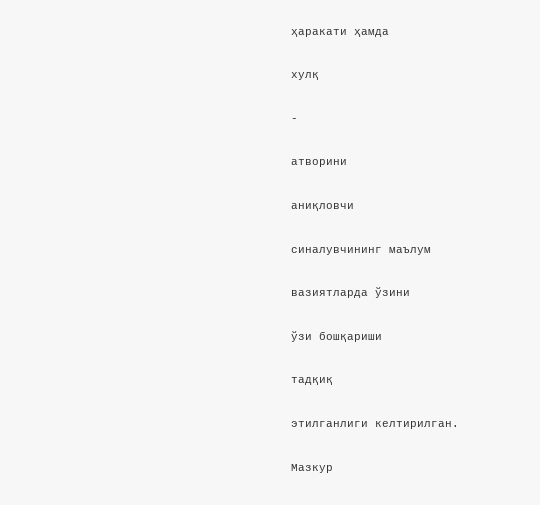ҳаракати ҳамда

хулқ

-

атворини

аниқловчи

синалувчининг маълум

вазиятларда ўзини

ўзи бошқариши

тадқиқ

этилганлиги келтирилган.

Мазкур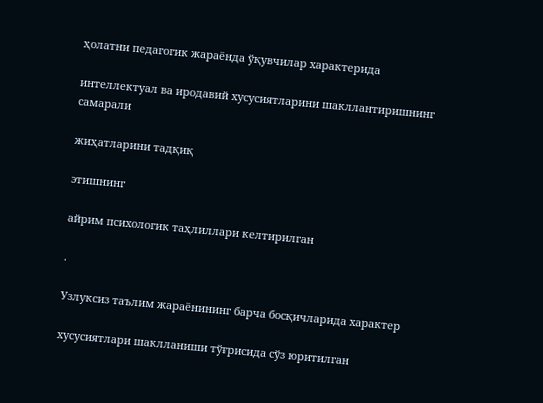ҳолатни педагогик жараёнда ўқувчилар характерида

интеллектуал ва иродавий хусусиятларини шакллантиришнинг самарали

жиҳатларини тадқиқ

этишнинг

айрим психологик таҳлиллари келтирилган

.

Узлуксиз таълим жараёнининг барча босқичларида характер

хусусиятлари шаклланиши тўғрисида сўз юритилган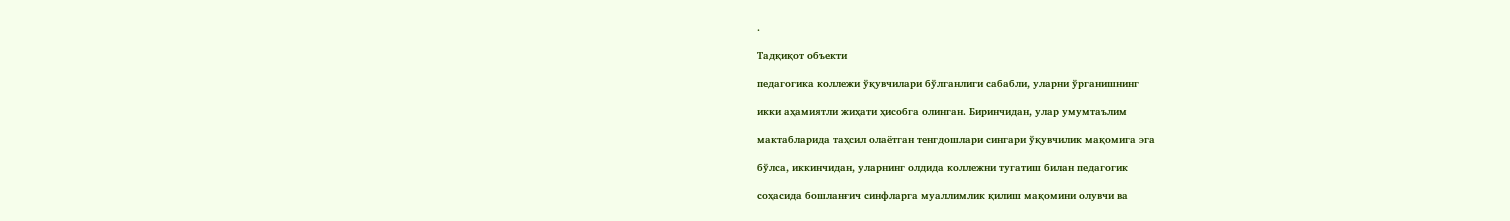.

Тадқиқот объекти

педагогика коллежи ўқувчилари бўлганлиги сабабли, уларни ўрганишнинг

икки аҳамиятли жиҳати ҳисобга олинган. Биринчидан, улар умумтаълим

мактабларида таҳсил олаётган тенгдошлари сингари ўқувчилик мақомига эга

бўлса, иккинчидан, уларнинг олдида коллежни тугатиш билан педагогик

соҳасида бошланғич синфларга муаллимлик қилиш мақомини олувчи ва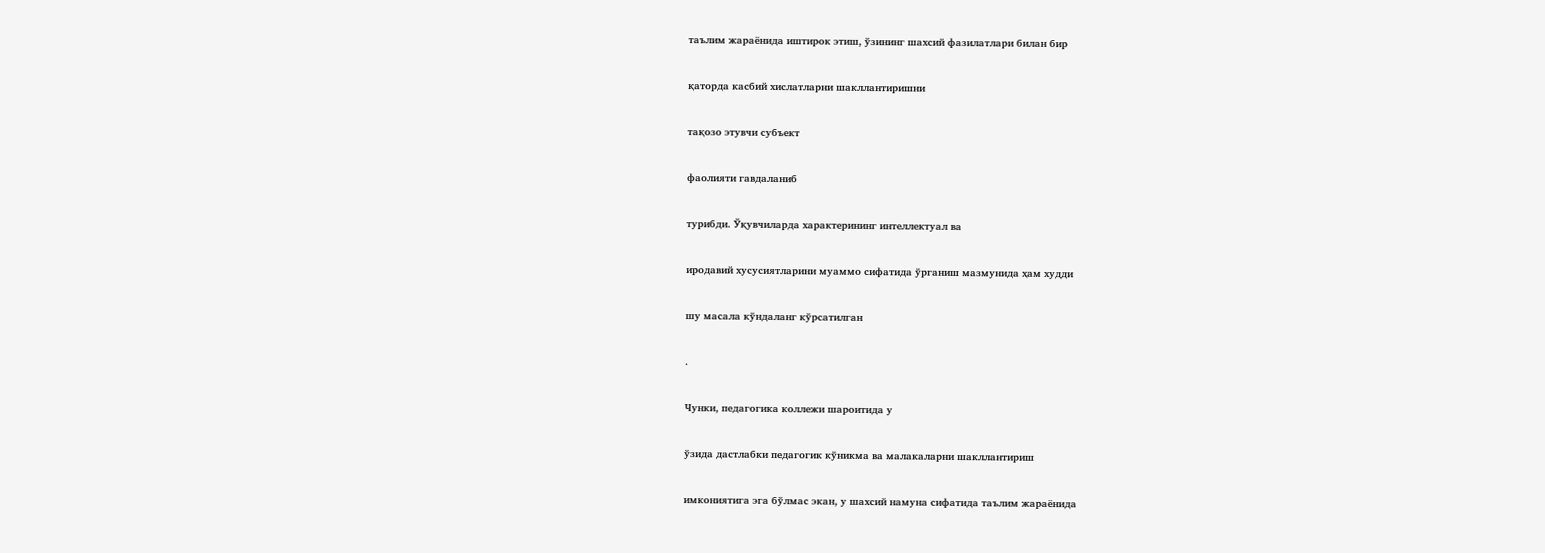таълим жараёнида иштирок этиш, ўзининг шахсий фазилатлари билан бир

қаторда касбий хислатларни шакллантиришни

тақозо этувчи субъект

фаолияти гавдаланиб

турибди. Ўқувчиларда характерининг интеллектуал ва

иродавий хусусиятларини муаммо сифатида ўрганиш мазмунида ҳам худди

шу масала кўндаланг кўрсатилган

.

Чунки, педагогика коллежи шароитида у

ўзида дастлабки педагогик кўникма ва малакаларни шакллантириш

имкониятига эга бўлмас экан, у шахсий намуна сифатида таълим жараёнида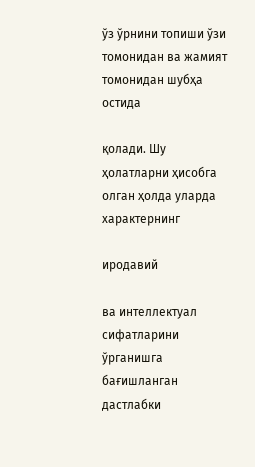ўз ўрнини топиши ўзи томонидан ва жамият томонидан шубҳа остида

қолади. Шу ҳолатларни ҳисобга олган ҳолда уларда характернинг

иродавий

ва интеллектуал сифатларини ўрганишга бағишланган дастлабки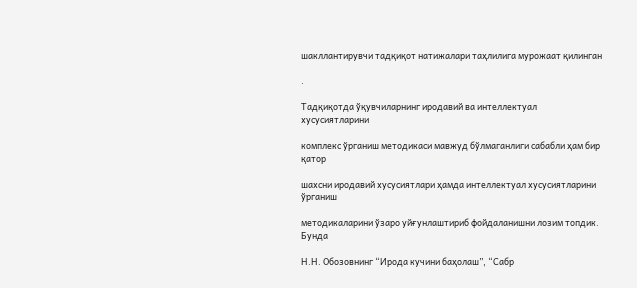шакллантирувчи тадқиқот натижалари таҳлилига мурожаат қилинган

.

Тадқиқотда ўқувчиларнинг иродавий ва интеллектуал хусусиятларини

комплекс ўрганиш методикаси мавжуд бўлмаганлиги сабабли ҳам бир қатор

шахсни иродавий хусусиятлари ҳамда интеллектуал хусусиятларини ўрганиш

методикаларини ўзаро уйғунлаштириб фойдаланишни лозим топдик. Бунда

Н.Н. Обозовнинг “Ирода кучини баҳолаш”, “Сабр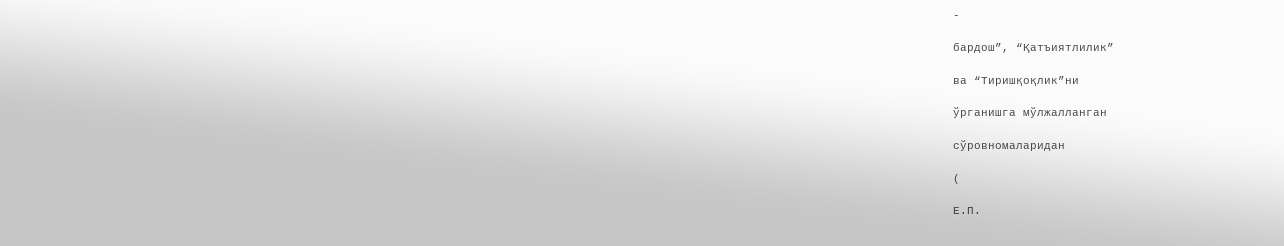-

бардош”, “Қатъиятлилик”

ва “Тиришқоқлик”ни

ўрганишга мўлжалланган

сўровномаларидан

(

Е.П.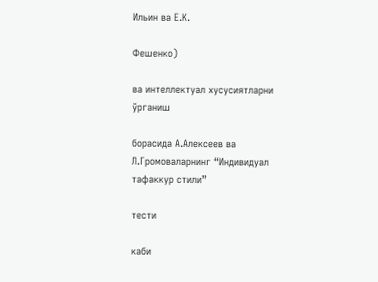Ильин ва Е.К.

Фешенко)

ва интеллектуал хусусиятларни ўрганиш

борасида А.Алексеев ва Л.Громоваларнинг “Индивидуал тафаккур стили”

тести

каби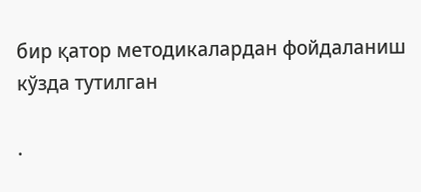бир қатор методикалардан фойдаланиш кўзда тутилган

.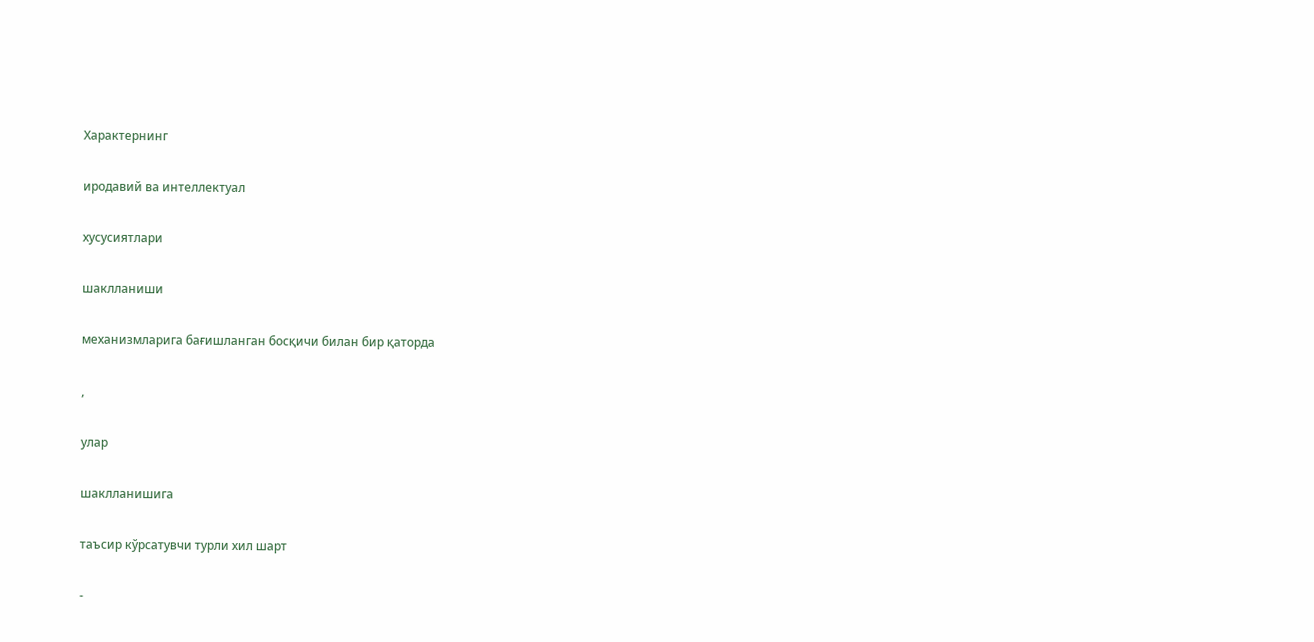Характернинг

иродавий ва интеллектуал

хусусиятлари

шаклланиши

механизмларига бағишланган босқичи билан бир қаторда

,

улар

шаклланишига

таъсир кўрсатувчи турли хил шарт

-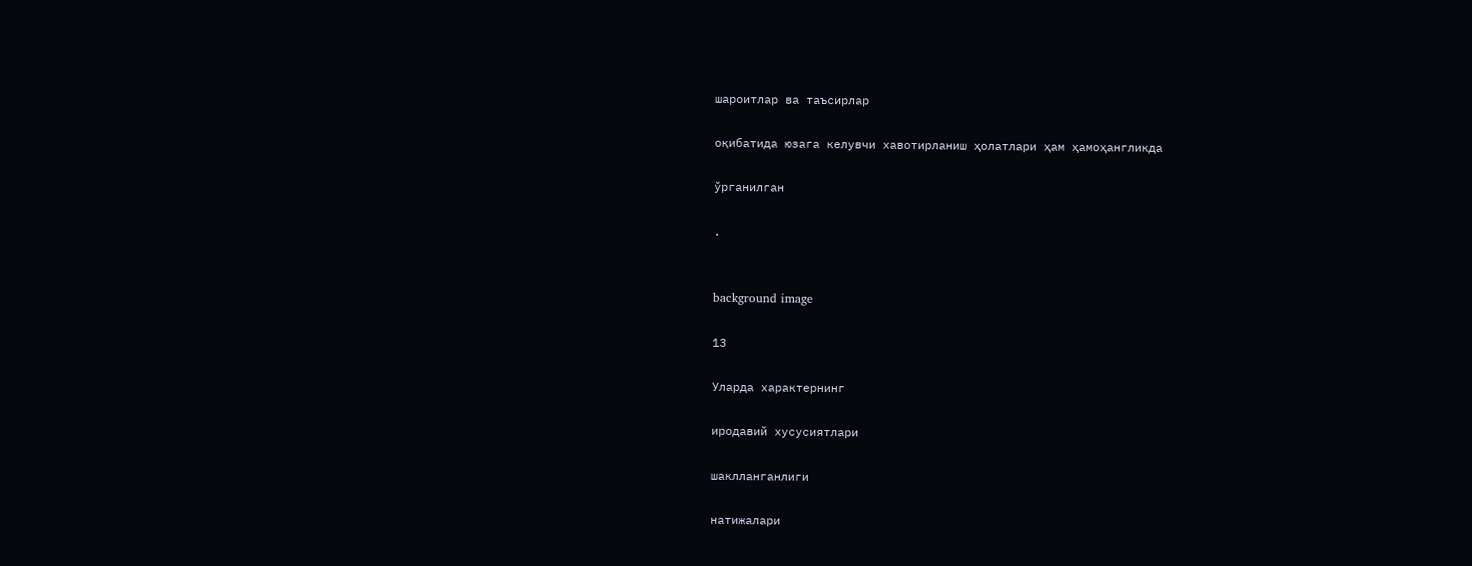шароитлар ва таъсирлар

оқибатида юзага келувчи хавотирланиш ҳолатлари ҳам ҳамоҳангликда

ўрганилган

.


background image

13

Уларда характернинг

иродавий хусусиятлари

шаклланганлиги

натижалари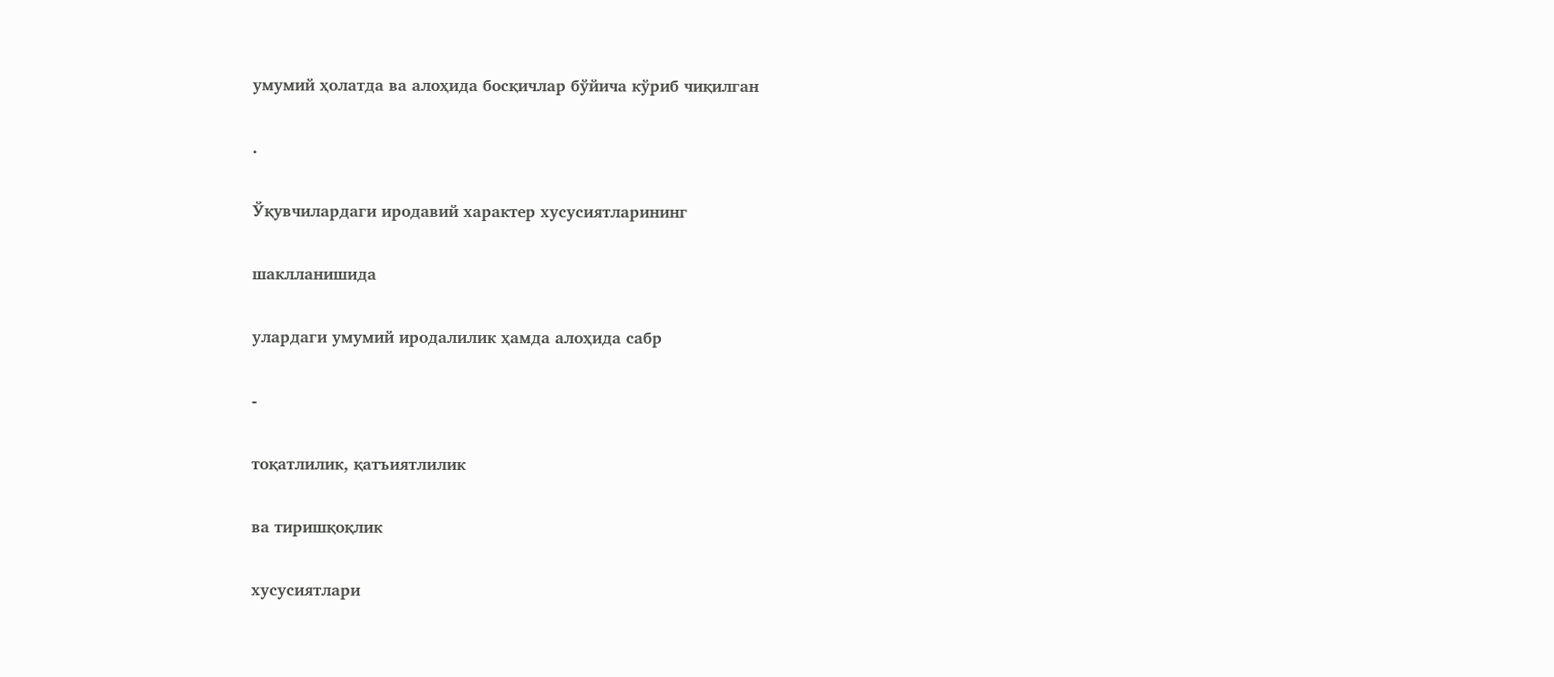умумий ҳолатда ва алоҳида босқичлар бўйича кўриб чиқилган

.

Ўқувчилардаги иродавий характер хусусиятларининг

шаклланишида

улардаги умумий иродалилик ҳамда алоҳида сабр

-

тоқатлилик, қатъиятлилик

ва тиришқоқлик

хусусиятлари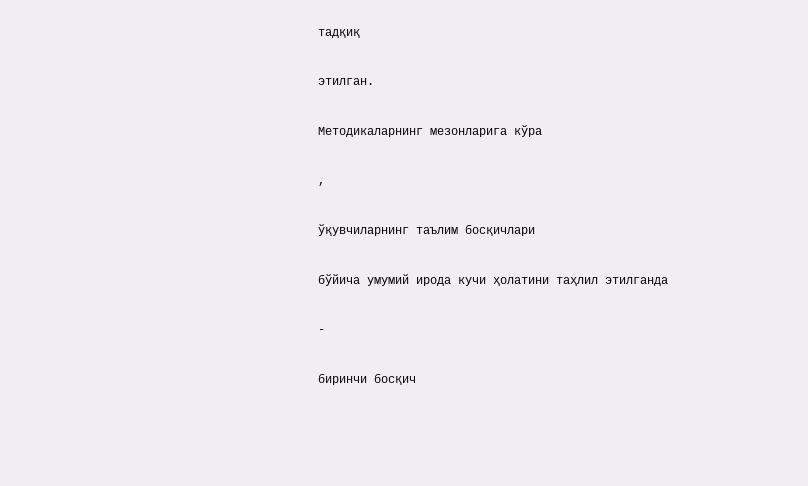тадқиқ

этилган.

Методикаларнинг мезонларига кўра

,

ўқувчиларнинг таълим босқичлари

бўйича умумий ирода кучи ҳолатини таҳлил этилганда

-

биринчи босқич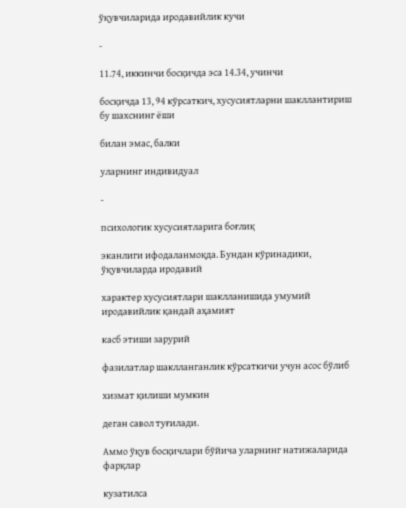ўқувчиларида иродавийлик кучи

-

11.74, иккинчи босқичда эса 14.34, учинчи

босқичда 13, 94 кўрсаткич, хусусиятларни шакллантириш бу шахснинг ёши

билан эмас, балки

уларнинг индивидуал

-

психологик хусусиятларига боғлиқ

эканлиги ифодаланмоқда. Бундан кўринадики, ўқувчиларда иродавий

характер хусусиятлари шаклланишида умумий иродавийлик қандай аҳамият

касб этиши зарурий

фазилатлар шаклланганлик кўрсаткичи учун асос бўлиб

хизмат қилиши мумкин

деган савол туғилади.

Аммо ўқув босқичлари бўйича уларнинг натижаларида фарқлар

кузатилса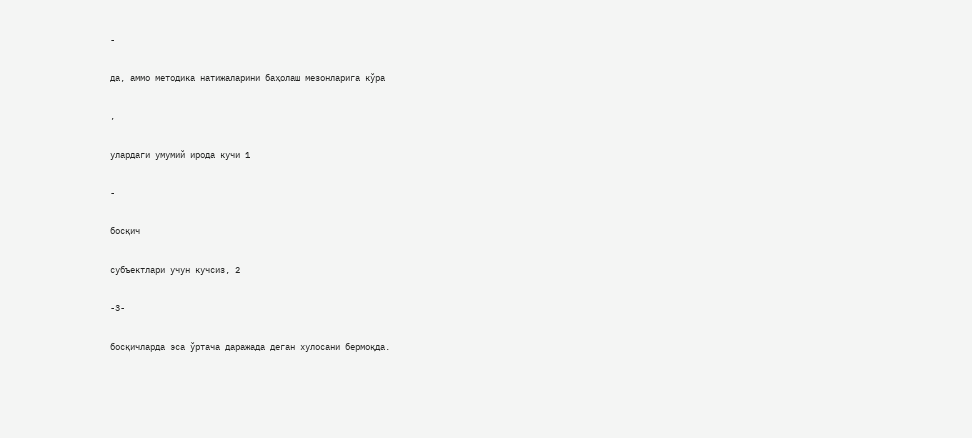-

да, аммо методика натижаларини баҳолаш мезонларига кўра

,

улардаги умумий ирода кучи 1

-

босқич

субъектлари учун кучсиз, 2

-3-

босқичларда эса ўртача даражада деган хулосани бермоқда.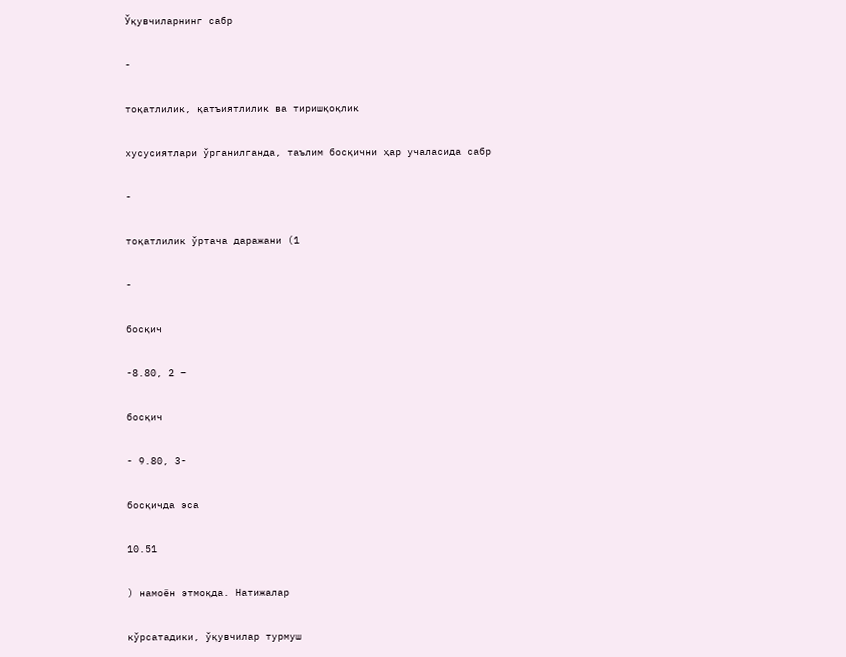Ўқувчиларнинг сабр

-

тоқатлилик, қатъиятлилик ва тиришқоқлик

хусусиятлари ўрганилганда, таълим босқични ҳар учаласида сабр

-

тоқатлилик ўртача даражани (1

-

босқич

-8.80, 2 –

босқич

- 9.80, 3-

босқичда эса

10.51

) намоён этмоқда. Натижалар

кўрсатадики, ўқувчилар турмуш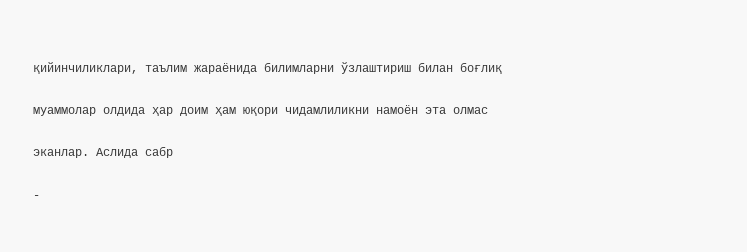қийинчиликлари, таълим жараёнида билимларни ўзлаштириш билан боғлиқ

муаммолар олдида ҳар доим ҳам юқори чидамлиликни намоён эта олмас

эканлар. Аслида сабр

-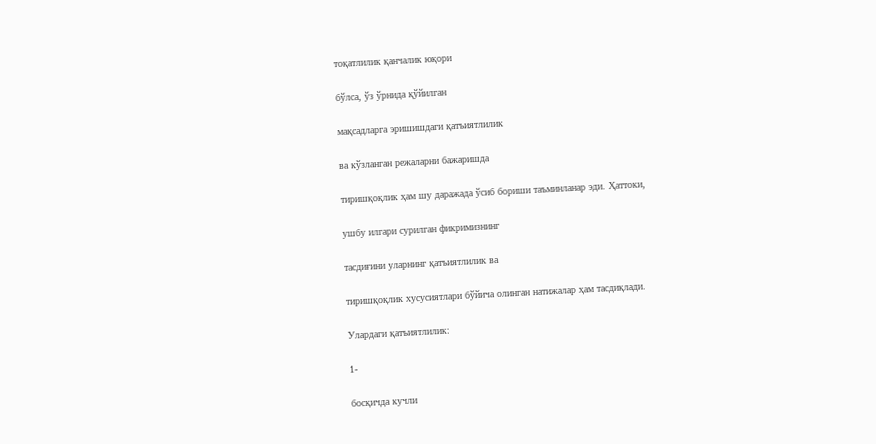тоқатлилик қанчалик юқори

бўлса, ўз ўрнида қўйилган

мақсадларга эришишдаги қатъиятлилик

ва кўзланган режаларни бажаришда

тиришқоқлик ҳам шу даражада ўсиб бориши таъминланар эди. Ҳаттоки,

ушбу илгари сурилган фикримизнинг

тасдиғини уларнинг қатъиятлилик ва

тиришқоқлик хусусиятлари бўйича олинган натижалар ҳам тасдиқлади.

Улардаги қатъиятлилик:

1-

босқичда кучли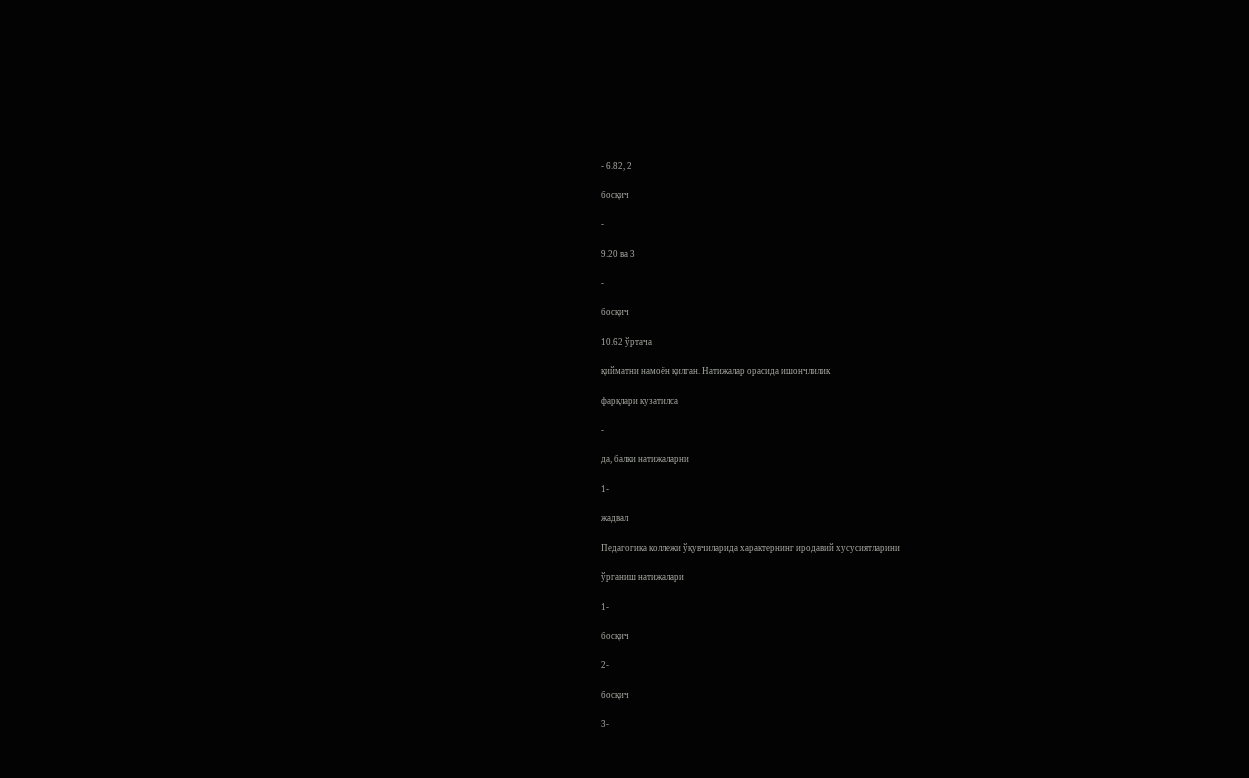- 6.82, 2

босқич

-

9.20 ва 3

-

босқич

10.62 ўртача

қийматни намоён қилган. Натижалар орасида ишончлилик

фарқлари кузатилса

-

да, балки натижаларни

1-

жадвал

Педагогика коллежи ўқувчиларида характернинг иродавий хусусиятларини

ўрганиш натижалари

1-

босқич

2-

босқич

3-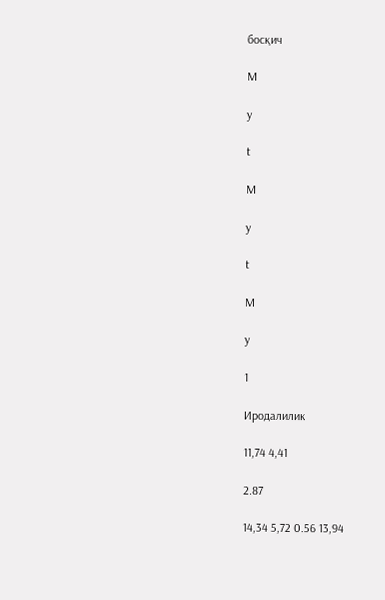босқич

М

у

t

М

у

t

М

у

1

Иродалилик

11,74 4,41

2.87

14,34 5,72 0.56 13,94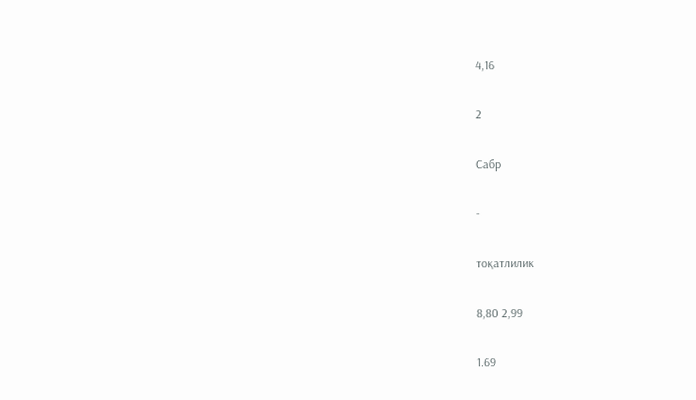4,16

2

Сабр

-

тоқатлилик

8,80 2,99

1.69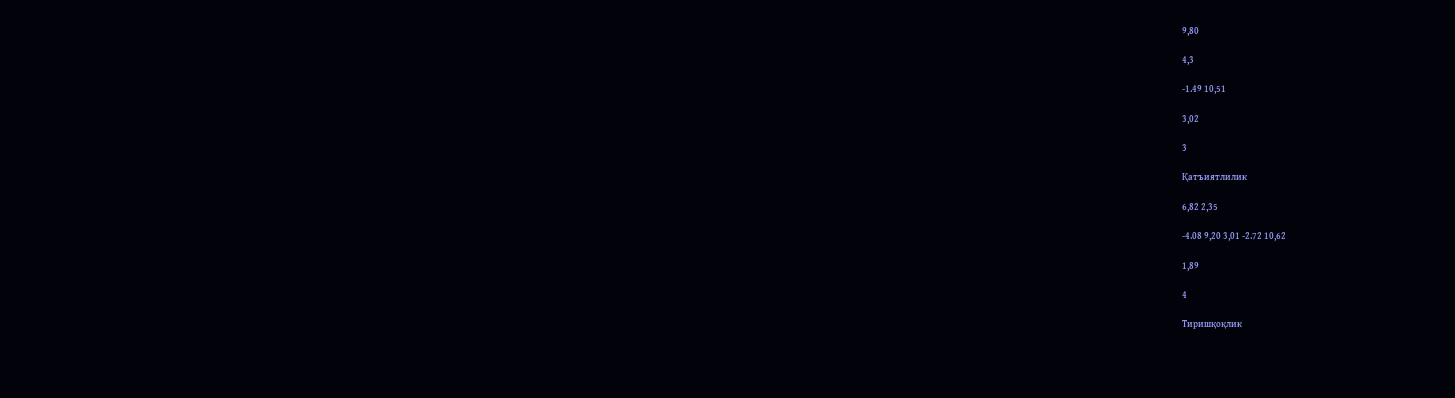9,80

4,3

-1.49 10,51

3,02

3

Қатъиятлилик

6,82 2,35

-4.08 9,20 3,01 -2.72 10,62

1,89

4

Тиришқоқлик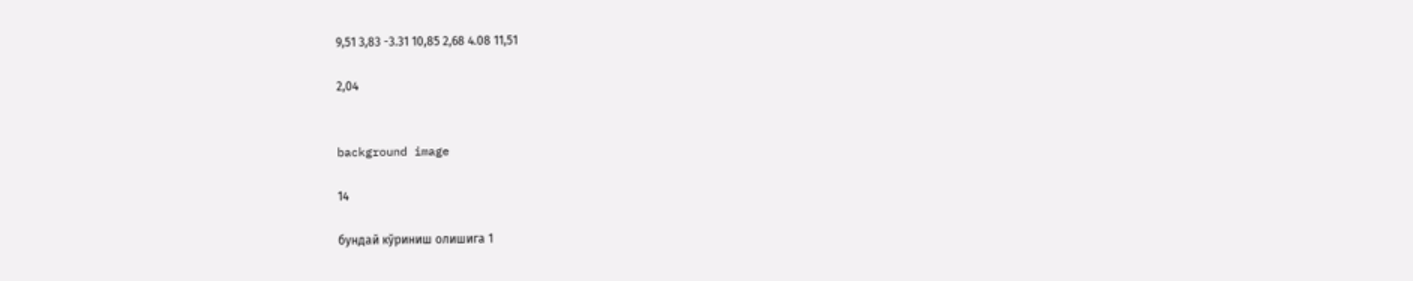9,51 3,83 -3.31 10,85 2,68 4.08 11,51

2,04


background image

14

бундай кўриниш олишига 1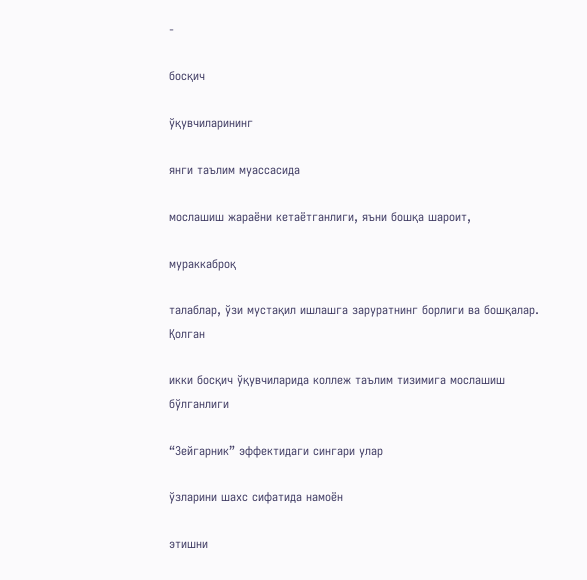-

босқич

ўқувчиларининг

янги таълим муассасида

мослашиш жараёни кетаётганлиги, яъни бошқа шароит,

мураккаброқ

талаблар, ўзи мустақил ишлашга заруратнинг борлиги ва бошқалар. Қолган

икки босқич ўқувчиларида коллеж таълим тизимига мослашиш бўлганлиги

“Зейгарник” эффектидаги сингари улар

ўзларини шахс сифатида намоён

этишни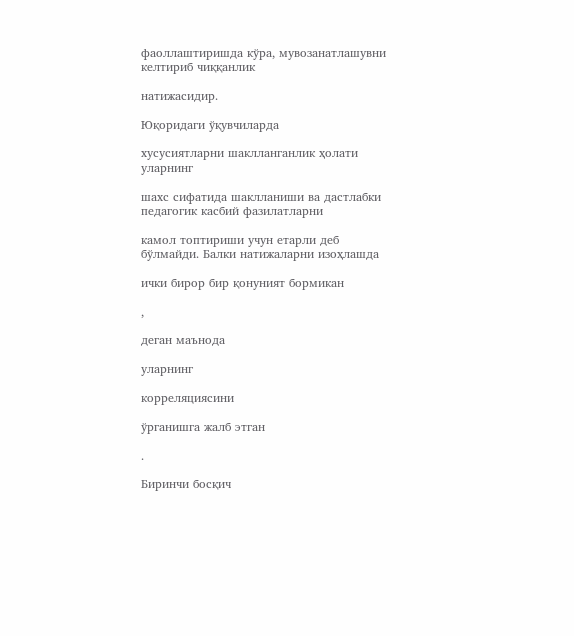фаоллаштиришда кўра, мувозанатлашувни келтириб чиққанлик

натижасидир.

Юқоридаги ўқувчиларда

хусусиятларни шаклланганлик ҳолати уларнинг

шахс сифатида шаклланиши ва дастлабки педагогик касбий фазилатларни

камол топтириши учун етарли деб бўлмайди. Балки натижаларни изоҳлашда

ички бирор бир қонуният бормикан

,

деган маънода

уларнинг

корреляциясини

ўрганишга жалб этган

.

Биринчи босқич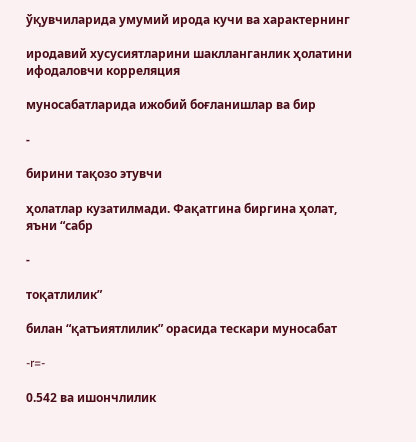ўқувчиларида умумий ирода кучи ва характернинг

иродавий хусусиятларини шаклланганлик ҳолатини ифодаловчи корреляция

муносабатларида ижобий боғланишлар ва бир

-

бирини тақозо этувчи

ҳолатлар кузатилмади. Фақатгина биргина ҳолат, яъни “сабр

-

тоқатлилик”

билан “қатъиятлилик” орасида тескари муносабат

-r=-

0.542 ва ишончлилик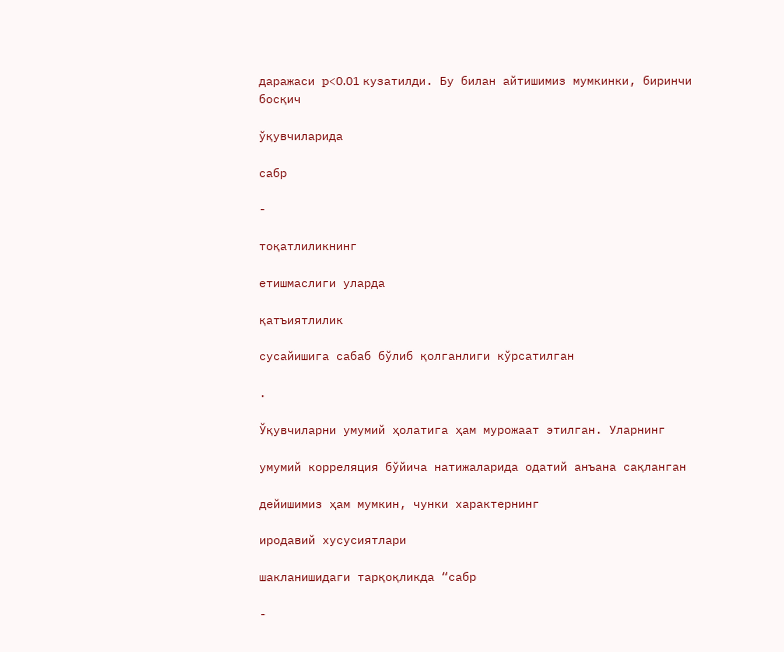даражаси p<0.01 кузатилди. Бу билан айтишимиз мумкинки, биринчи босқич

ўқувчиларида

сабр

-

тоқатлиликнинг

етишмаслиги уларда

қатъиятлилик

сусайишига сабаб бўлиб қолганлиги кўрсатилган

.

Ўқувчиларни умумий ҳолатига ҳам мурожаат этилган. Уларнинг

умумий корреляция бўйича натижаларида одатий анъана сақланган

дейишимиз ҳам мумкин, чунки характернинг

иродавий хусусиятлари

шакланишидаги тарқоқликда “сабр

-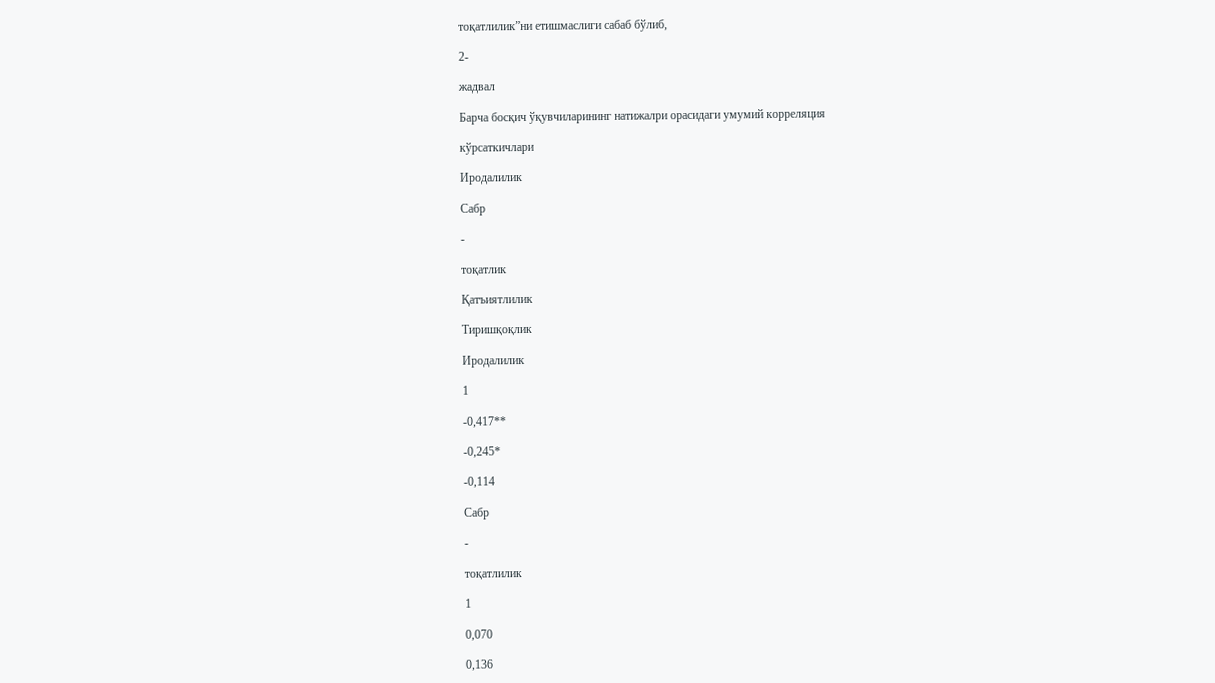тоқатлилик”ни етишмаслиги сабаб бўлиб,

2-

жадвал

Барча босқич ўқувчиларининг натижалри орасидаги умумий корреляция

кўрсаткичлари

Иродалилик

Сабр

-

тоқатлик

Қатъиятлилик

Тиришқоқлик

Иродалилик

1

-0,417**

-0,245*

-0,114

Сабр

-

тоқатлилик

1

0,070

0,136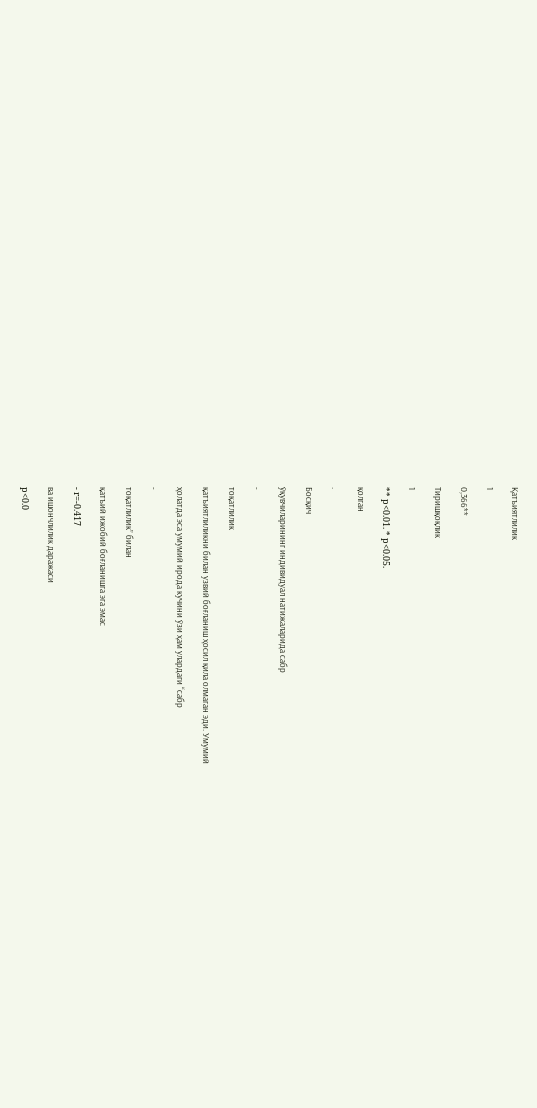Қатъиятлилик

1

0,366**

Тиришқоқлик

1

** p<0.01. * p<0.05.

қолган

.

Босқич

ўқувчиларининг индивидуал натижаларида сабр

-

тоқатлилик

қатъиятлиликни билан узвий боғланиш ҳосил қила олмаган эди. Умумий

ҳолатда эса умумий ирода кучини ўзи ҳам улардаги “сабр

-

тоқатлилик” билан

қатъий ижобий боғланишга эга эмас

- r=-0.417

ва ишончлилик даражаси

p<0.0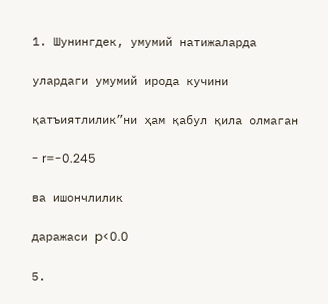1. Шунингдек, умумий натижаларда

улардаги умумий ирода кучини

қатъиятлилик”ни ҳам қабул қила олмаган

- r=-0.245

ва ишончлилик

даражаси p<0.0

5.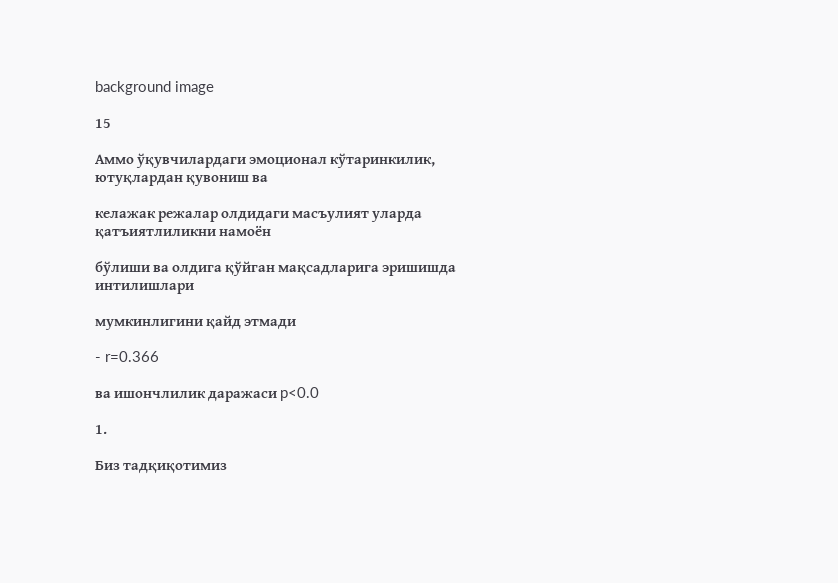background image

15

Аммо ўқувчилардаги эмоционал кўтаринкилик, ютуқлардан қувониш ва

келажак режалар олдидаги масъулият уларда қатъиятлиликни намоён

бўлиши ва олдига қўйган мақсадларига эришишда интилишлари

мумкинлигини қайд этмади

- r=0.366

ва ишончлилик даражаси p<0.0

1.

Биз тадқиқотимиз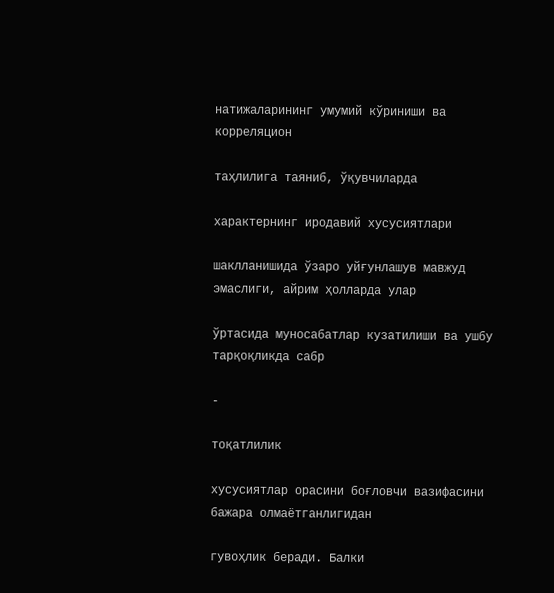натижаларининг умумий кўриниши ва корреляцион

таҳлилига таяниб, ўқувчиларда

характернинг иродавий хусусиятлари

шаклланишида ўзаро уйғунлашув мавжуд эмаслиги, айрим ҳолларда улар

ўртасида муносабатлар кузатилиши ва ушбу тарқоқликда сабр

-

тоқатлилик

хусусиятлар орасини боғловчи вазифасини бажара олмаётганлигидан

гувоҳлик беради. Балки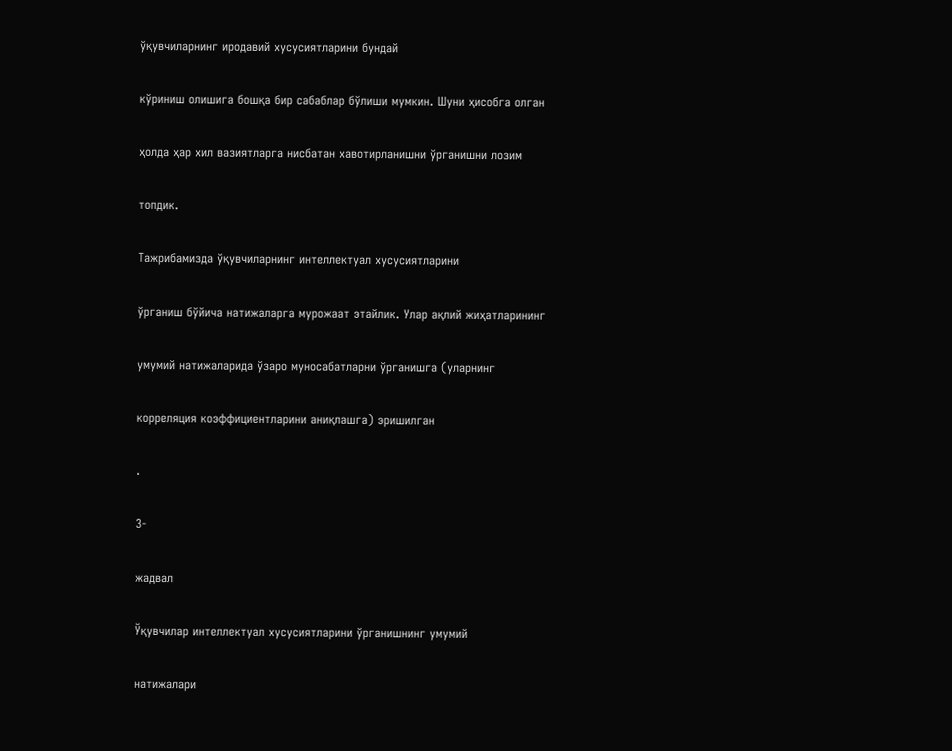ўқувчиларнинг иродавий хусусиятларини бундай

кўриниш олишига бошқа бир сабаблар бўлиши мумкин. Шуни ҳисобга олган

ҳолда ҳар хил вазиятларга нисбатан хавотирланишни ўрганишни лозим

топдик.

Тажрибамизда ўқувчиларнинг интеллектуал хусусиятларини

ўрганиш бўйича натижаларга мурожаат этайлик. Улар ақлий жиҳатларининг

умумий натижаларида ўзаро муносабатларни ўрганишга (уларнинг

корреляция коэффициентларини аниқлашга) эришилган

.

3-

жадвал

Ўқувчилар интеллектуал хусусиятларини ўрганишнинг умумий

натижалари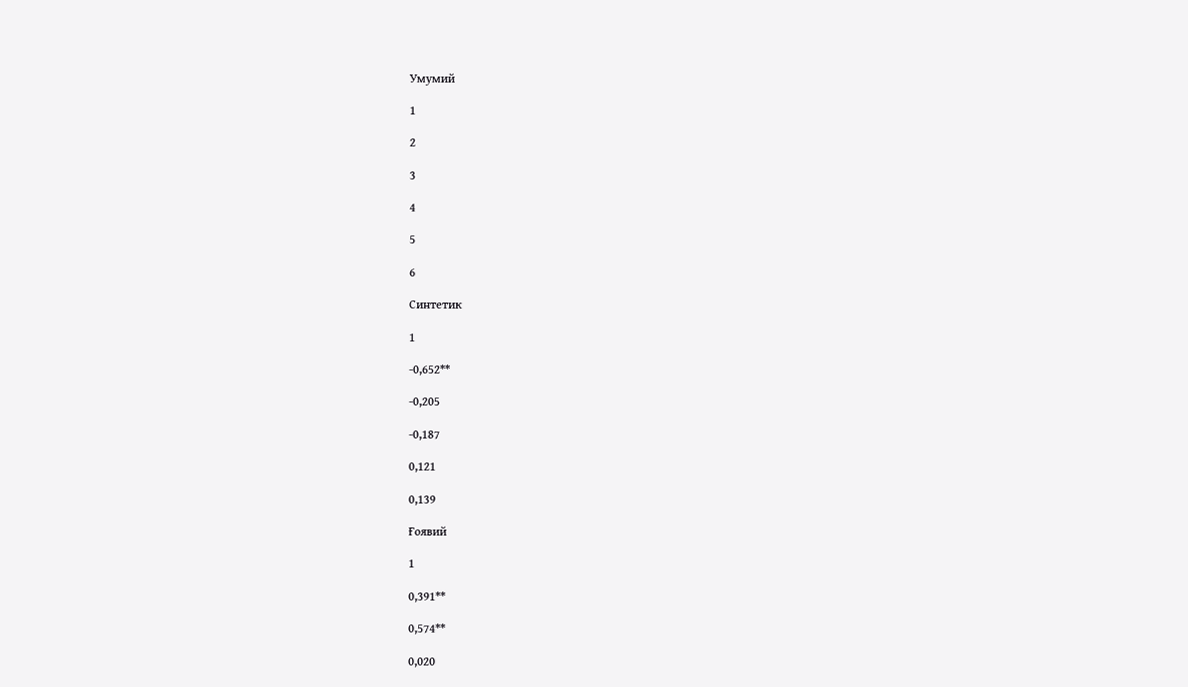Умумий

1

2

3

4

5

6

Синтетик

1

-0,652**

-0,205

-0,187

0,121

0,139

Ғоявий

1

0,391**

0,574**

0,020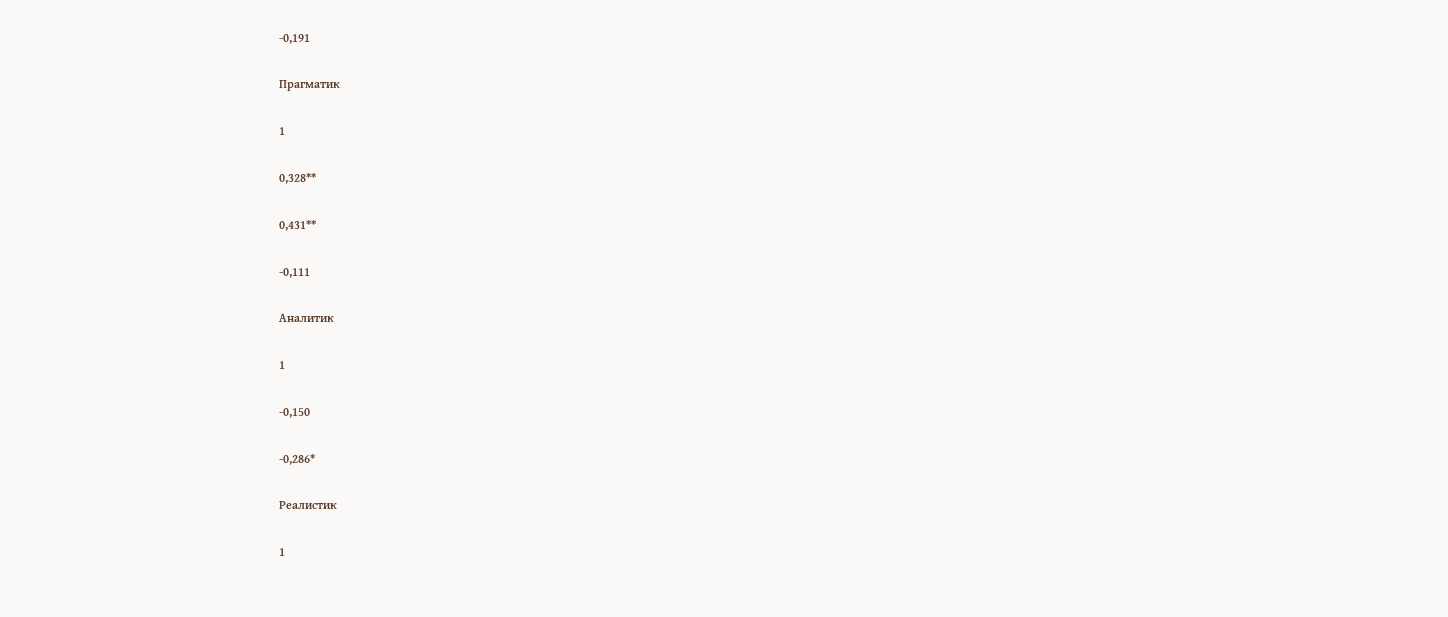-0,191

Прагматик

1

0,328**

0,431**

-0,111

Аналитик

1

-0,150

-0,286*

Реалистик

1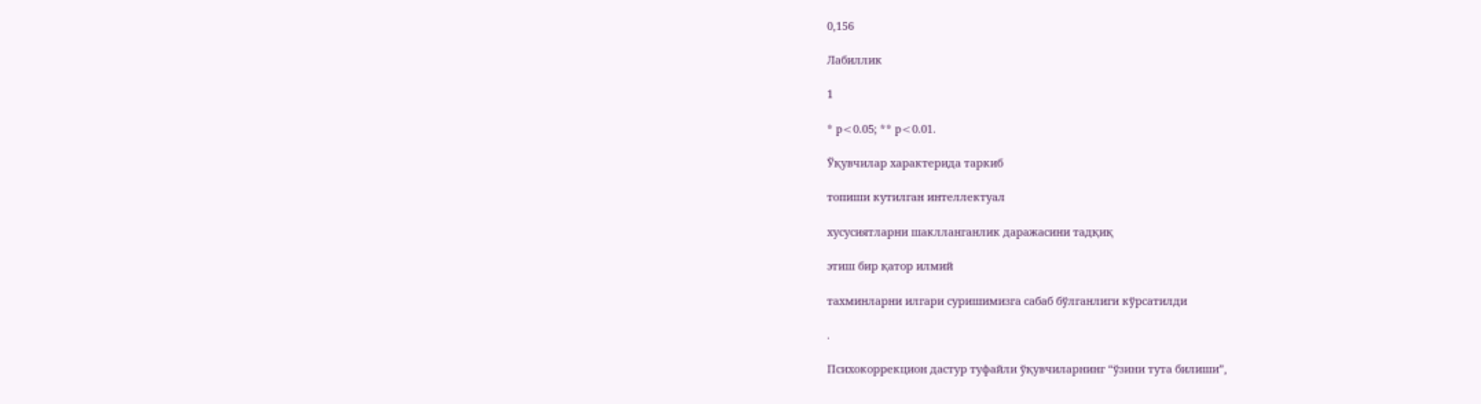0,156

Лабиллик

1

* p<0.05; ** p<0.01.

Ўқувчилар характерида таркиб

топиши кутилган интеллектуал

хусусиятларни шаклланганлик даражасини тадқиқ

этиш бир қатор илмий

тахминларни илгари суришимизга сабаб бўлганлиги кўрсатилди

.

Психокоррекцион дастур туфайли ўқувчиларнинг “ўзини тута билиши”,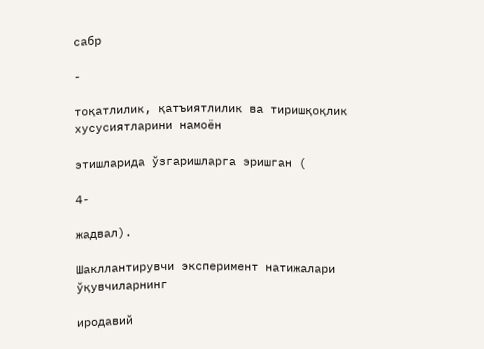сабр

-

тоқатлилик, қатъиятлилик ва тиришқоқлик хусусиятларини намоён

этишларида ўзгаришларга эришган (

4-

жадвал).

Шакллантирувчи эксперимент натижалари ўқувчиларнинг

иродавий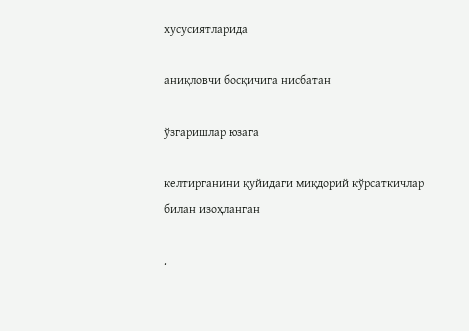хусусиятларида

аниқловчи босқичига нисбатан

ўзгаришлар юзага

келтирганини қуйидаги миқдорий кўрсаткичлар билан изоҳланган

.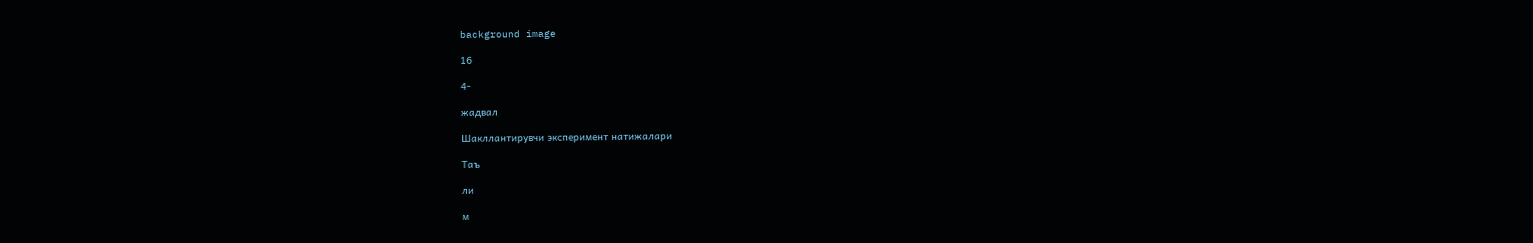background image

16

4-

жадвал

Шакллантирувчи эксперимент натижалари

Таъ

ли

м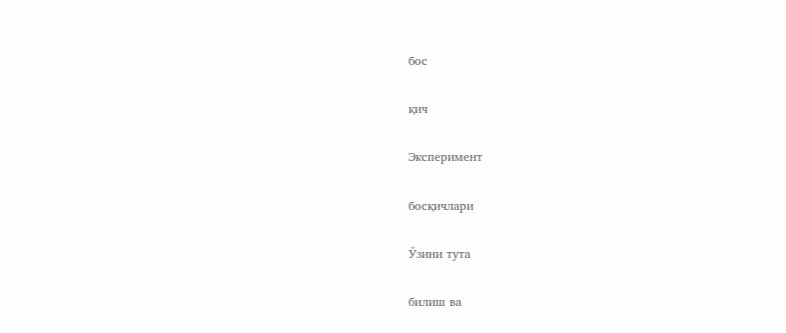бос

қич

Эксперимент

босқичлари

Ўзини тута

билиш ва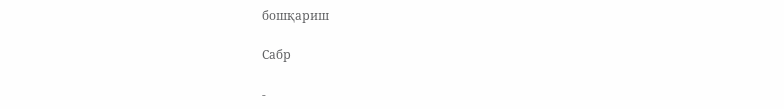бошқариш

Сабр

-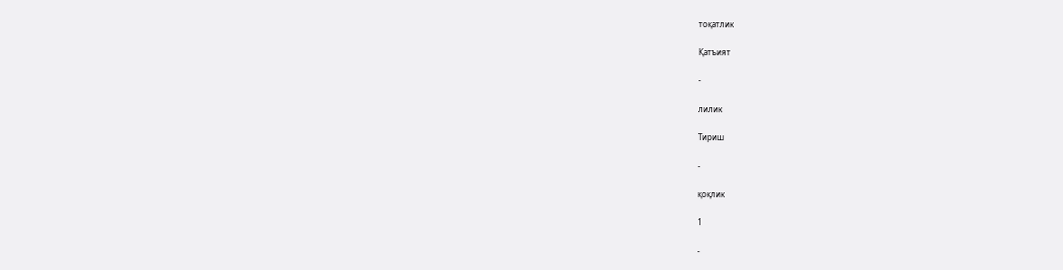тоқатлик

Қатъият

-

лилик

Тириш

-

қоқлик

1

-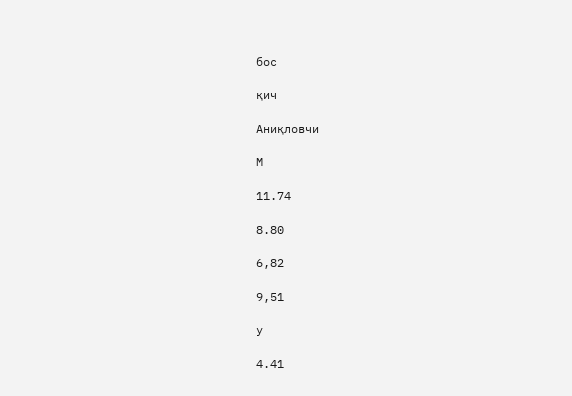бос

қич

Аниқловчи

М

11.74

8.80

6,82

9,51

у

4.41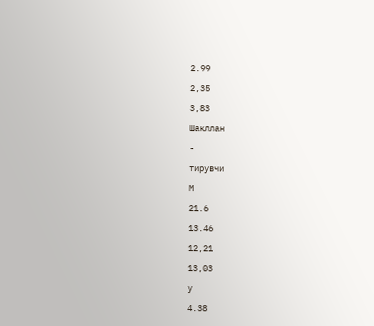2.99

2,35

3,83

Шакллан

-

тирувчи

М

21.6

13.46

12,21

13,03

у

4.38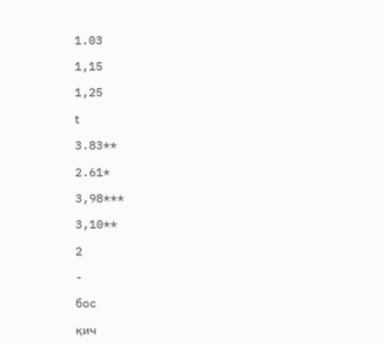1.03

1,15

1,25

t

3.83**

2.61*

3,98***

3,10**

2

-

бос

қич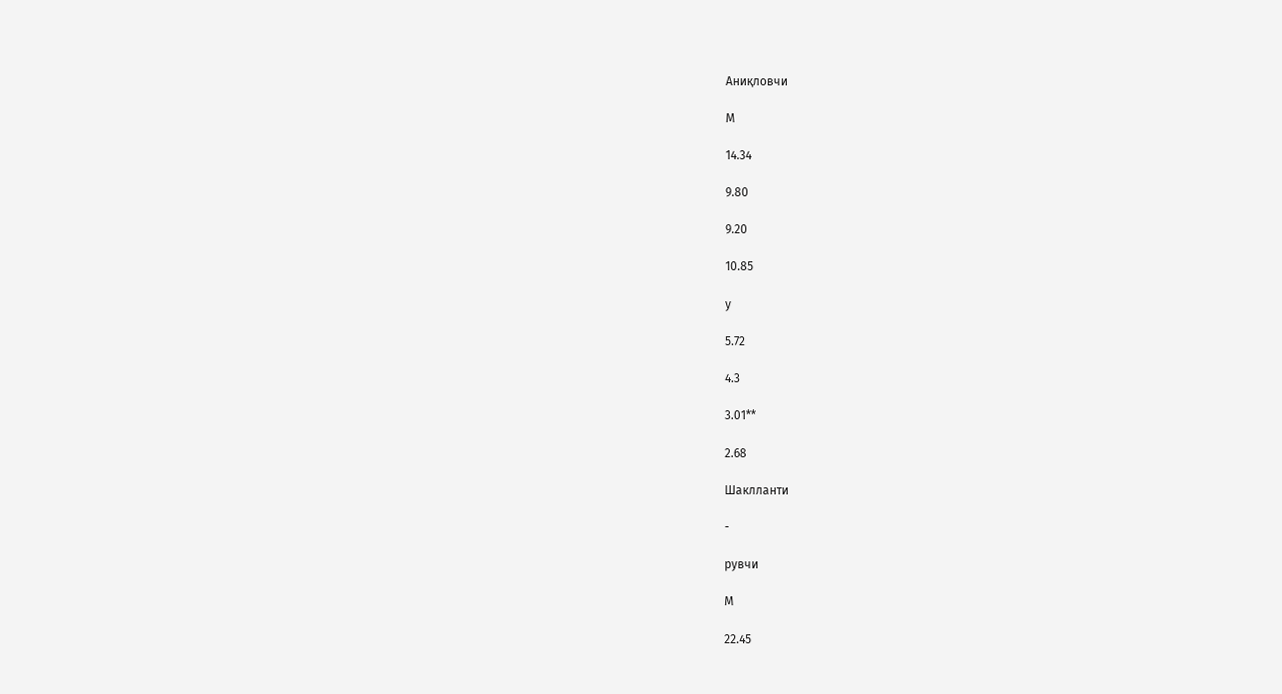Аниқловчи

М

14.34

9.80

9.20

10.85

у

5.72

4.3

3.01**

2.68

Шаклланти

-

рувчи

М

22.45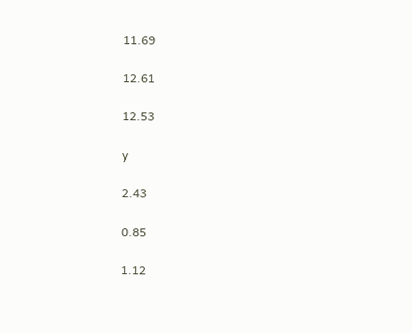11.69

12.61

12.53

у

2.43

0.85

1.12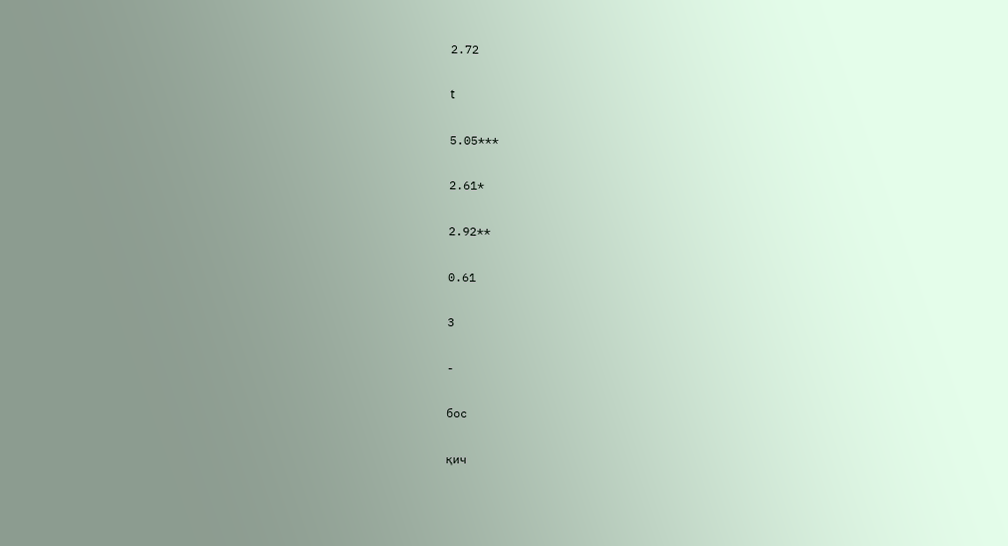2.72

t

5.05***

2.61*

2.92**

0.61

3

-

бос

қич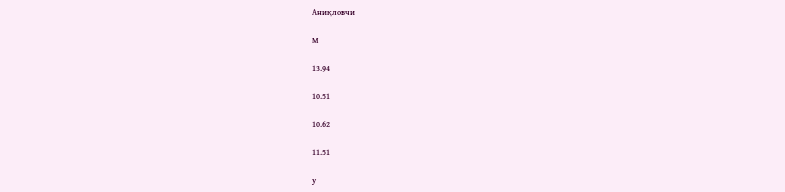Аниқловчи

М

13.94

10.51

10.62

11.51

у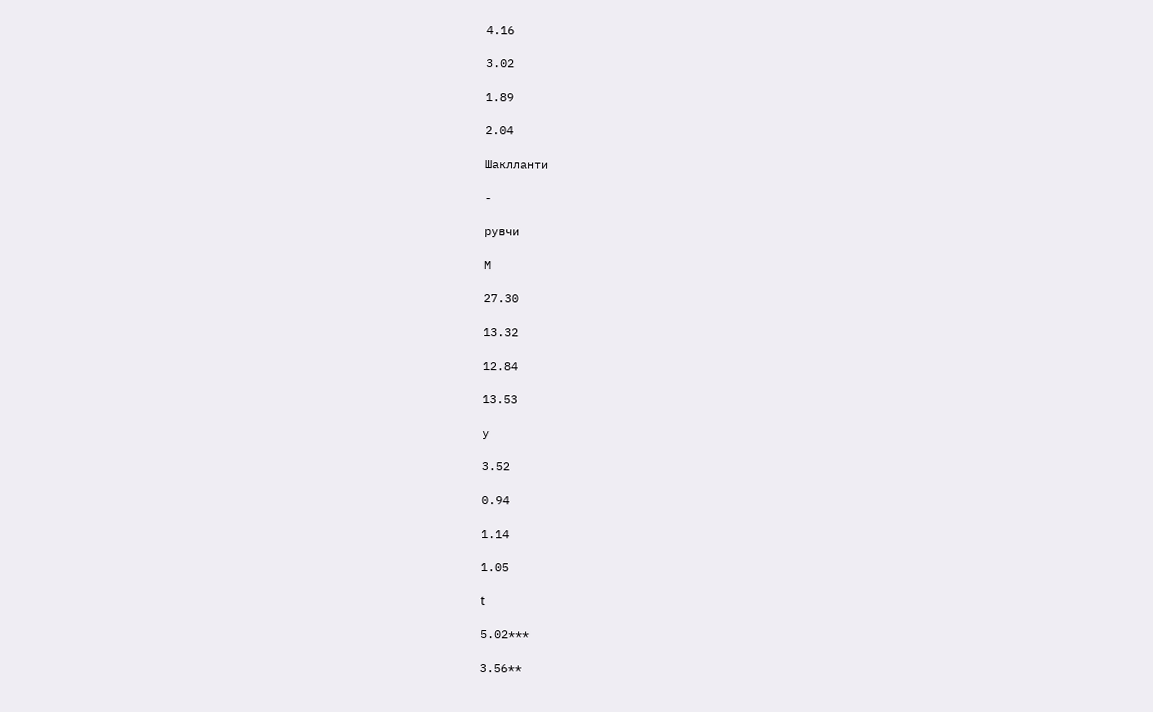4.16

3.02

1.89

2.04

Шаклланти

-

рувчи

М

27.30

13.32

12.84

13.53

у

3.52

0.94

1.14

1.05

t

5.02***

3.56**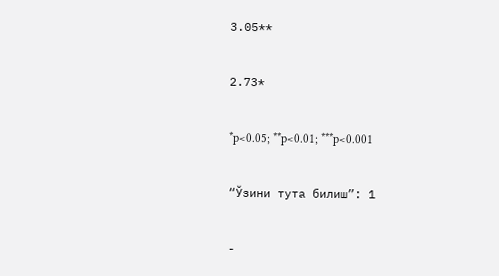3.05**

2.73*

*p<0.05; **p<0.01; ***p<0.001

“Ўзини тута билиш”: 1

-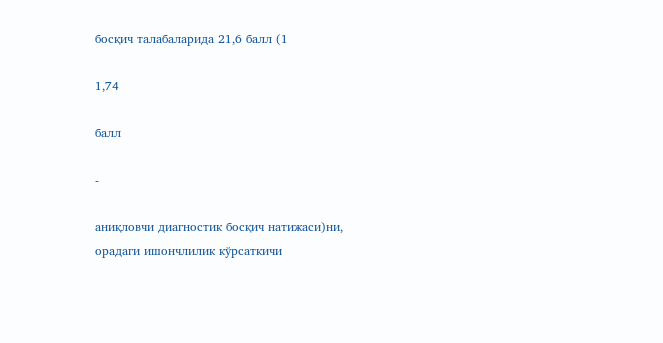босқич талабаларида 21,6 балл (1

1,74

балл

-

аниқловчи диагностик босқич натижаси)ни, орадаги ишончлилик кўрсаткичи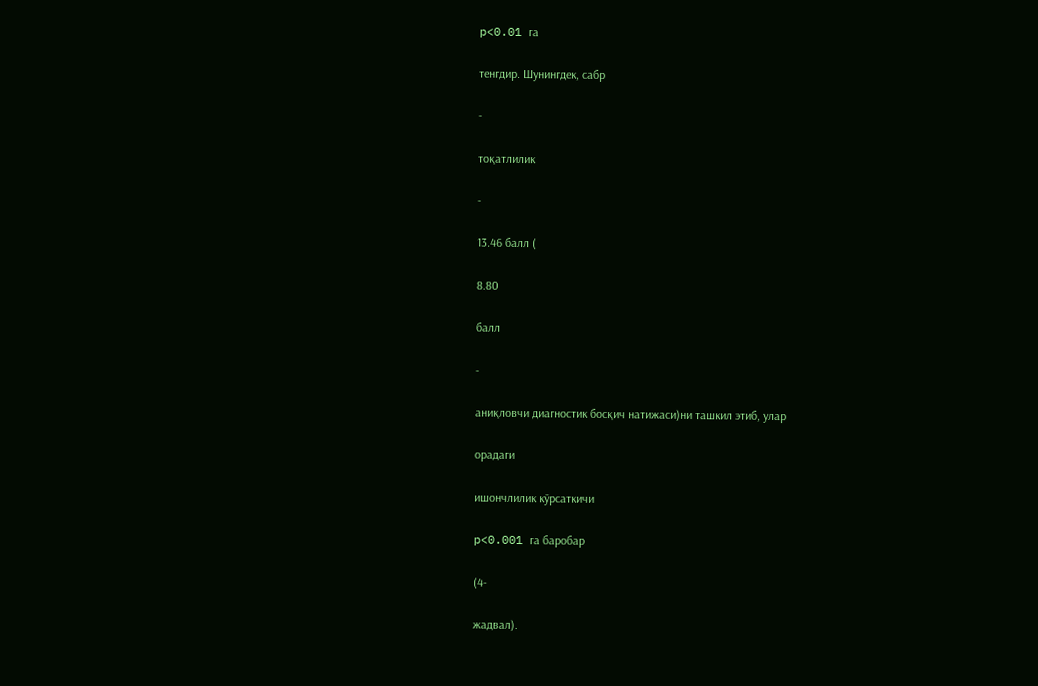p<0.01 га

тенгдир. Шунингдек, сабр

-

тоқатлилик

-

13.46 балл (

8.80

балл

-

аниқловчи диагностик босқич натижаси)ни ташкил этиб, улар

орадаги

ишончлилик кўрсаткичи

p<0.001 га баробар

(4-

жадвал).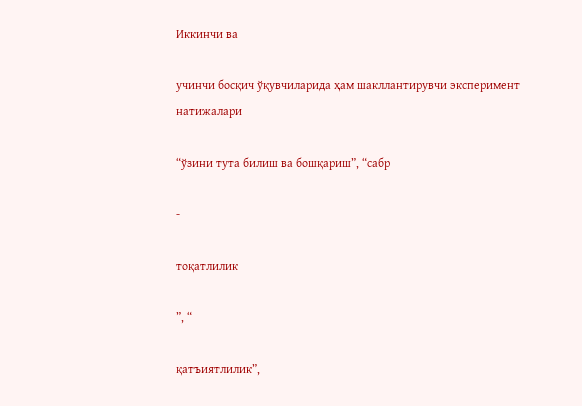Иккинчи ва

учинчи босқич ўқувчиларида ҳам шакллантирувчи эксперимент натижалари

“ўзини тута билиш ва бошқариш”, “сабр

-

тоқатлилик

”, “

қатъиятлилик”,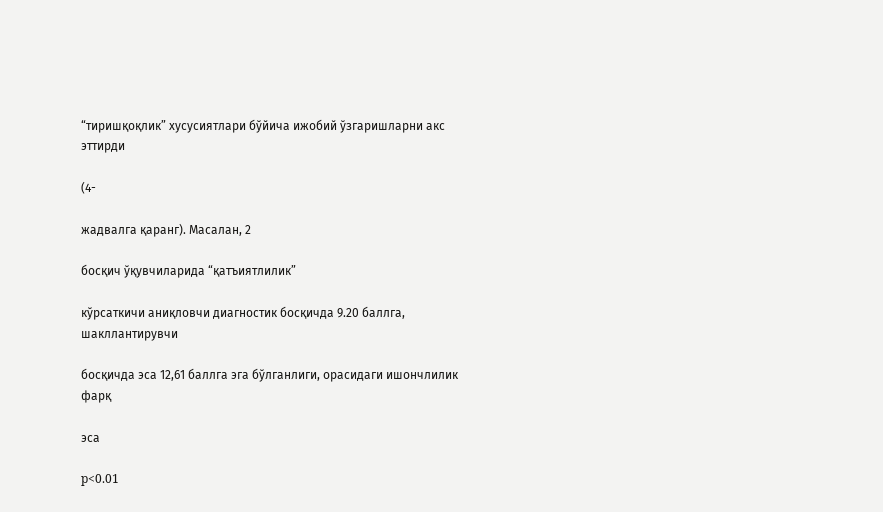“тиришқоқлик” хусусиятлари бўйича ижобий ўзгаришларни акс эттирди

(4-

жадвалга қаранг). Масалан, 2

босқич ўқувчиларида “қатъиятлилик”

кўрсаткичи аниқловчи диагностик босқичда 9.20 баллга, шакллантирувчи

босқичда эса 12,61 баллга эга бўлганлиги, орасидаги ишончлилик фарқ

эса

p<0.01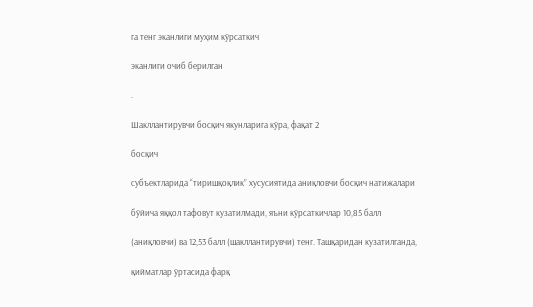га тенг эканлиги муҳим кўрсаткич

эканлиги очиб берилган

.

Шакллантирувчи босқич якунларига кўра, фақат 2

босқич

субъектларида “тиришқоқлик” хусусиятида аниқловчи босқич натижалари

бўйича яққол тафовут кузатилмади, яъни кўрсаткичлар 10,85 балл

(аниқловчи) ва 12,53 балл (шакллантирувчи) тенг. Ташқаридан кузатилганда,

қийматлар ўртасида фарқ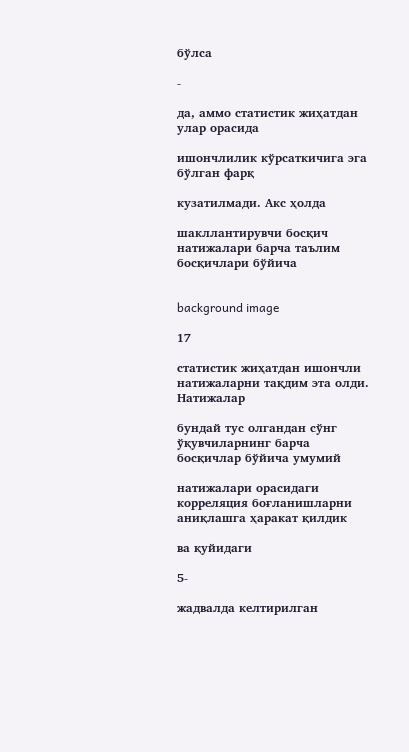бўлса

-

да, аммо статистик жиҳатдан улар орасида

ишончлилик кўрсаткичига эга бўлган фарқ

кузатилмади. Акс ҳолда

шакллантирувчи босқич натижалари барча таълим босқичлари бўйича


background image

17

статистик жиҳатдан ишончли натижаларни тақдим эта олди. Натижалар

бундай тус олгандан сўнг ўқувчиларнинг барча босқичлар бўйича умумий

натижалари орасидаги корреляция боғланишларни аниқлашга ҳаракат қилдик

ва қуйидаги

5-

жадвалда келтирилган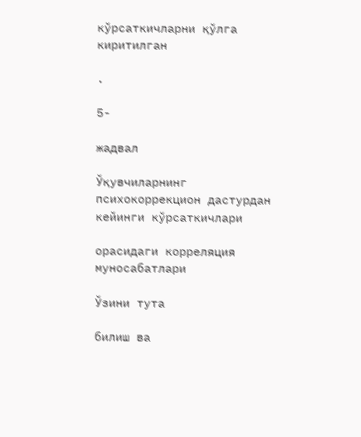кўрсаткичларни қўлга киритилган

.

5-

жадвал

Ўқувчиларнинг психокоррекцион дастурдан кейинги кўрсаткичлари

орасидаги корреляция муносабатлари

Ўзини тута

билиш ва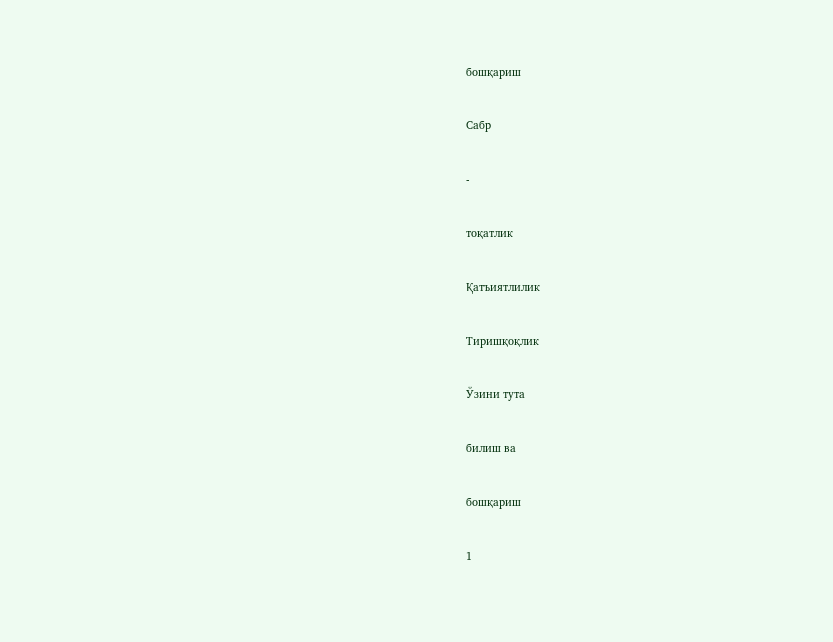бошқариш

Сабр

-

тоқатлик

Қатъиятлилик

Тиришқоқлик

Ўзини тута

билиш ва

бошқариш

1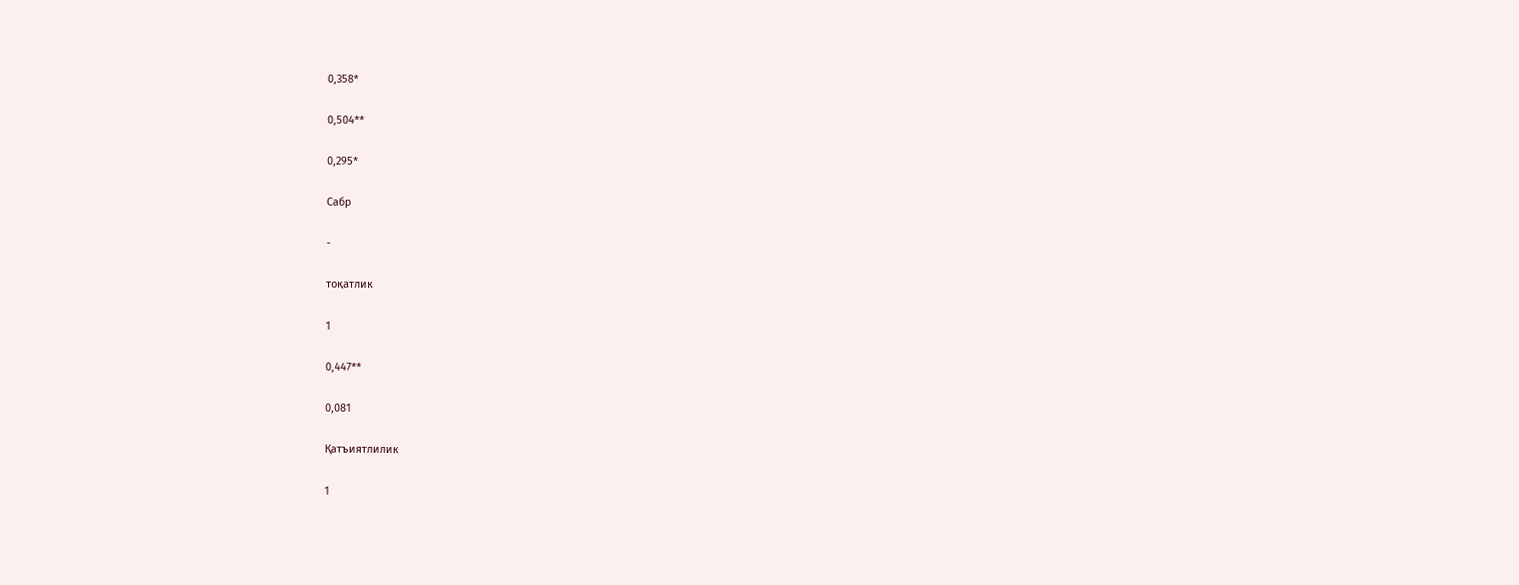0,358*

0,504**

0,295*

Сабр

-

тоқатлик

1

0,447**

0,081

Қатъиятлилик

1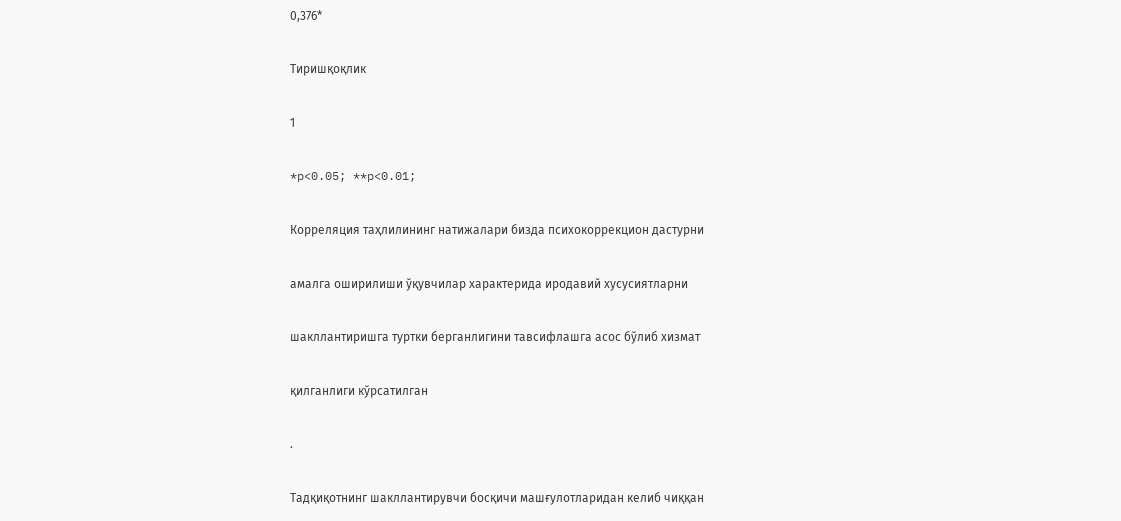0,376*

Тиришқоқлик

1

*p<0.05; **p<0.01;

Корреляция таҳлилининг натижалари бизда психокоррекцион дастурни

амалга оширилиши ўқувчилар характерида иродавий хусусиятларни

шакллантиришга туртки берганлигини тавсифлашга асос бўлиб хизмат

қилганлиги кўрсатилган

.

Тадқиқотнинг шакллантирувчи босқичи машғулотларидан келиб чиққан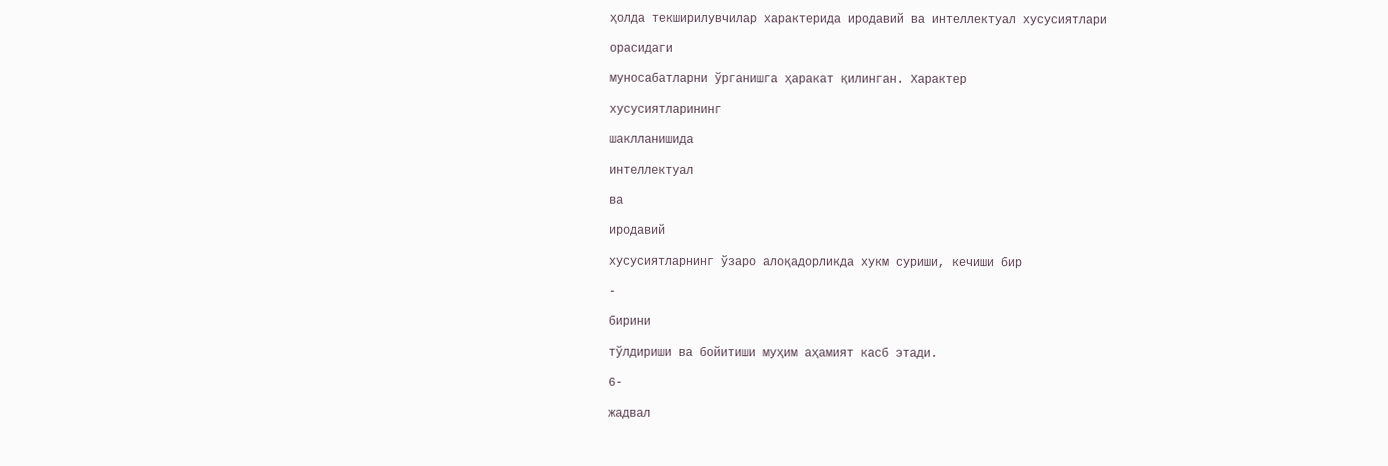ҳолда текширилувчилар характерида иродавий ва интеллектуал хусусиятлари

орасидаги

муносабатларни ўрганишга ҳаракат қилинган. Характер

хусусиятларининг

шаклланишида

интеллектуал

ва

иродавий

хусусиятларнинг ўзаро алоқадорликда хукм суриши, кечиши бир

-

бирини

тўлдириши ва бойитиши муҳим аҳамият касб этади.

6-

жадвал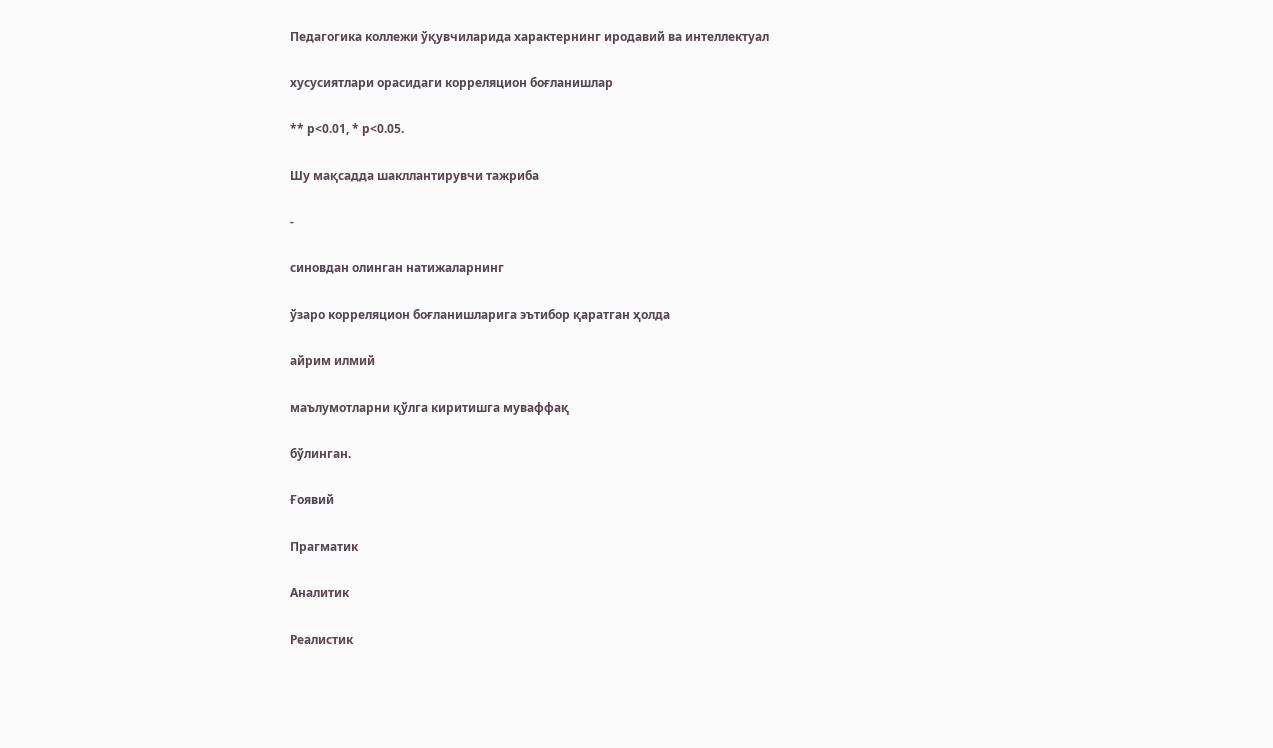Педагогика коллежи ўқувчиларида характернинг иродавий ва интеллектуал

хусусиятлари орасидаги корреляцион боғланишлар

** p<0.01, * p<0.05.

Шу мақсадда шакллантирувчи тажриба

-

синовдан олинган натижаларнинг

ўзаро корреляцион боғланишларига эътибор қаратган ҳолда

айрим илмий

маълумотларни қўлга киритишга муваффақ

бўлинган.

Ғоявий

Прагматик

Аналитик

Реалистик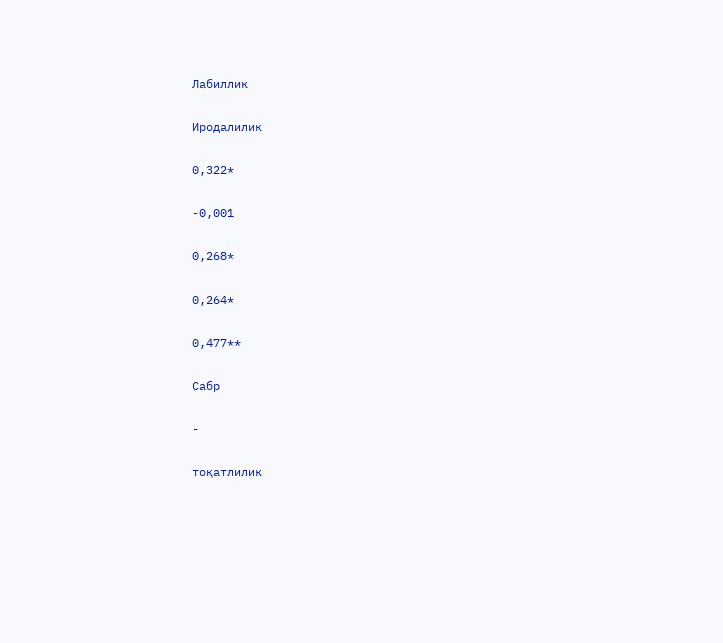Лабиллик

Иродалилик

0,322*

-0,001

0,268*

0,264*

0,477**

Сабр

-

тоқатлилик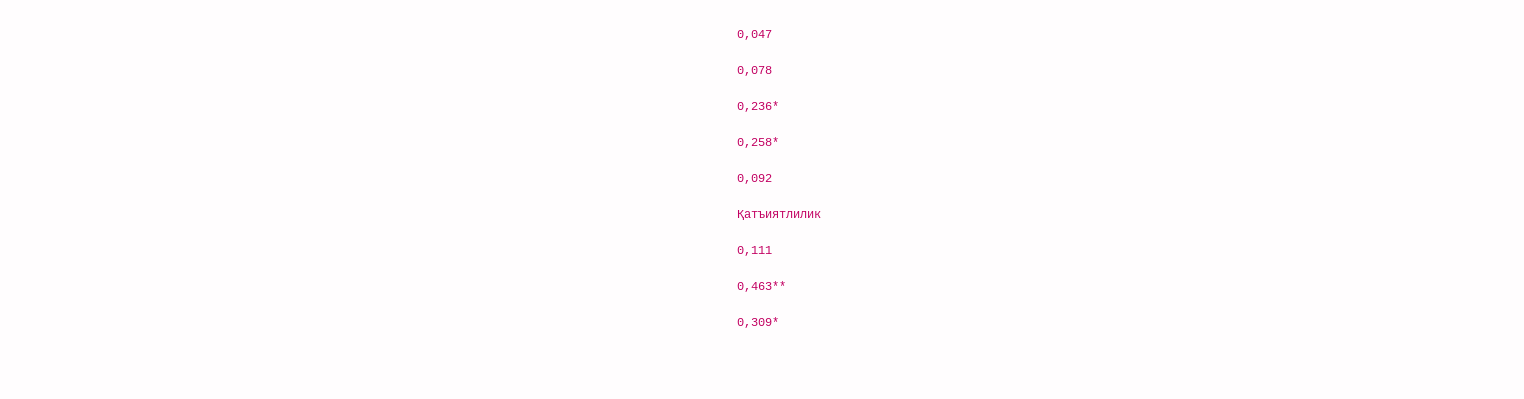0,047

0,078

0,236*

0,258*

0,092

Қатъиятлилик

0,111

0,463**

0,309*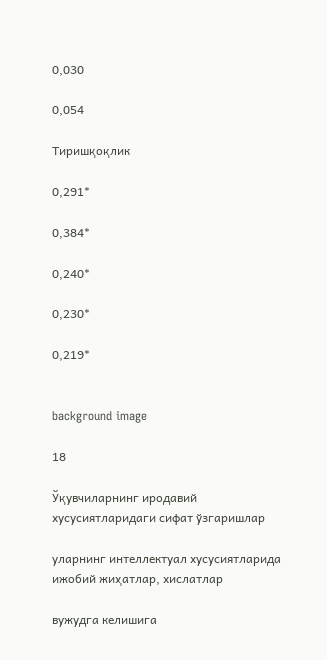0,030

0,054

Тиришқоқлик

0,291*

0,384*

0,240*

0,230*

0,219*


background image

18

Ўқувчиларнинг иродавий хусусиятларидаги сифат ўзгаришлар

уларнинг интеллектуал хусусиятларида ижобий жиҳатлар, хислатлар

вужудга келишига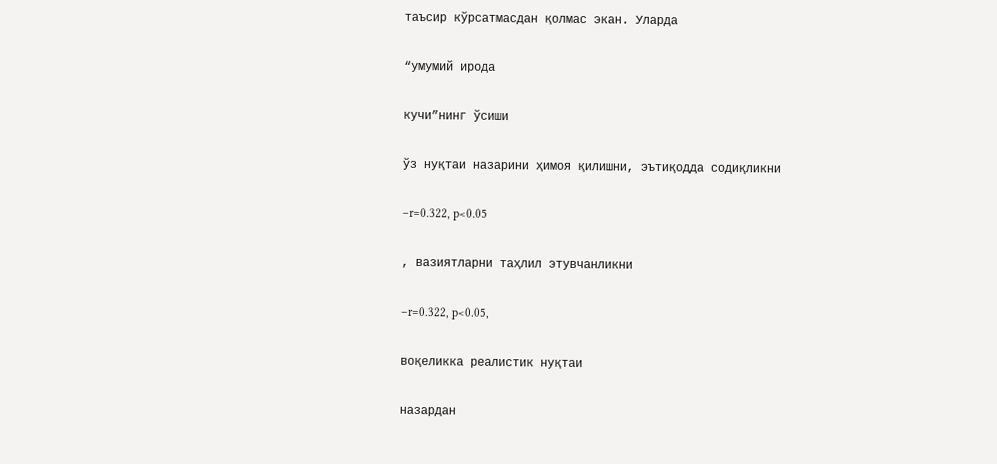таъсир кўрсатмасдан қолмас экан. Уларда

“умумий ирода

кучи”нинг ўсиши

ўз нуқтаи назарини ҳимоя қилишни, эътиқодда содиқликни

–r=0.322, p<0.05

, вазиятларни таҳлил этувчанликни

–r=0.322, p<0.05,

воқеликка реалистик нуқтаи

назардан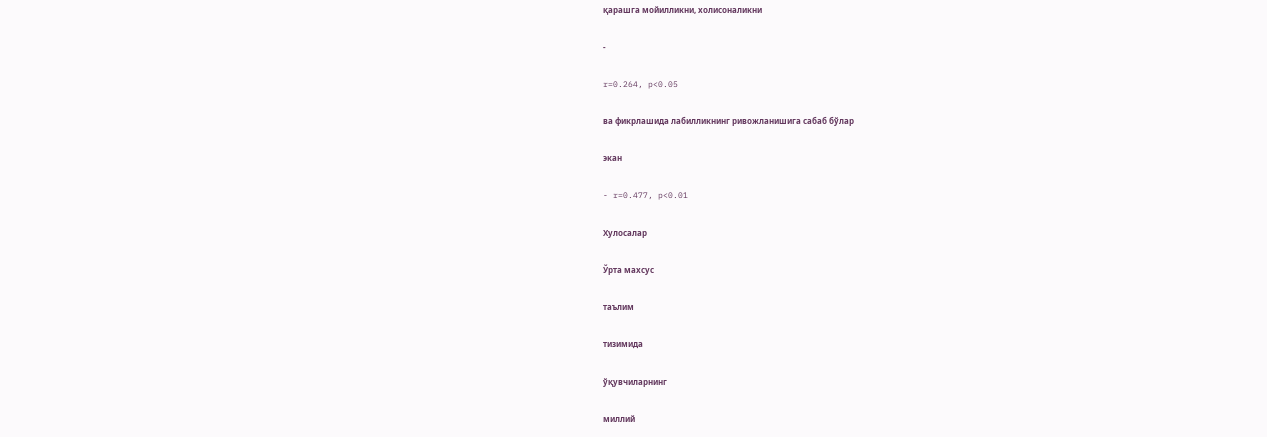қарашга мойилликни, холисоналикни

-

r=0.264, p<0.05

ва фикрлашида лабилликнинг ривожланишига сабаб бўлар

экан

- r=0.477, p<0.01

Хулосалар

Ўрта махсус

таълим

тизимида

ўқувчиларнинг

миллий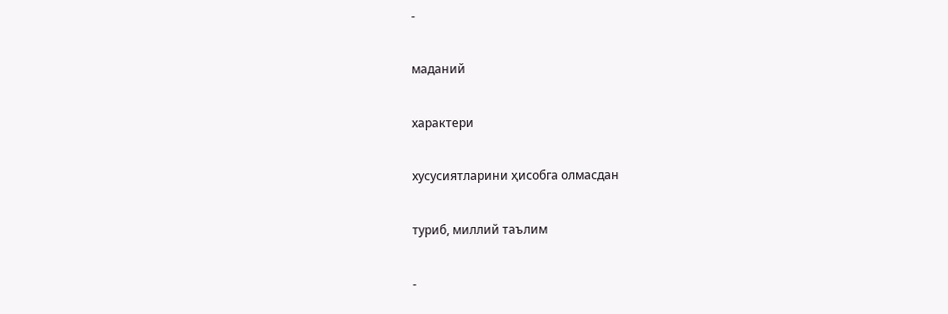-

маданий

характери

хусусиятларини ҳисобга олмасдан

туриб, миллий таълим

-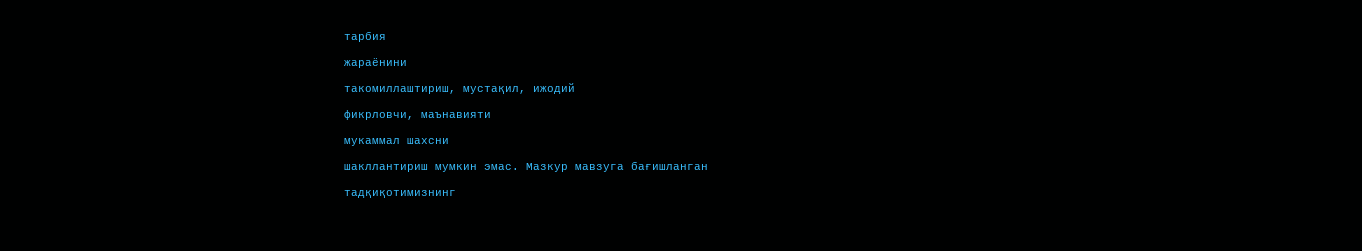тарбия

жараёнини

такомиллаштириш, мустақил, ижодий

фикрловчи, маънавияти

мукаммал шахсни

шакллантириш мумкин эмас. Мазкур мавзуга бағишланган

тадқиқотимизнинг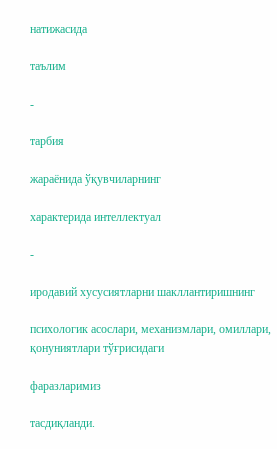натижасида

таълим

-

тарбия

жараёнида ўқувчиларнинг

характерида интеллектуал

-

иродавий хусусиятларни шакллантиришнинг

психологик асослари, механизмлари, омиллари, қонуниятлари тўғрисидаги

фаразларимиз

тасдиқланди.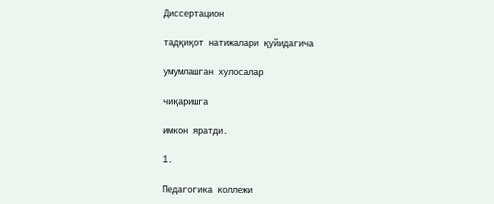Диссертацион

тадқиқот натижалари қуйидагича

умумлашган хулосалар

чиқаришга

имкон яратди.

1.

Педагогика коллежи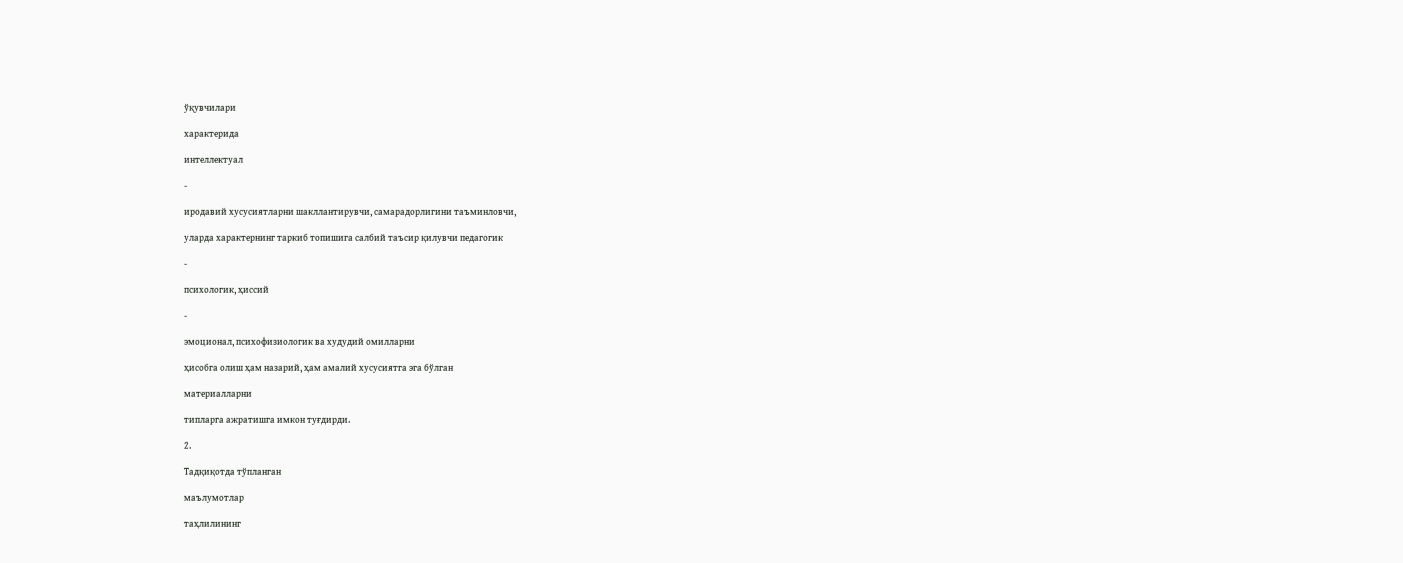ўқувчилари

характерида

интеллектуал

-

иродавий хусусиятларни шакллантирувчи, самарадорлигини таъминловчи,

уларда характернинг таркиб топишига салбий таъсир қилувчи педагогик

-

психологик, ҳиссий

-

эмоционал, психофизиологик ва худудий омилларни

ҳисобга олиш ҳам назарий, ҳам амалий хусусиятга эга бўлган

материалларни

типларга ажратишга имкон туғдирди.

2.

Тадқиқотда тўпланган

маълумотлар

таҳлилининг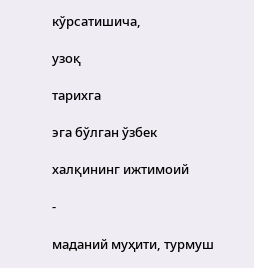кўрсатишича,

узоқ

тарихга

эга бўлган ўзбек

халқининг ижтимоий

-

маданий муҳити, турмуш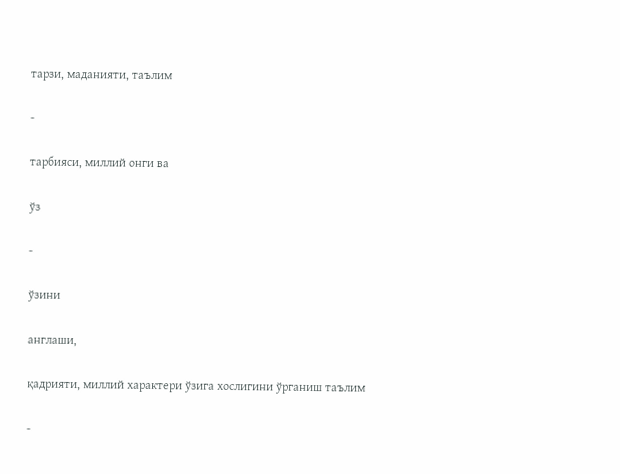тарзи, маданияти, таълим

-

тарбияси, миллий онги ва

ўз

-

ўзини

англаши,

қадрияти, миллий характери ўзига хослигини ўрганиш таълим

-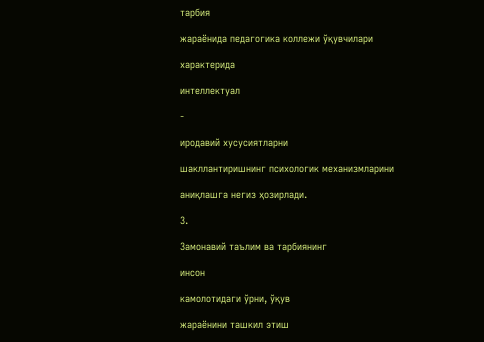тарбия

жараёнида педагогика коллежи ўқувчилари

характерида

интеллектуал

-

иродавий хусусиятларни

шакллантиришнинг психологик механизмларини

аниқлашга негиз ҳозирлади.

3.

Замонавий таълим ва тарбиянинг

инсон

камолотидаги ўрни, ўқув

жараёнини ташкил этиш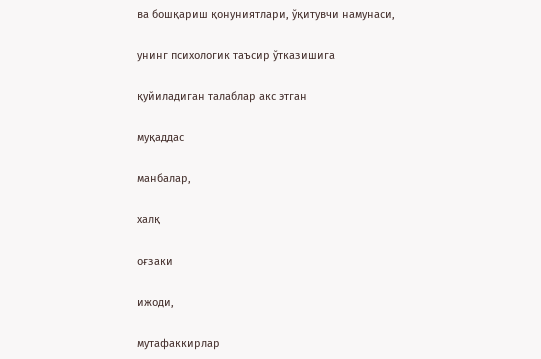ва бошқариш қонуниятлари, ўқитувчи намунаси,

унинг психологик таъсир ўтказишига

қуйиладиган талаблар акс этган

муқаддас

манбалар,

халқ

оғзаки

ижоди,

мутафаккирлар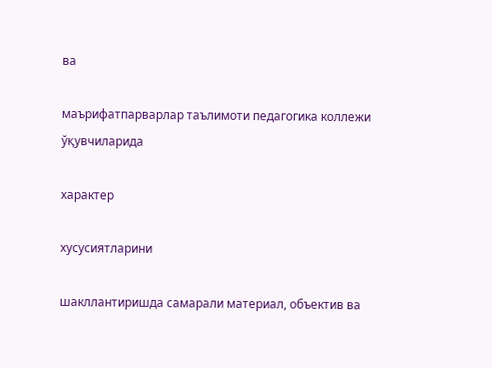ва

маърифатпарварлар таълимоти педагогика коллежи ўқувчиларида

характер

хусусиятларини

шакллантиришда самарали материал, объектив ва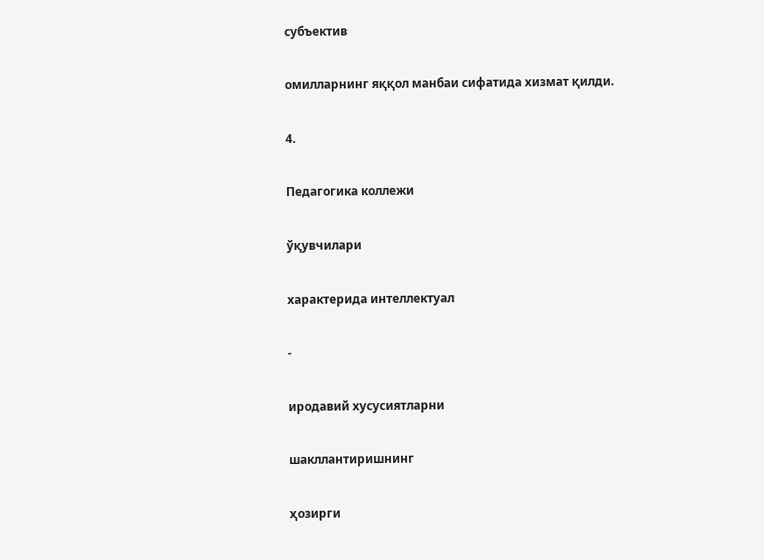субъектив

омилларнинг яққол манбаи сифатида хизмат қилди.

4.

Педагогика коллежи

ўқувчилари

характерида интеллектуал

-

иродавий хусусиятларни

шакллантиришнинг

ҳозирги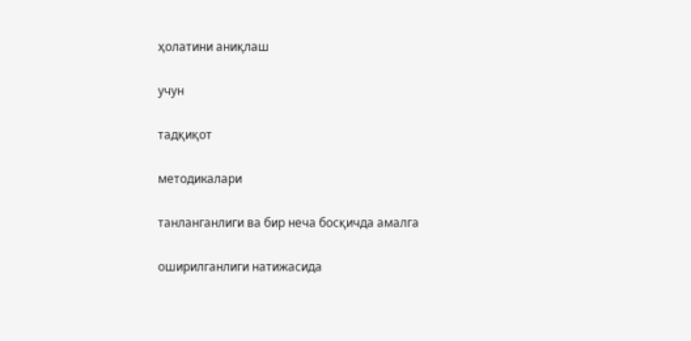ҳолатини аниқлаш

учун

тадқиқот

методикалари

танланганлиги ва бир неча босқичда амалга

оширилганлиги натижасида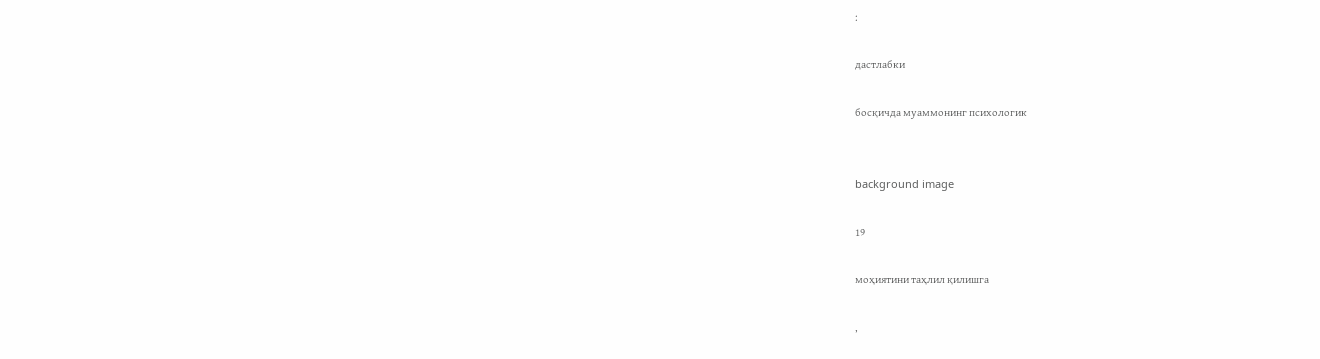:

дастлабки

босқичда муаммонинг психологик


background image

19

моҳиятини таҳлил қилишга

,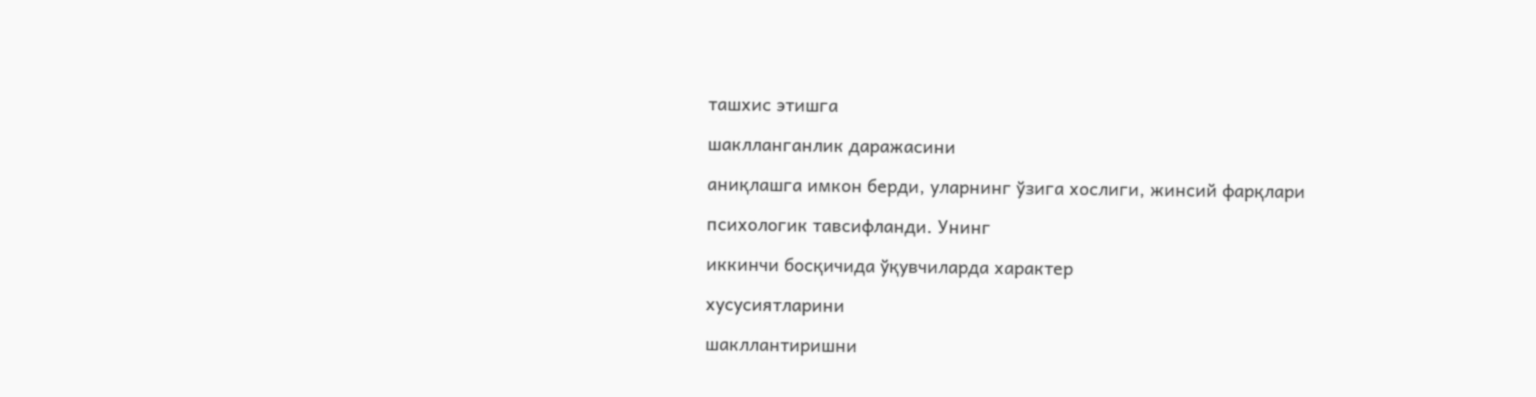ташхис этишга

шаклланганлик даражасини

аниқлашга имкон берди, уларнинг ўзига хослиги, жинсий фарқлари

психологик тавсифланди. Унинг

иккинчи босқичида ўқувчиларда характер

хусусиятларини

шакллантиришни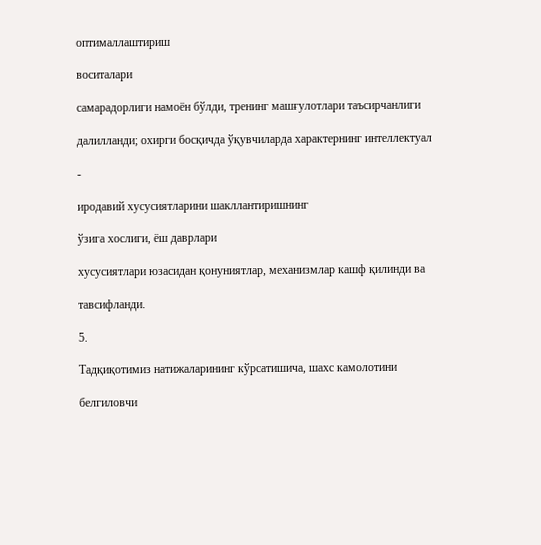оптималлаштириш

воситалари

самарадорлиги намоён бўлди, тренинг машғулотлари таъсирчанлиги

далилланди; охирги босқичда ўқувчиларда характернинг интеллектуал

-

иродавий хусусиятларини шакллантиришнинг

ўзига хослиги, ёш даврлари

хусусиятлари юзасидан қонуниятлар, механизмлар кашф қилинди ва

тавсифланди.

5.

Тадқиқотимиз натижаларининг кўрсатишича, шахс камолотини

белгиловчи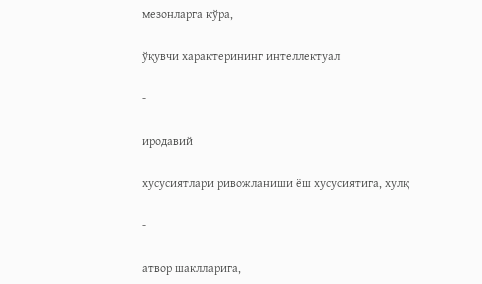мезонларга кўра,

ўқувчи характерининг интеллектуал

-

иродавий

хусусиятлари ривожланиши ёш хусусиятига, хулқ

-

атвор шаклларига,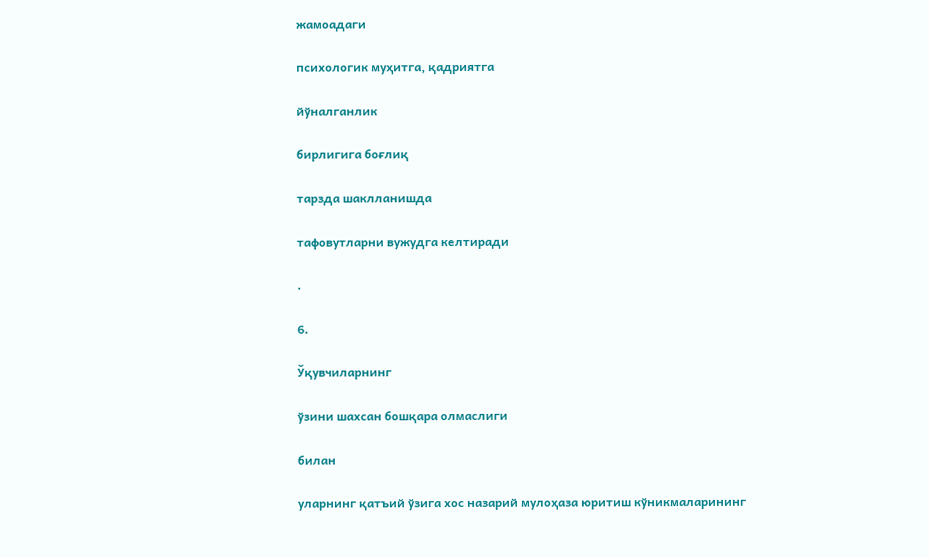жамоадаги

психологик муҳитга, қадриятга

йўналганлик

бирлигига боғлиқ

тарзда шаклланишда

тафовутларни вужудга келтиради

.

6.

Ўқувчиларнинг

ўзини шахсан бошқара олмаслиги

билан

уларнинг қатъий ўзига хос назарий мулоҳаза юритиш кўникмаларининг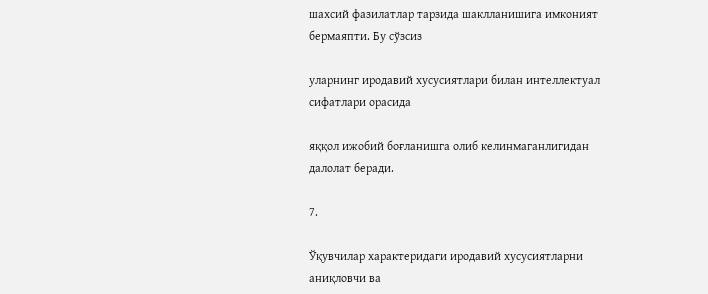шахсий фазилатлар тарзида шаклланишига имконият бермаяпти. Бу сўзсиз

уларнинг иродавий хусусиятлари билан интеллектуал сифатлари орасида

яққол ижобий боғланишга олиб келинмаганлигидан далолат беради.

7.

Ўқувчилар характеридаги иродавий хусусиятларни аниқловчи ва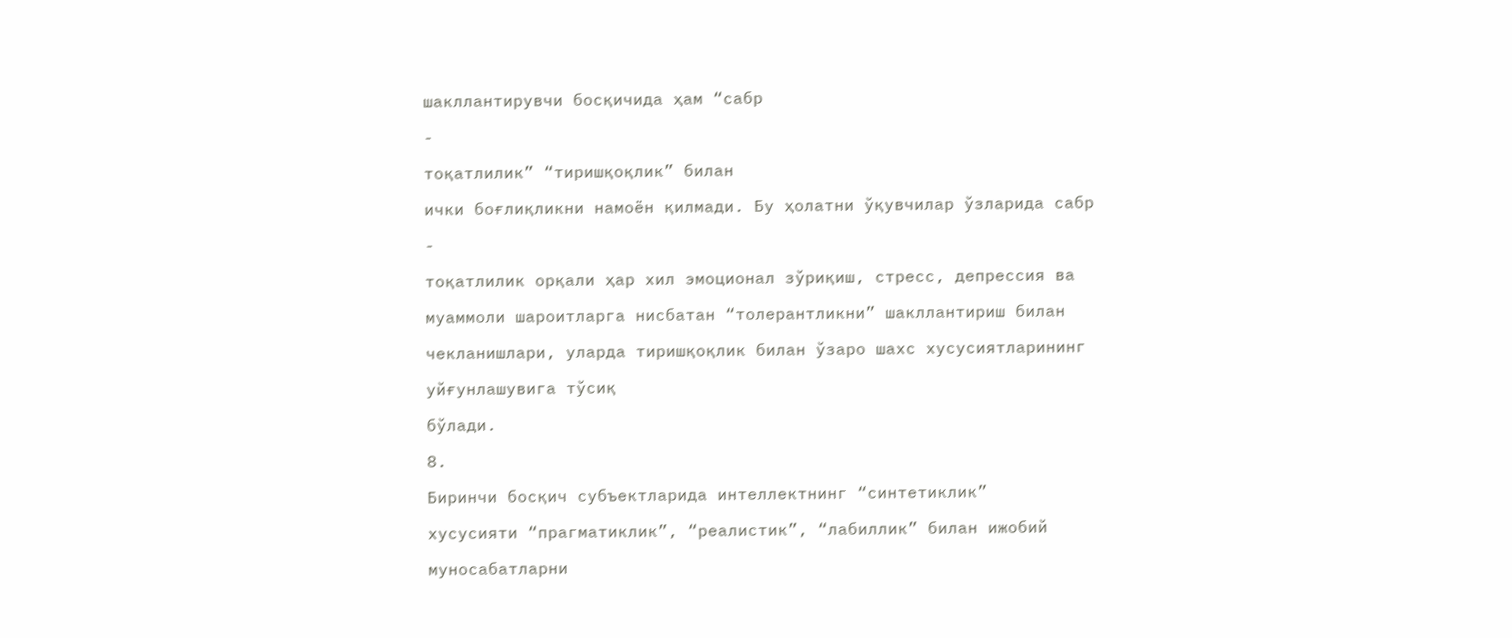шакллантирувчи босқичида ҳам “сабр

-

тоқатлилик” “тиришқоқлик” билан

ички боғлиқликни намоён қилмади. Бу ҳолатни ўқувчилар ўзларида сабр

-

тоқатлилик орқали ҳар хил эмоционал зўриқиш, стресс, депрессия ва

муаммоли шароитларга нисбатан “толерантликни” шакллантириш билан

чекланишлари, уларда тиришқоқлик билан ўзаро шахс хусусиятларининг

уйғунлашувига тўсиқ

бўлади.

8.

Биринчи босқич субъектларида интеллектнинг “синтетиклик”

хусусияти “прагматиклик”, “реалистик”, “лабиллик” билан ижобий

муносабатларни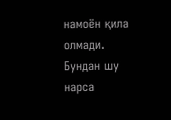намоён қила олмади. Бундан шу нарса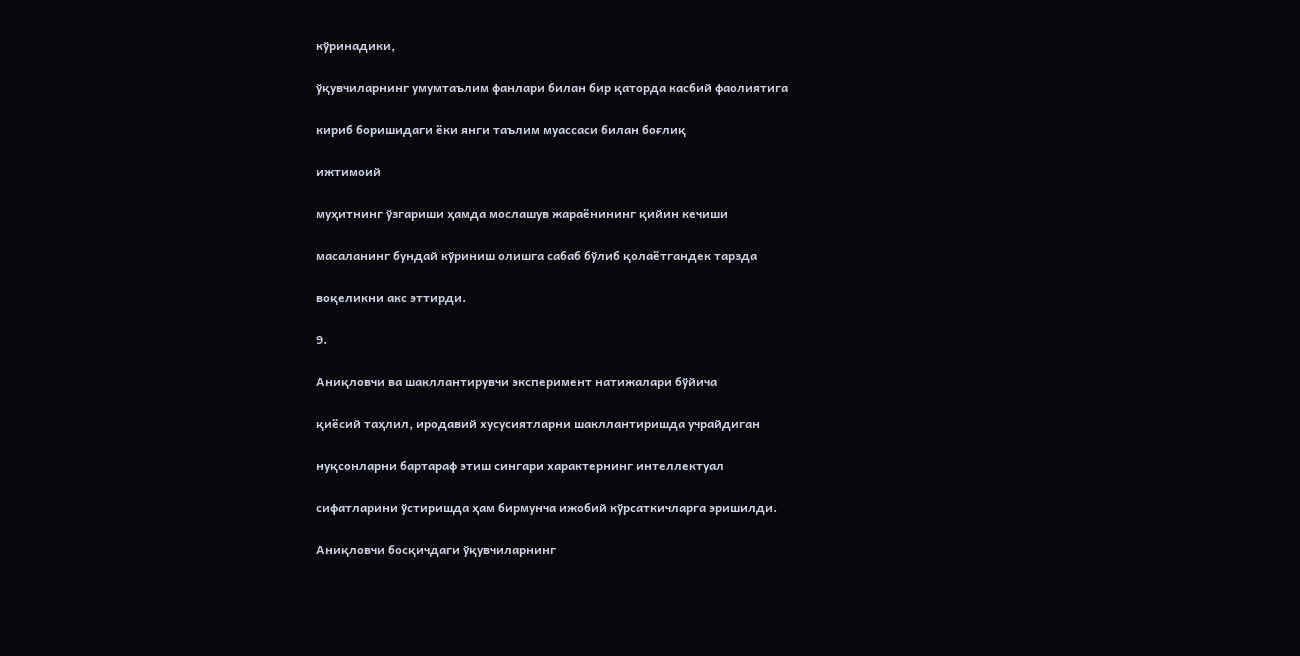кўринадики,

ўқувчиларнинг умумтаълим фанлари билан бир қаторда касбий фаолиятига

кириб боришидаги ёки янги таълим муассаси билан боғлиқ

ижтимоий

муҳитнинг ўзгариши ҳамда мослашув жараёнининг қийин кечиши

масаланинг бундай кўриниш олишга сабаб бўлиб қолаётгандек тарзда

воқеликни акс эттирди.

9.

Аниқловчи ва шакллантирувчи эксперимент натижалари бўйича

қиёсий таҳлил, иродавий хусусиятларни шакллантиришда учрайдиган

нуқсонларни бартараф этиш сингари характернинг интеллектуал

сифатларини ўстиришда ҳам бирмунча ижобий кўрсаткичларга эришилди.

Аниқловчи босқичдаги ўқувчиларнинг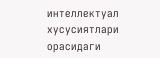интеллектуал хусусиятлари орасидаги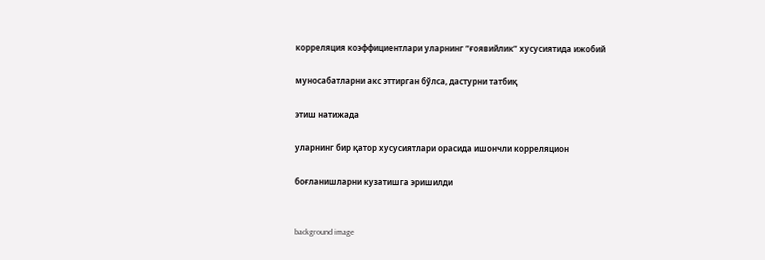корреляция коэффициентлари уларнинг “ғоявийлик” хусусиятида ижобий

муносабатларни акс эттирган бўлса, дастурни татбиқ

этиш натижада

уларнинг бир қатор хусусиятлари орасида ишончли корреляцион

боғланишларни кузатишга эришилди


background image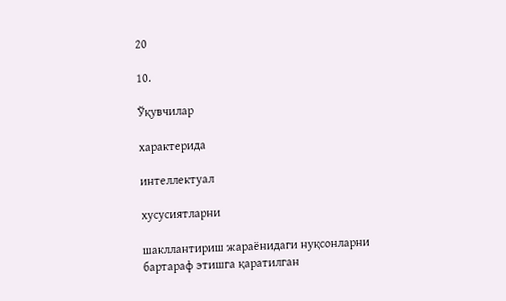20

10.

Ўқувчилар

характерида

интеллектуал

хусусиятларни

шакллантириш жараёнидаги нуқсонларни бартараф этишга қаратилган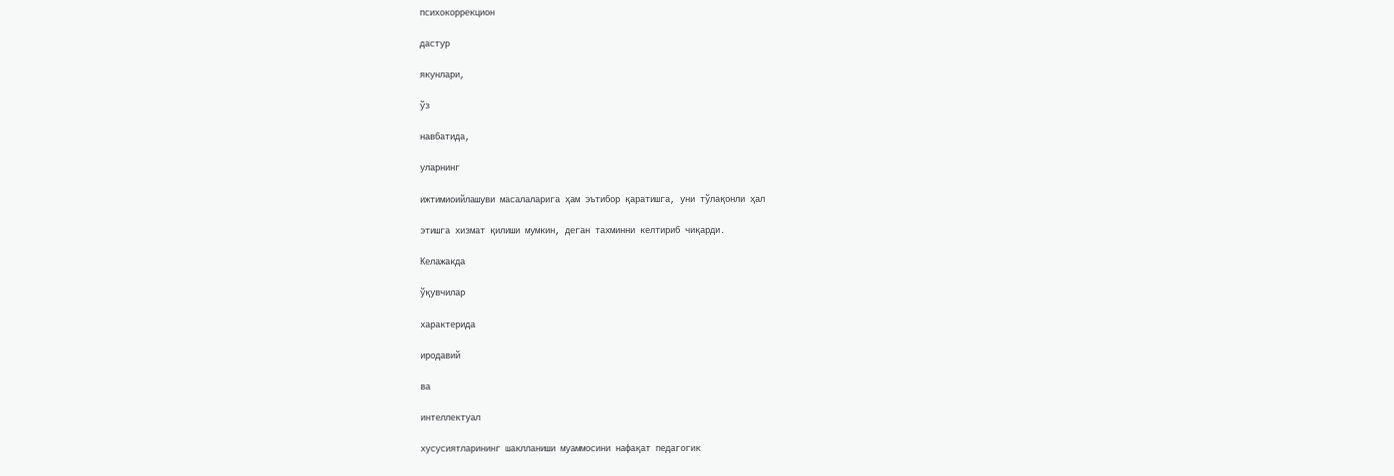психокоррекцион

дастур

якунлари,

ўз

навбатида,

уларнинг

ижтимиоийлашуви масалаларига ҳам эътибор қаратишга, уни тўлақонли ҳал

этишга хизмат қилиши мумкин, деган тахминни келтириб чиқарди.

Келажакда

ўқувчилар

характерида

иродавий

ва

интеллектуал

хусусиятларининг шаклланиши муаммосини нафақат педагогик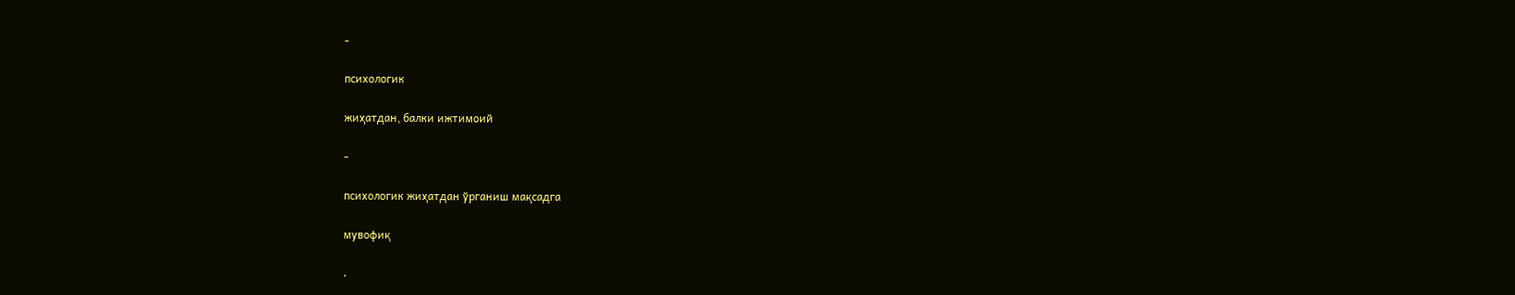-

психологик

жиҳатдан, балки ижтимоий

-

психологик жиҳатдан ўрганиш мақсадга

мувофиқ

.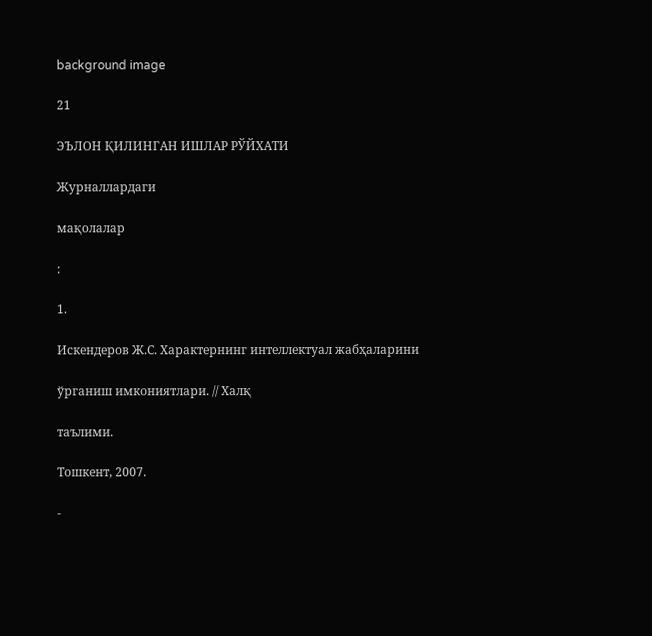background image

21

ЭЪЛОН ҚИЛИНГАН ИШЛАР РЎЙХАТИ

Журналлардаги

мақолалар

:

1.

Искендеров Ж.С. Характернинг интеллектуал жабҳаларини

ўрганиш имкониятлари. // Халқ

таълими.

Тошкент, 2007.

-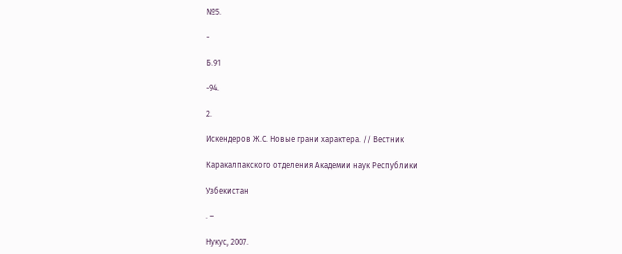№5.

-

Б.91

-94.

2.

Искендеров Ж.С. Новые грани характера. // Вестник

Каракалпакского отделения Академии наук Республики

Узбекистан

. –

Нукус, 2007.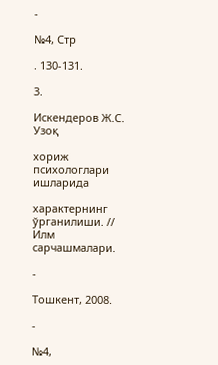-

№4, Стр

. 130-131.

3.

Искендеров Ж.С. Узоқ

хориж психологлари ишларида

характернинг ўрганилиши. // Илм сарчашмалари.

-

Тошкент, 2008.

-

№4,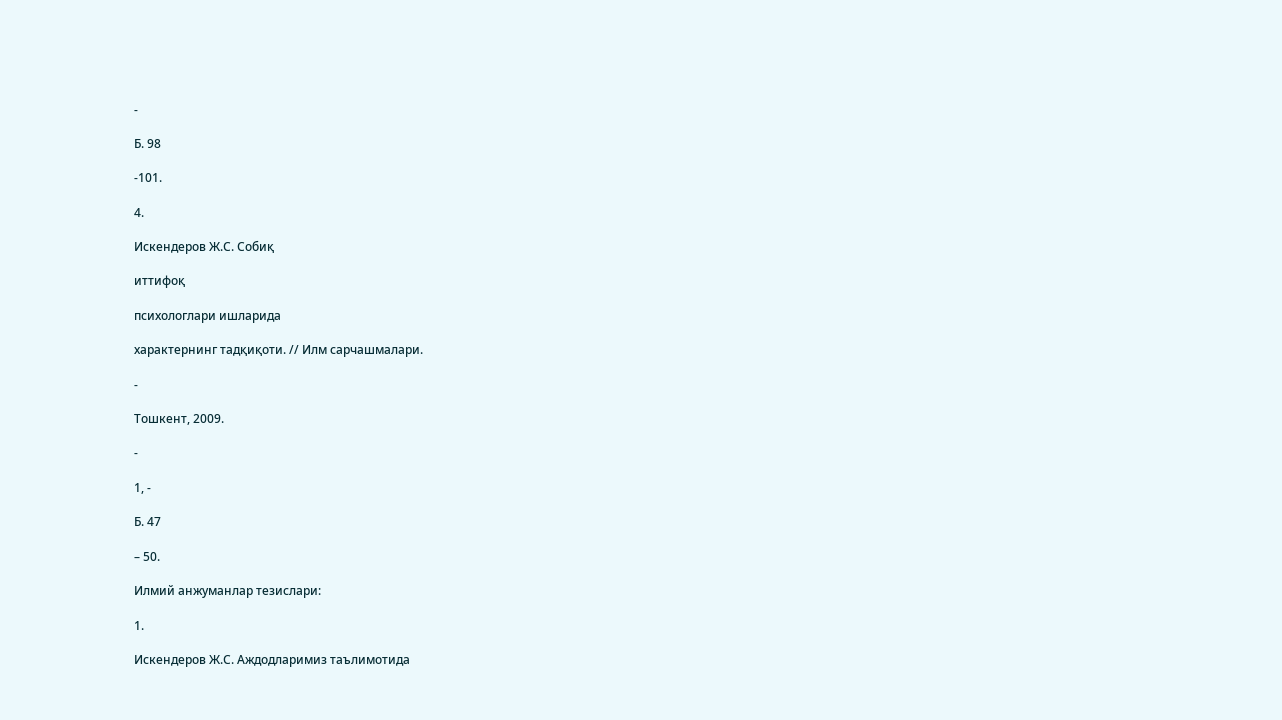-

Б. 98

-101.

4.

Искендеров Ж.С. Собиқ

иттифоқ

психологлари ишларида

характернинг тадқиқоти. // Илм сарчашмалари.

-

Тошкент, 2009.

-

1, -

Б. 47

– 50.

Илмий анжуманлар тезислари:

1.

Искендеров Ж.С. Аждодларимиз таълимотида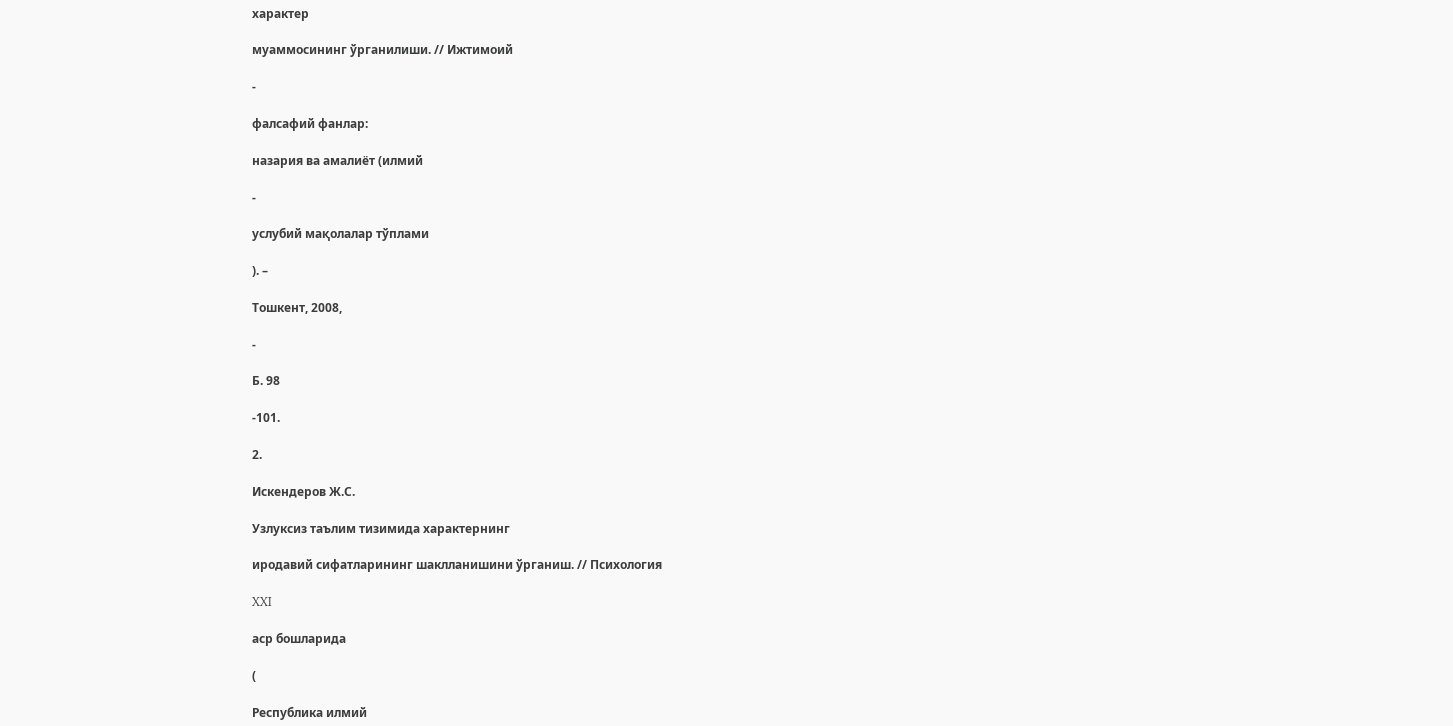характер

муаммосининг ўрганилиши. // Ижтимоий

-

фалсафий фанлар:

назария ва амалиёт (илмий

-

услубий мақолалар тўплами

). –

Тошкент, 2008,

-

Б. 98

-101.

2.

Искендеров Ж.С.

Узлуксиз таълим тизимида характернинг

иродавий сифатларининг шаклланишини ўрганиш. // Психология

XXI

аср бошларида

(

Республика илмий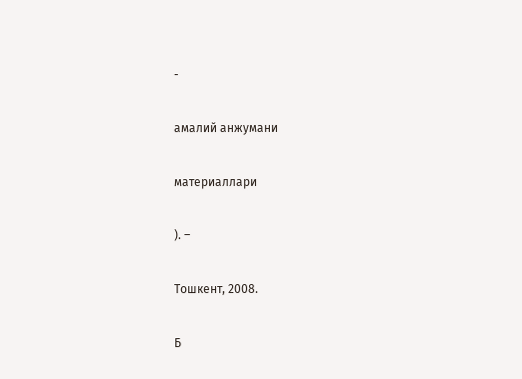-

амалий анжумани

материаллари

). –

Тошкент, 2008.

Б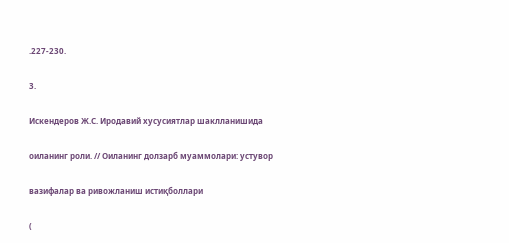.227-230.

3.

Искендеров Ж.С. Иродавий хусусиятлар шаклланишида

оиланинг роли. // Оиланинг долзарб муаммолари: устувор

вазифалар ва ривожланиш истиқболлари

(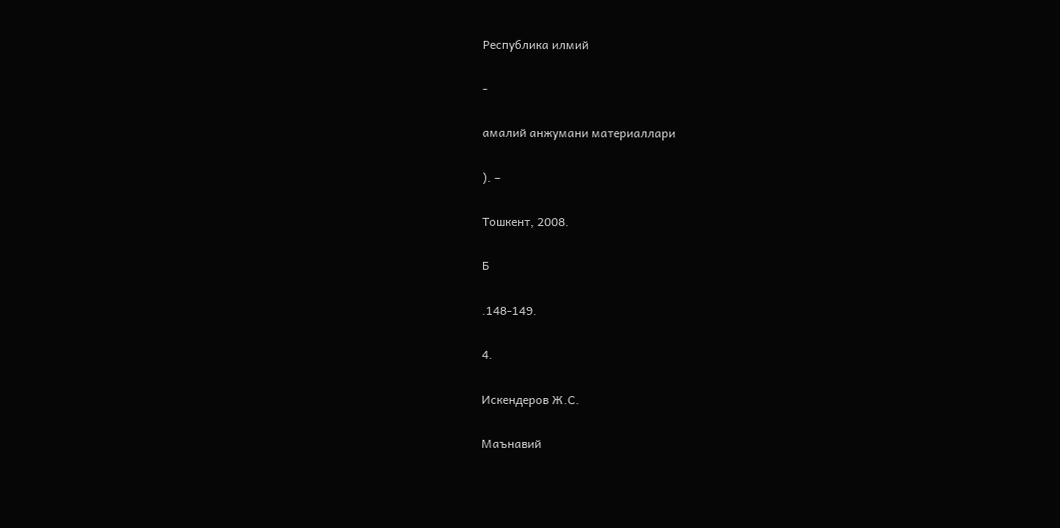Республика илмий

-

амалий анжумани материаллари

). –

Тошкент, 2008.

Б

.148-149.

4.

Искендеров Ж.С.

Маънавий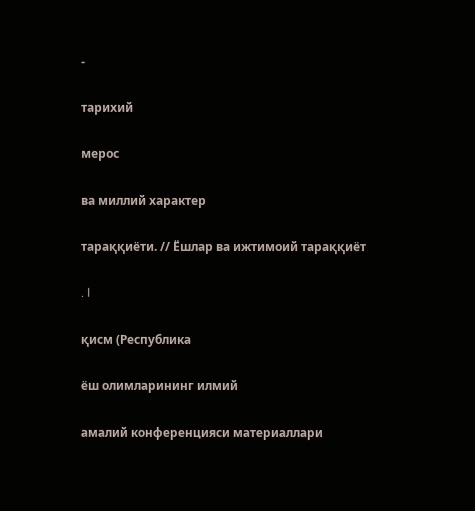-

тарихий

мерос

ва миллий характер

тараққиёти. // Ёшлар ва ижтимоий тараққиёт

. I

қисм (Республика

ёш олимларининг илмий

амалий конференцияси материаллари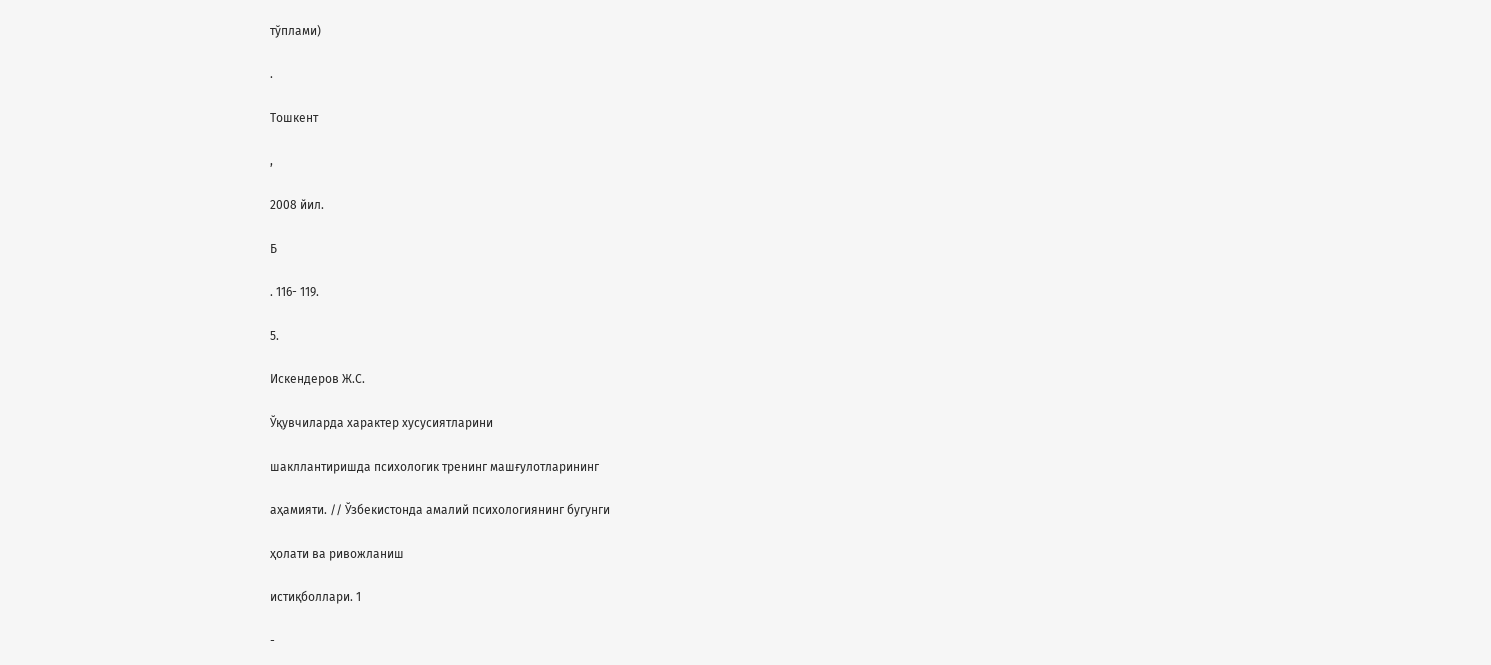тўплами)

.

Тошкент

,

2008 йил.

Б

. 116- 119.

5.

Искендеров Ж.С.

Ўқувчиларда характер хусусиятларини

шакллантиришда психологик тренинг машғулотларининг

аҳамияти. // Ўзбекистонда амалий психологиянинг бугунги

ҳолати ва ривожланиш

истиқболлари. 1

-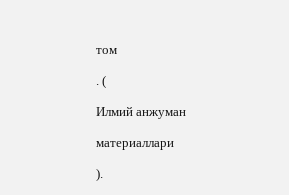том

. (

Илмий анжуман

материаллари

).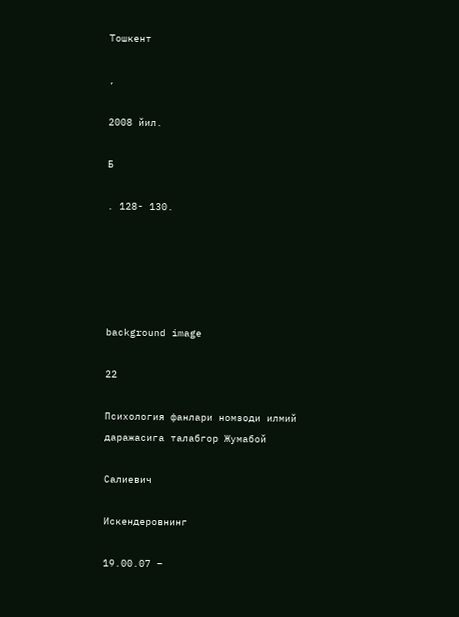Тошкент

,

2008 йил.

Б

. 128- 130.





background image

22

Психология фанлари номзоди илмий даражасига талабгор Жумабой

Салиевич

Искендеровнинг

19.00.07 –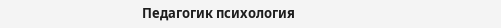Педагогик психология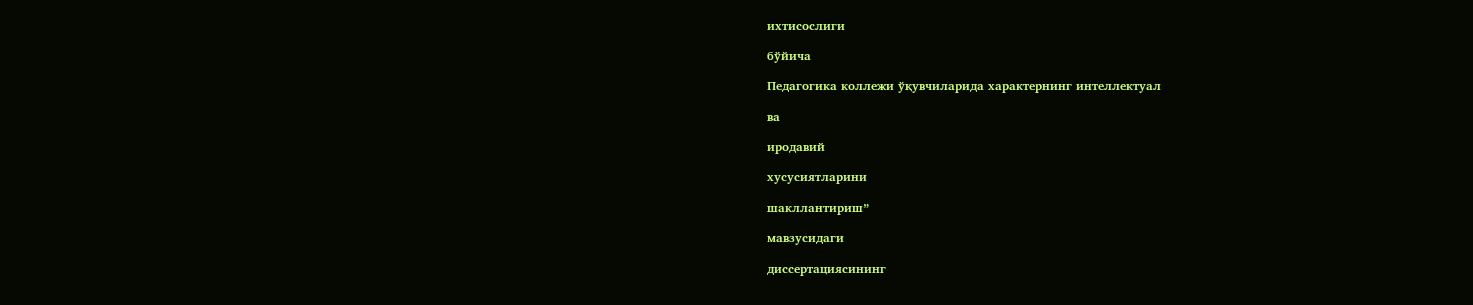ихтисослиги

бўйича

Педагогика коллежи ўқувчиларида характернинг интеллектуал

ва

иродавий

хусусиятларини

шакллантириш”

мавзусидаги

диссертациясининг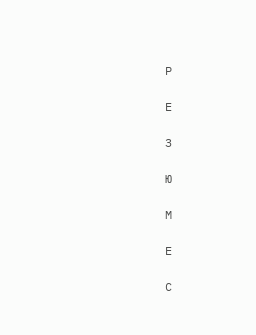Р

Е

З

Ю

М

Е

С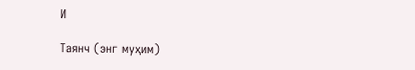И

Таянч (энг муҳим)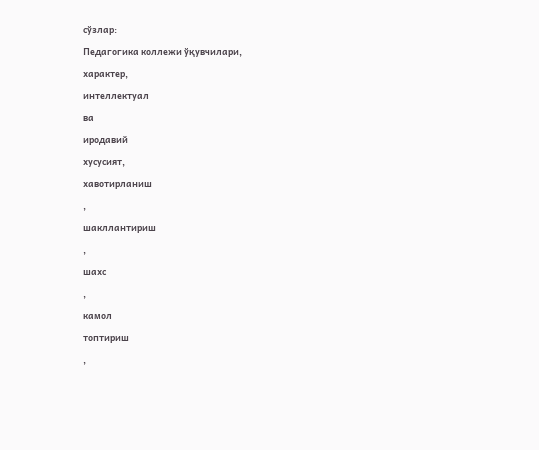сўзлар:

Педагогика коллежи ўқувчилари,

характер,

интеллектуал

ва

иродавий

хусусият,

хавотирланиш

,

шакллантириш

,

шахс

,

камол

топтириш

,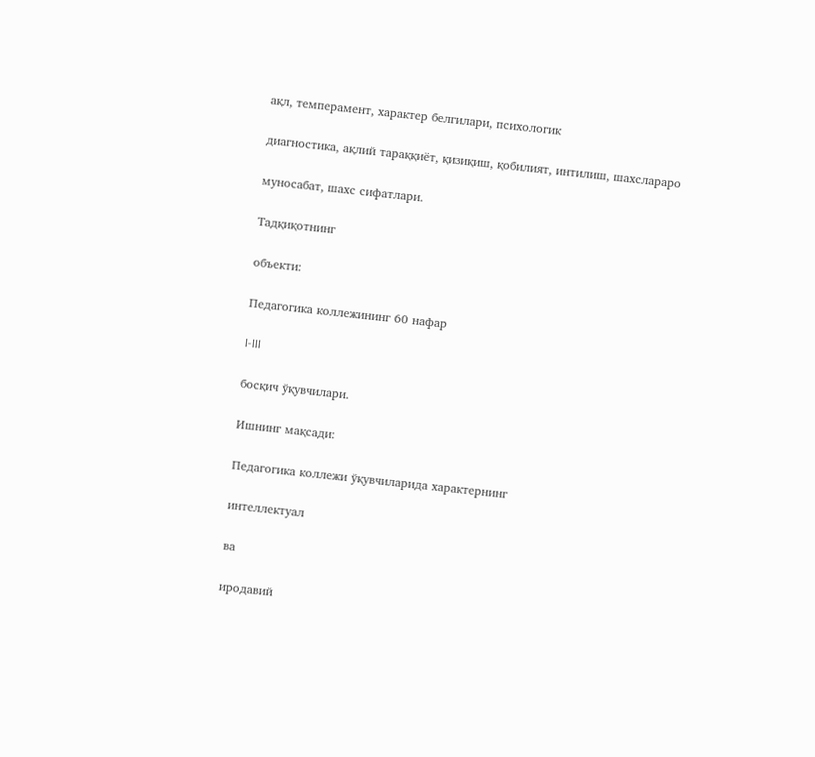ақл, темперамент, характер белгилари, психологик

диагностика, ақлий тараққиёт, қизиқиш, қобилият, интилиш, шахслараро

муносабат, шахс сифатлари.

Тадқиқотнинг

объекти:

Педагогика коллежининг 60 нафар

I-III

босқич ўқувчилари.

Ишнинг мақсади:

Педагогика коллежи ўқувчиларида характернинг

интеллектуал

ва

иродавий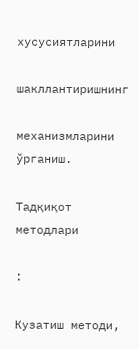хусусиятларини

шакллантиришнинг

механизмларини ўрганиш.

Тадқиқот методлари

:

Кузатиш методи,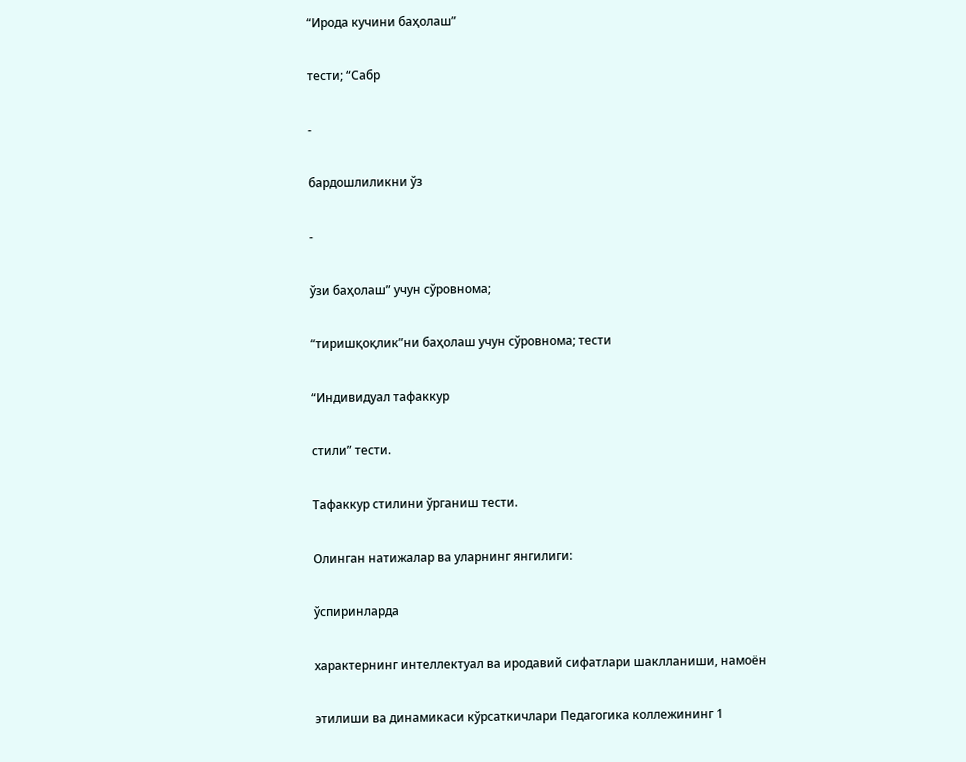“Ирода кучини баҳолаш”

тести; “Сабр

-

бардошлиликни ўз

-

ўзи баҳолаш” учун сўровнома;

“тиришқоқлик”ни баҳолаш учун сўровнома; тести

“Индивидуал тафаккур

стили” тести.

Тафаккур стилини ўрганиш тести.

Олинган натижалар ва уларнинг янгилиги:

ўспиринларда

характернинг интеллектуал ва иродавий сифатлари шаклланиши, намоён

этилиши ва динамикаси кўрсаткичлари Педагогика коллежининг 1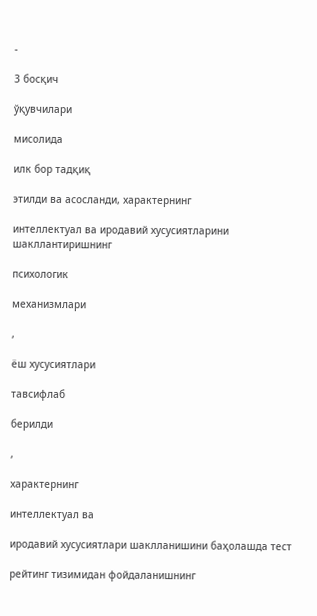-

3 босқич

ўқувчилари

мисолида

илк бор тадқиқ

этилди ва асосланди, характернинг

интеллектуал ва иродавий хусусиятларини шакллантиришнинг

психологик

механизмлари

,

ёш хусусиятлари

тавсифлаб

берилди

,

характернинг

интеллектуал ва

иродавий хусусиятлари шаклланишини баҳолашда тест

рейтинг тизимидан фойдаланишнинг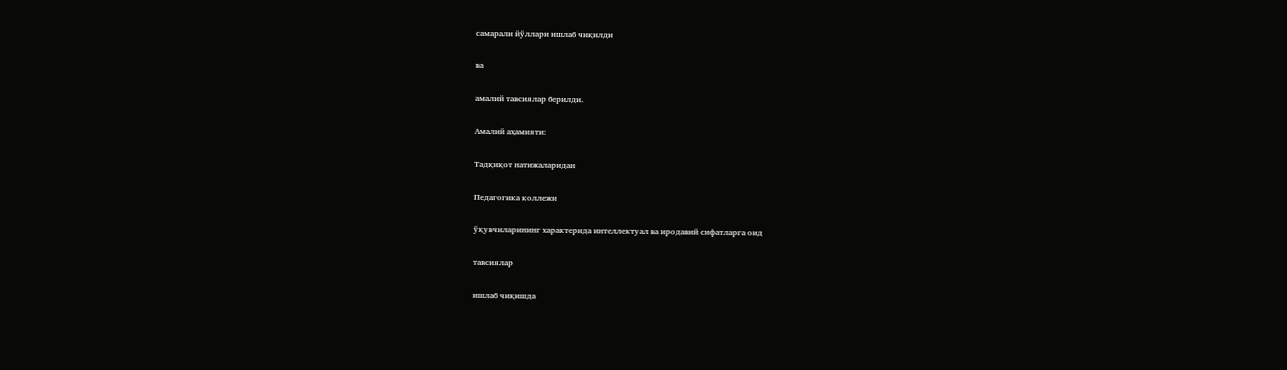самарали йўллари ишлаб чиқилди

ва

амалий тавсиялар берилди.

Амалий аҳамияти:

Тадқиқот натижаларидан

Педагогика коллежи

ўқувчиларининг характерида интеллектуал ва иродавий сифатларга оид

тавсиялар

ишлаб чиқишда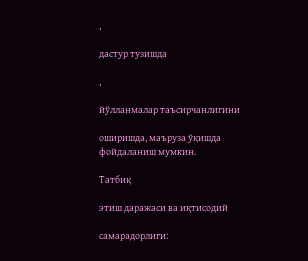,

дастур тузишда

,

йўлланмалар таъсирчанлигини

оширишда, маъруза ўқишда фойдаланиш мумкин.

Татбиқ

этиш даражаси ва иқтисодий

самарадорлиги: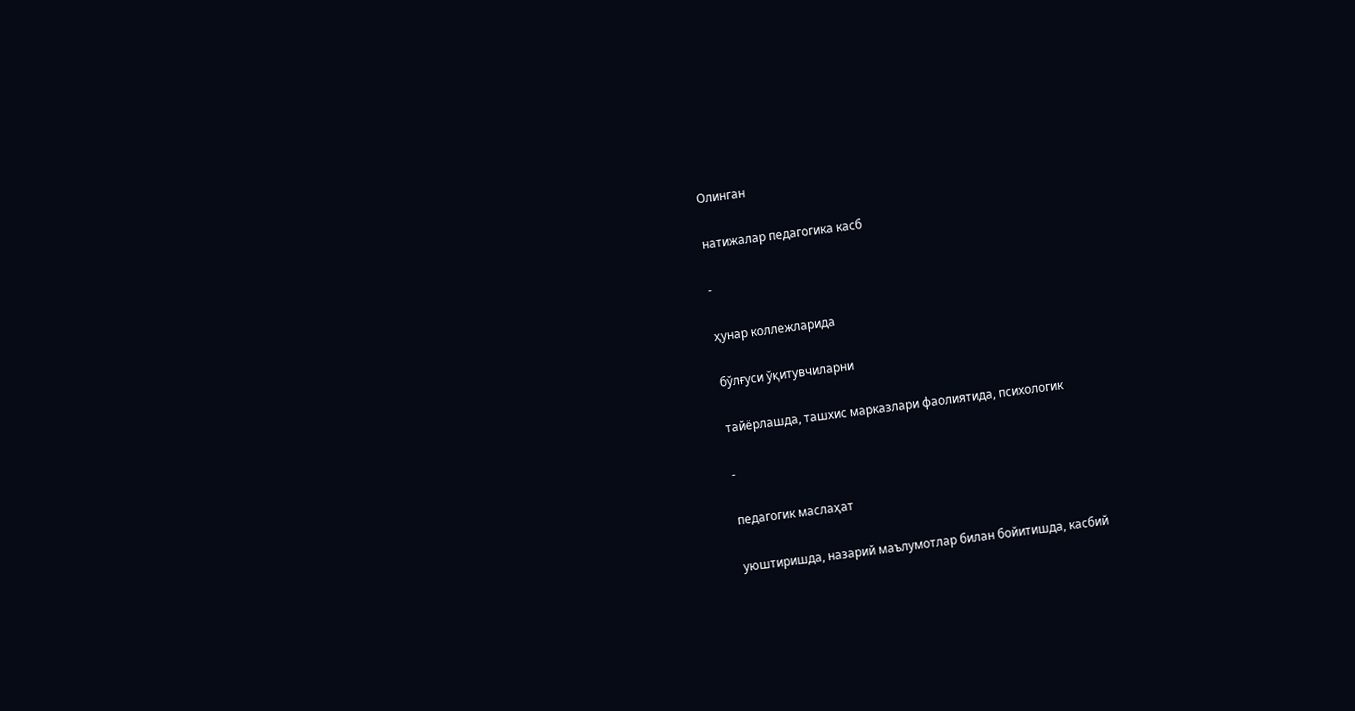Олинган

натижалар педагогика касб

-

ҳунар коллежларида

бўлғуси ўқитувчиларни

тайёрлашда, ташхис марказлари фаолиятида, психологик

-

педагогик маслаҳат

уюштиришда, назарий маълумотлар билан бойитишда, касбий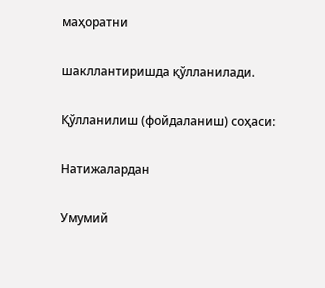маҳоратни

шакллантиришда қўлланилади.

Қўлланилиш (фойдаланиш) соҳаси:

Натижалардан

Умумий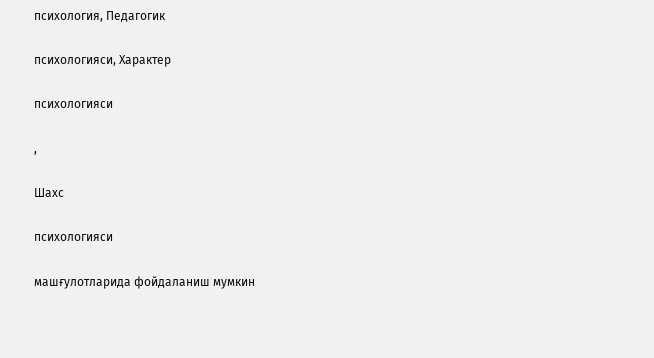психология, Педагогик

психологияси, Характер

психологияси

,

Шахс

психологияси

машғулотларида фойдаланиш мумкин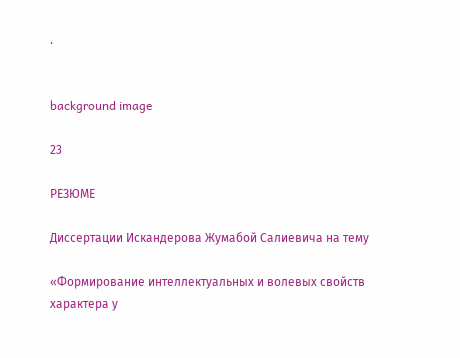.


background image

23

РЕЗЮМЕ

Диссертации Искандерова Жумабой Салиевича на тему

«Формирование интеллектуальных и волевых свойств характера у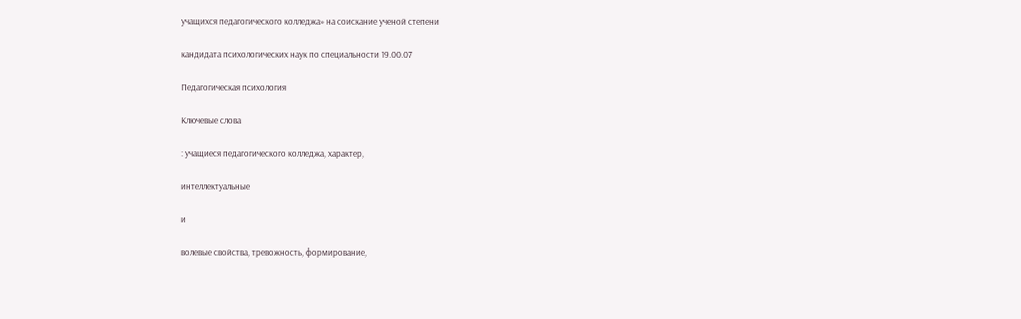учащихся педагогического колледжа» на соискание ученой степени

кандидата психологических наук по специальности 19.00.07

Педагогическая психология

Ключевые слова

: учащиеся педагогического колледжа, характер,

интеллектуальные

и

волевые свойства, тревожность, формирование,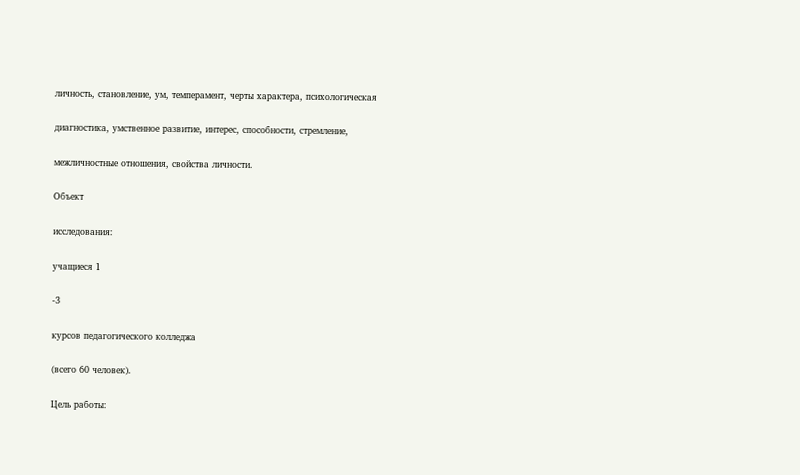личность, становление, ум, темперамент, черты характера, психологическая

диагностика, умственное развитие, интерес, способности, стремление,

межличностные отношения, свойства личности.

Объект

исследования:

учащиеся 1

-3

курсов педагогического колледжа

(всего 60 человек).

Цель работы: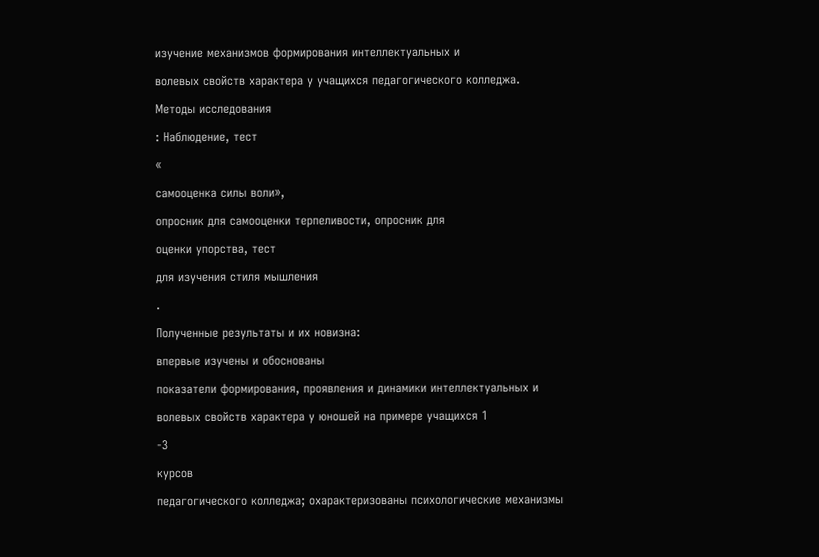изучение механизмов формирования интеллектуальных и

волевых свойств характера у учащихся педагогического колледжа.

Методы исследования

: Наблюдение, тест

«

самооценка силы воли»,

опросник для самооценки терпеливости, опросник для

оценки упорства, тест

для изучения стиля мышления

.

Полученные результаты и их новизна:

впервые изучены и обоснованы

показатели формирования, проявления и динамики интеллектуальных и

волевых свойств характера у юношей на примере учащихся 1

-3

курсов

педагогического колледжа; охарактеризованы психологические механизмы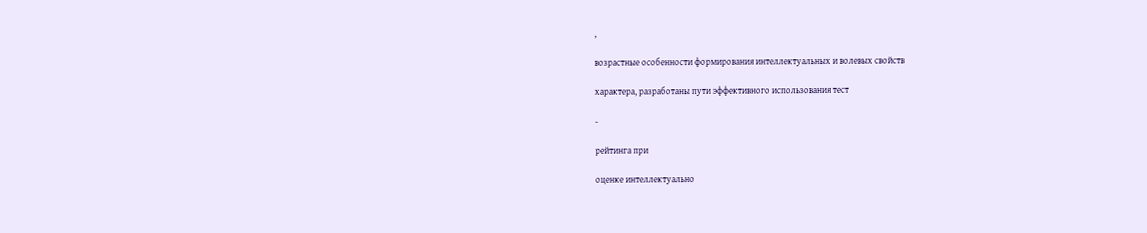,

возрастные особенности формирования интеллектуальных и волевых свойств

характера, разработаны пути эффективного использования тест

-

рейтинга при

оценке интеллектуально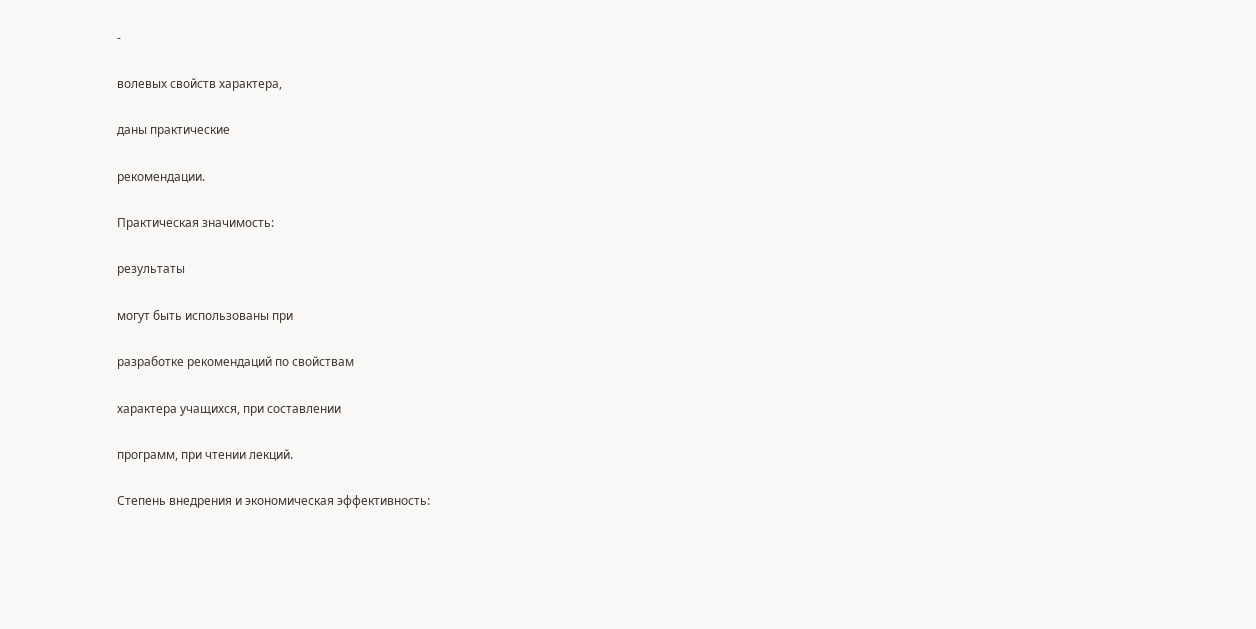-

волевых свойств характера,

даны практические

рекомендации.

Практическая значимость:

результаты

могут быть использованы при

разработке рекомендаций по свойствам

характера учащихся, при составлении

программ, при чтении лекций.

Степень внедрения и экономическая эффективность: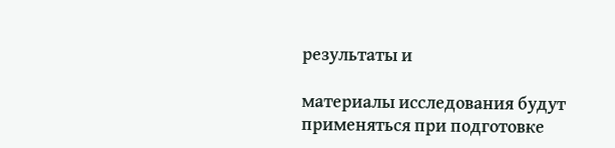результаты и

материалы исследования будут применяться при подготовке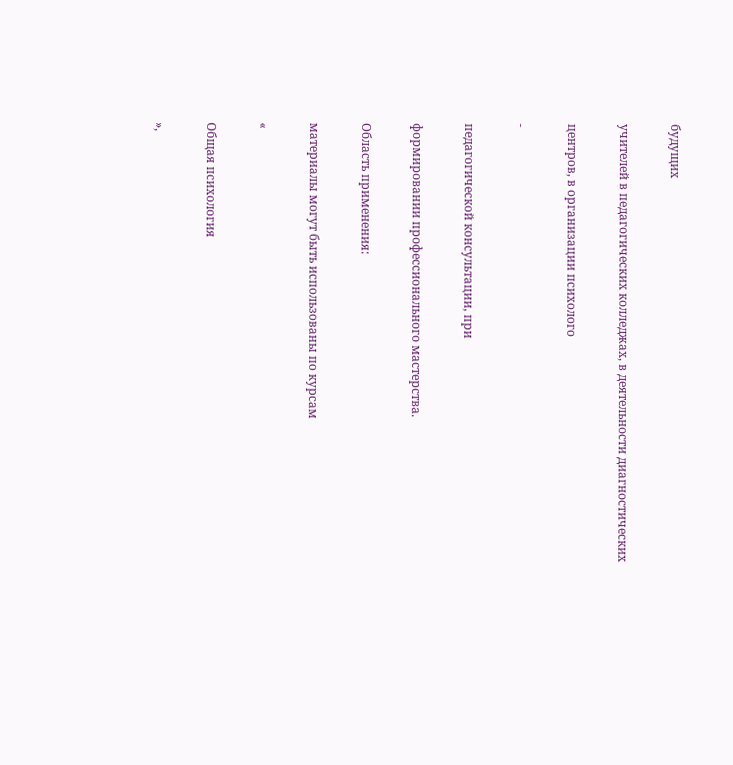будущих

учителей в педагогических колледжах, в деятельности диагностических

центров, в организации психолого

-

педагогической консультации, при

формировании профессионального мастерства.

Область применения:

материалы могут быть использованы по курсам

«

Общая психология

»,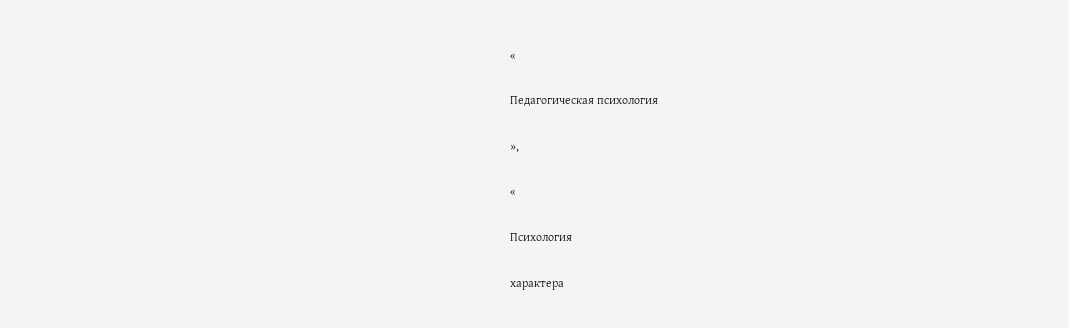«

Педагогическая психология

»,

«

Психология

характера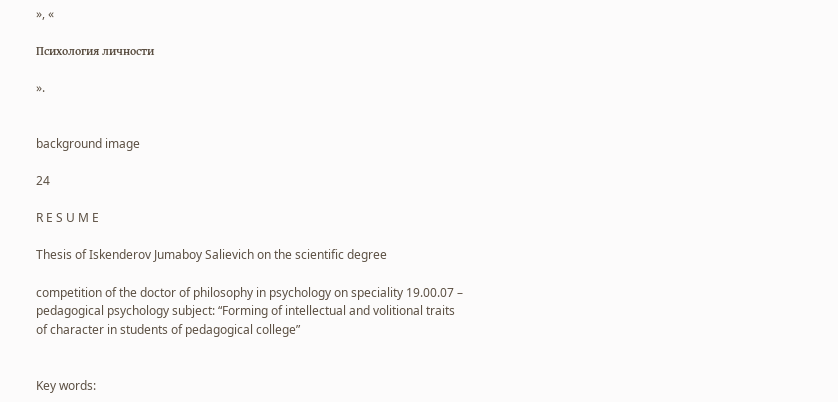», «

Психология личности

».


background image

24

R E S U M E

Thesis of Iskenderov Jumaboy Salievich on the scientific degree

competition of the doctor of philosophy in psychology on speciality 19.00.07 –
pedagogical psychology subject: “Forming of intellectual and volitional traits
of character in students of pedagogical college”


Key words: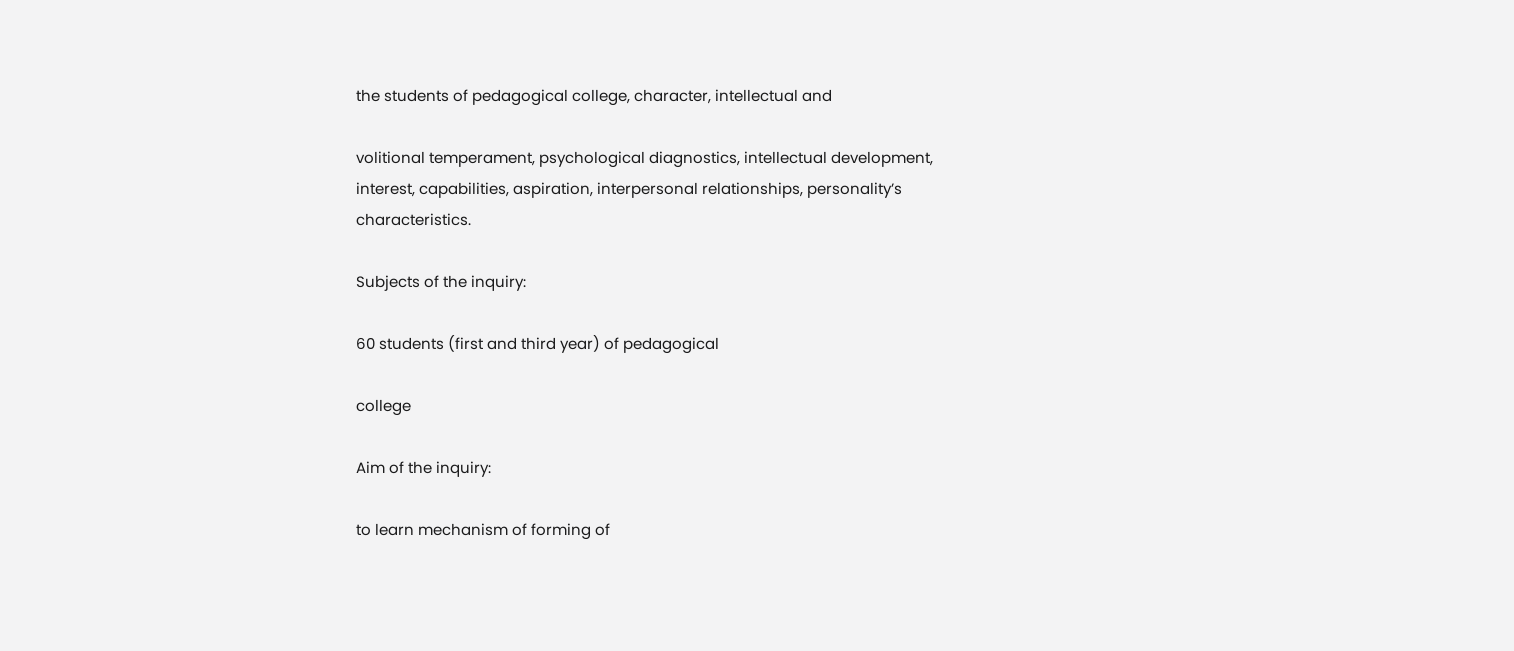the students of pedagogical college, character, intellectual and

volitional temperament, psychological diagnostics, intellectual development,
interest, capabilities, aspiration, interpersonal relationships, personality’s
characteristics.

Subjects of the inquiry:

60 students (first and third year) of pedagogical

college

Aim of the inquiry:

to learn mechanism of forming of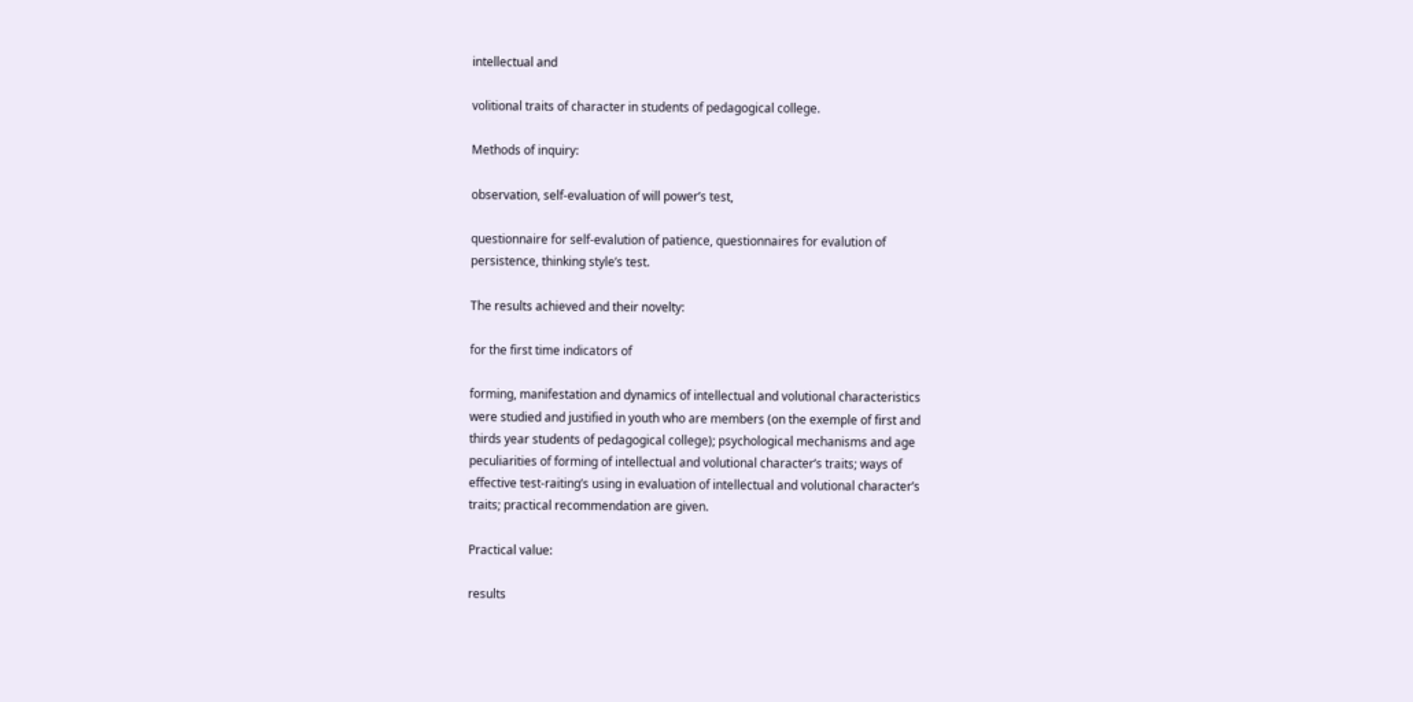intellectual and

volitional traits of character in students of pedagogical college.

Methods of inquiry:

observation, self-evaluation of will power’s test,

questionnaire for self-evalution of patience, questionnaires for evalution of
persistence, thinking style’s test.

The results achieved and their novelty:

for the first time indicators of

forming, manifestation and dynamics of intellectual and volutional characteristics
were studied and justified in youth who are members (on the exemple of first and
thirds year students of pedagogical college); psychological mechanisms and age
peculiarities of forming of intellectual and volutional character’s traits; ways of
effective test-raiting’s using in evaluation of intellectual and volutional character’s
traits; practical recommendation are given.

Practical value:

results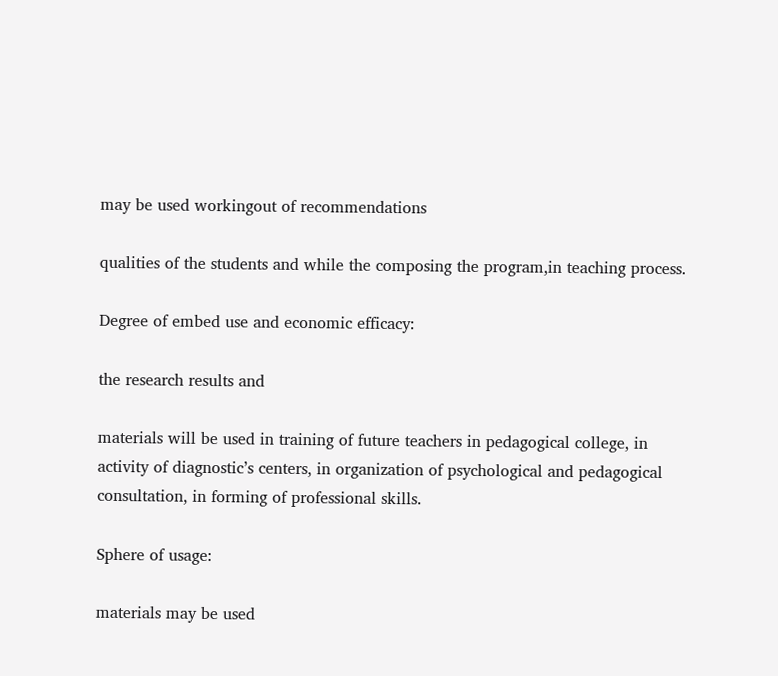may be used workingout of recommendations

qualities of the students and while the composing the program,in teaching process.

Degree of embed use and economic efficacy:

the research results and

materials will be used in training of future teachers in pedagogical college, in
activity of diagnostic’s centers, in organization of psychological and pedagogical
consultation, in forming of professional skills.

Sphere of usage:

materials may be used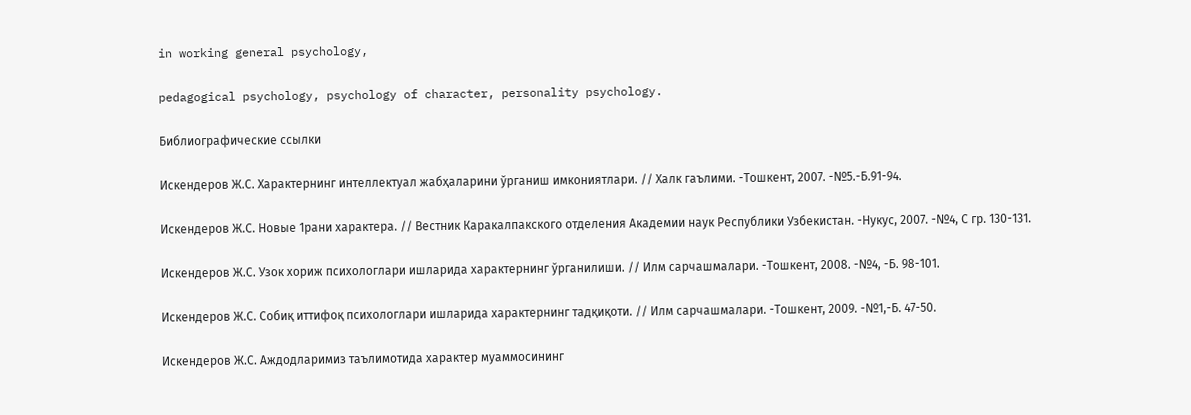in working general psychology,

pedagogical psychology, psychology of character, personality psychology.

Библиографические ссылки

Искендеров Ж.С. Характернинг интеллектуал жабҳаларини ўрганиш имкониятлари. // Халк гаълими. -Тошкент, 2007. -№5.-Б.91-94.

Искендеров Ж.С. Новые 1рани характера. // Вестник Каракалпакского отделения Академии наук Республики Узбекистан. -Нукус, 2007. -№4, С гр. 130-131.

Искендеров Ж.С. Узок хориж психологлари ишларида характернинг ўрганилиши. // Илм сарчашмалари. -Тошкент, 2008. -№4, -Б. 98-101.

Искендеров Ж.С. Собиқ иттифоқ психологлари ишларида характернинг тадқиқоти. // Илм сарчашмалари. -Тошкент, 2009. -№1,-Б. 47-50.

Искендеров Ж.С. Аждодларимиз таълимотида характер муаммосининг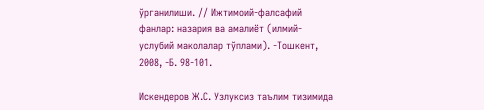ўрганилиши. // Ижтимоий-фалсафий фанлар: назария ва амалиёт (илмий-услубий маколалар тўплами). -Тошкент, 2008, -Б. 98-101.

Искендеров Ж.С. Узлуксиз таълим тизимида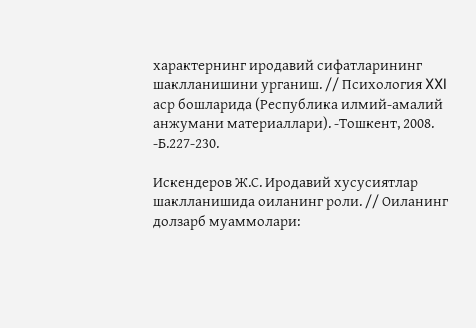характернинг иродавий сифатларининг шаклланишини урганиш. // Психология XXI аср бошларида (Республика илмий-амалий анжумани материаллари). -Тошкент, 2008. -Б.227-230.

Искендеров Ж.С. Иродавий хусусиятлар шаклланишида оиланинг роли. // Оиланинг долзарб муаммолари: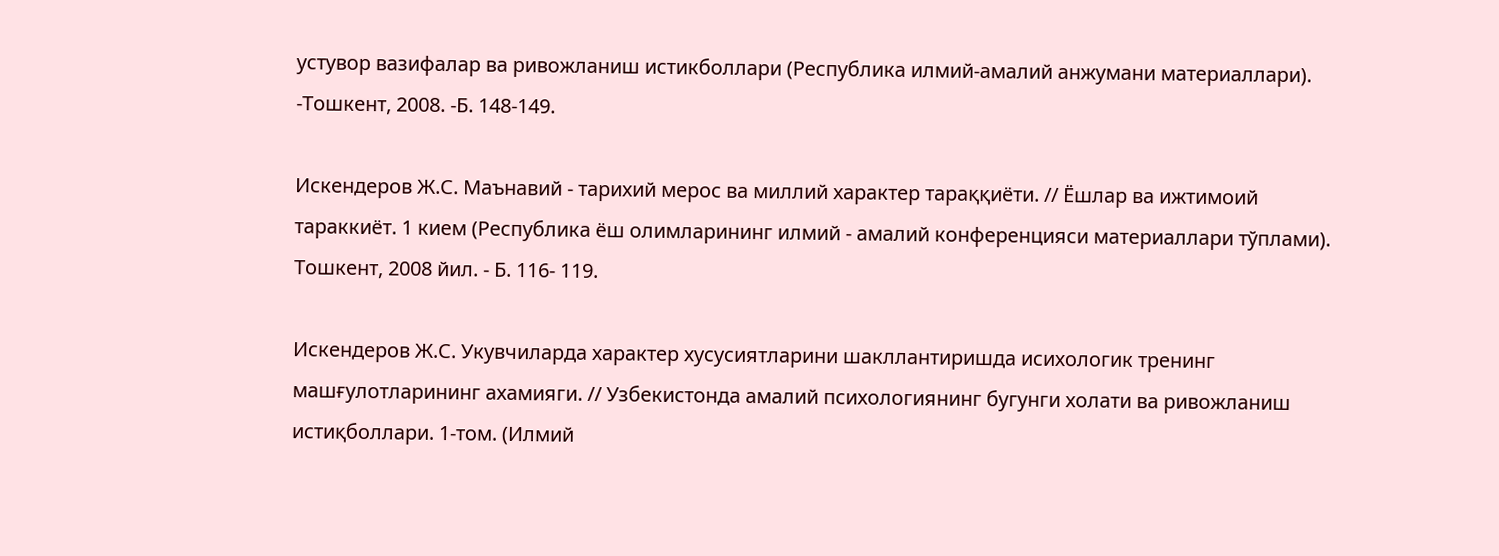устувор вазифалар ва ривожланиш истикболлари (Республика илмий-амалий анжумани материаллари). -Тошкент, 2008. -Б. 148-149.

Искендеров Ж.С. Маънавий - тарихий мерос ва миллий характер тараққиёти. // Ёшлар ва ижтимоий тараккиёт. 1 кием (Республика ёш олимларининг илмий - амалий конференцияси материаллари тўплами). Тошкент, 2008 йил. - Б. 116- 119.

Искендеров Ж.С. Укувчиларда характер хусусиятларини шакллантиришда исихологик тренинг машғулотларининг ахамияги. // Узбекистонда амалий психологиянинг бугунги холати ва ривожланиш истиқболлари. 1-том. (Илмий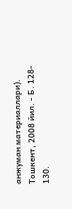анжуман материаллари). Тошкент, 2008 йил. - Б. 128- 130.